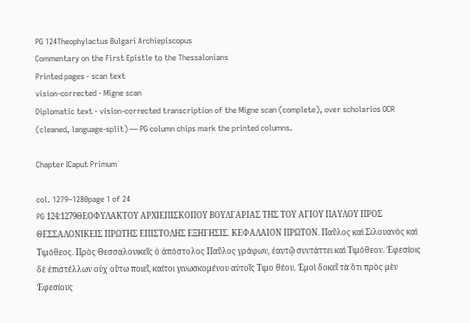PG 124Theophylactus Bulgari Archiepiscopus
Commentary on the First Epistle to the Thessalonians
Printed pages · scan text
vision-corrected · Migne scan
Diplomatic text · vision-corrected transcription of the Migne scan (complete), over scholarios OCR (cleaned, language-split) — PG column chips mark the printed columns.

Chapter ICaput Primum

col. 1279–1280page 1 of 24
PG 124:1279ΘΕΟΦΥΛΑΚΤΟΥ ΑΡΧΙΕΠΙΣΚΟΠΟΥ ΒΟΥΛΓΑΡΙΑΣ ΤΗΣ ΤΟΥ ΑΓΙΟΥ ΠΑΥΛΟΥ ΠΡΟΣ ΘΕΣΣΑΛΟΝΙΚΕΙΣ ΠΡΩΤΗΣ ΕΠΙΣΤΟΛΗΣ ΕΞΗΓΗΣΙΣ. ΚΕΦΑΛΑΙΟΝ ΠΡΩΤΟΝ. Παῦλος καὶ Σιλουανὸς καὶ Τιμόθεος. Πρὸς Θεσσαλονικεῖς ὁ ἀπόστολος Παῦλος γράφων, ἑαυτῷ συντάττει καὶ Τιμόθεον. Ἐφεσίοις δὲ ἐπιστέλλων οὐχ οὕτω ποιεῖ, καίτοι γινωσκομένου αὐτοῖς Τιμο θέου. Ἐμοὶ δοκεῖ τὰ ὅτι πρὸς μὲν Ἐφεσίους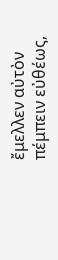ἔμελλεν αὐτὸν πέμπειν εὐθέως,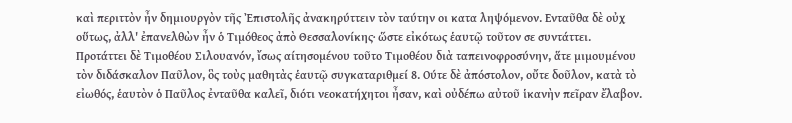καὶ περιττὸν ἦν δημιουργὸν τῆς Ἐπιστολῆς ἀνακηρύττειν τὸν ταύτην οι κατα ληψόμενον. Ενταῦθα δὲ οὐχ οὕτως, ἀλλ' ἐπανελθὼν ἦν ὁ Τιμόθεος ἀπὸ Θεσσαλονίκης· ὥστε εἰκότως ἑαυτῷ τοῦτον σε συντάττει. Προτάττει δὲ Τιμοθέου Σιλουανόν, ἴσως αίτησομένου τοῦτο Τιμοθέου διὰ ταπεινοφροσύνην, ἅτε μιμουμένου τὸν διδάσκαλον Παῦλον, ὃς τοὺς μαθητὰς ἑαυτῷ συγκαταριθμεί 8. Ούτε δὲ ἀπόστολον, οὔτε δοῦλον, κατὰ τὸ εἰωθός, ἑαυτὸν ὁ Παῦλος ἐνταῦθα καλεῖ, διότι νεοκατήχητοι ἦσαν, καὶ οὐδέπω αὐτοῦ ἱκανὴν πεῖραν ἔλαβον.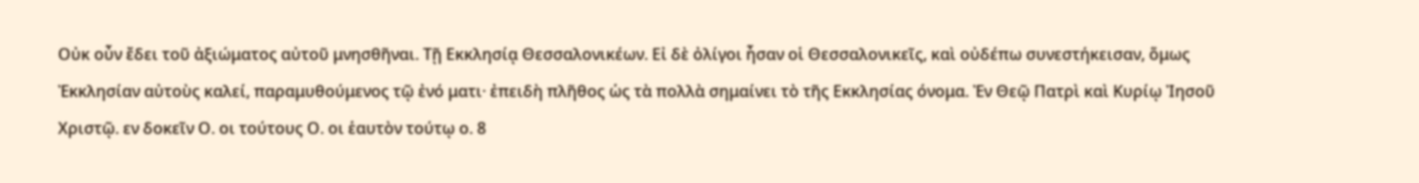Οὐκ οὖν ἔδει τοῦ ἀξιώματος αὐτοῦ μνησθῆναι. Τῇ Εκκλησίᾳ Θεσσαλονικέων. Εἰ δὲ ὀλίγοι ἦσαν οἱ Θεσσαλονικεῖς, καὶ οὐδέπω συνεστήκεισαν, ὅμως Ἐκκλησίαν αὐτοὺς καλεί, παραμυθούμενος τῷ ἐνό ματι· ἐπειδὴ πλῆθος ὡς τὰ πολλὰ σημαίνει τὸ τῆς Εκκλησίας όνομα. Ἐν Θεῷ Πατρὶ καὶ Κυρίῳ Ἰησοῦ Χριστῷ. εν δοκεῖν Ο. οι τούτους Ο. οι ἑαυτὸν τούτῳ ο. 8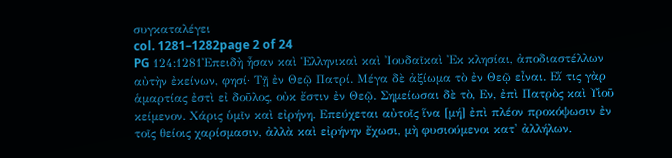συγκαταλέγει
col. 1281–1282page 2 of 24
PG 124:1281Ἐπειδὴ ἦσαν καὶ Ἑλληνικαὶ καὶ Ἰουδαῖκαὶ Ἐκ κλησίαι, ἀποδιαστέλλων αὐτὴν ἐκείνων, φησί· Τῇ ἐν Θεῷ Πατρί. Μέγα δὲ ἀξίωμα τὸ ἐν Θεῷ εἶναι. Εἴ τις γὰρ ἁμαρτίας ἐστὶ εἰ δοῦλος, οὐκ ἔστιν ἐν Θεῷ. Σημείωσαι δὲ τὸ, Εν, ἐπὶ Πατρὸς καὶ Υἱοῦ κείμενον. Χάρις ὑμῖν καὶ εἰρήνη. Επεύχεται αὐτοῖς ἵνα [μή] ἐπὶ πλέον προκόψωσιν ἐν τοῖς θείοις χαρίσμασιν, ἀλλὰ καὶ εἰρήνην ἔχωσι, μὴ φυσιούμενοι κατ' ἀλλήλων.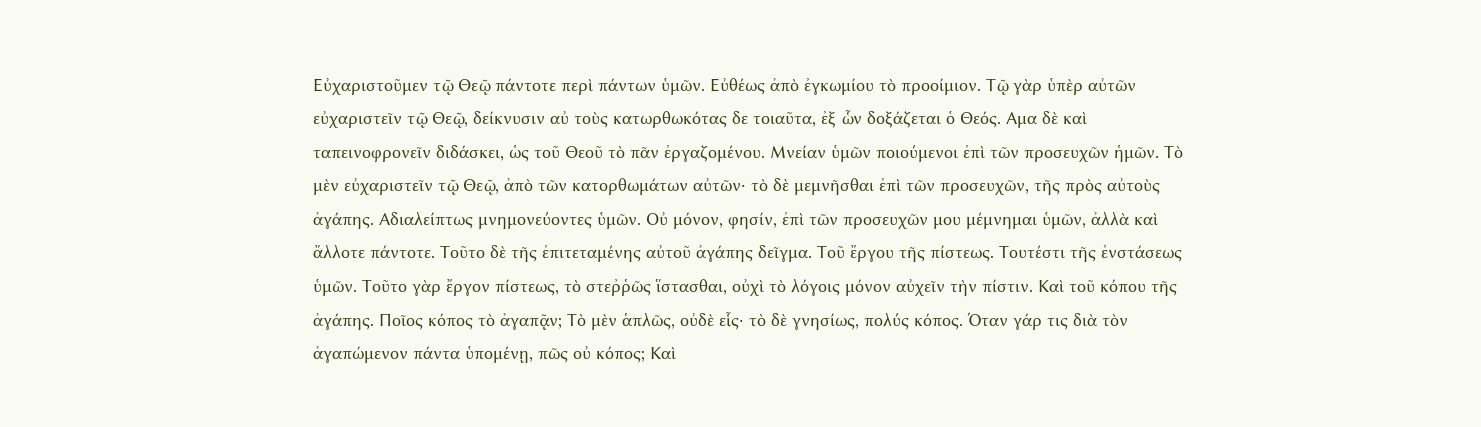Εὐχαριστοῦμεν τῷ Θεῷ πάντοτε περὶ πάντων ὑμῶν. Εὐθέως ἀπὸ ἐγκωμίου τὸ προοίμιον. Τῷ γὰρ ὑπὲρ αὐτῶν εὐχαριστεῖν τῷ Θεῷ, δείκνυσιν αὐ τοὺς κατωρθωκότας δε τοιαῦτα, ἐξ ὧν δοξάζεται ὁ Θεός. Αμα δὲ καὶ ταπεινοφρονεῖν διδάσκει, ὡς τοῦ Θεοῦ τὸ πᾶν ἐργαζομένου. Μνείαν ὑμῶν ποιούμενοι ἐπὶ τῶν προσευχῶν ἡμῶν. Τὸ μὲν εὐχαριστεῖν τῷ Θεῷ, ἀπὸ τῶν κατορθωμάτων αὐτῶν· τὸ δὲ μεμνῆσθαι ἐπὶ τῶν προσευχῶν, τῆς πρὸς αὐτοὺς ἀγάπης. Αδιαλείπτως μνημονεύοντες ὑμῶν. Οὐ μόνον, φησίν, ἐπὶ τῶν προσευχῶν μου μέμνημαι ὑμῶν, ἀλλὰ καὶ ἄλλοτε πάντοτε. Τοῦτο δὲ τῆς ἐπιτεταμένης αὐτοῦ ἀγάπης δεῖγμα. Τοῦ ἔργου τῆς πίστεως. Τουτέστι τῆς ἐνστάσεως ὑμῶν. Τοῦτο γὰρ ἔργον πίστεως, τὸ στεῤῥῶς ἵστασθαι, οὐχὶ τὸ λόγοις μόνον αὐχεῖν τὴν πίστιν. Καὶ τοῦ κόπου τῆς ἀγάπης. Ποῖος κόπος τὸ ἀγαπᾷν; Τὸ μὲν ἁπλῶς, οὐδὲ εἷς· τὸ δὲ γνησίως, πολύς κόπος. Όταν γάρ τις διὰ τὸν ἀγαπώμενον πάντα ὑπομένῃ, πῶς οὐ κόπος; Καὶ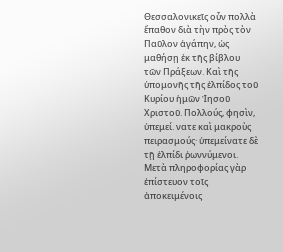Θεσσαλονικεῖς οὖν πολλὰ ἔπαθον διὰ τὴν πρὸς τὸν Παῦλον ἀγάπην, ὡς μαθήσῃ ἐκ τῆς βίβλου τῶν Πράξεων. Καὶ τῆς ὑπομονῆς τῆς ἐλπίδος τοῦ Κυρίου ἡμῶν Ἰησοῦ Χριστοῦ. Πολλούς, φησὶν, ὑπεμεί. νατε καὶ μακροὺς πειρασμούς· ὑπεμείνατε δὲ τῇ ἐλπίδι ῥωννύμενοι. Μετὰ πληροφορίας γὰρ ἐπίστευον τοῖς ἀποκειμένοις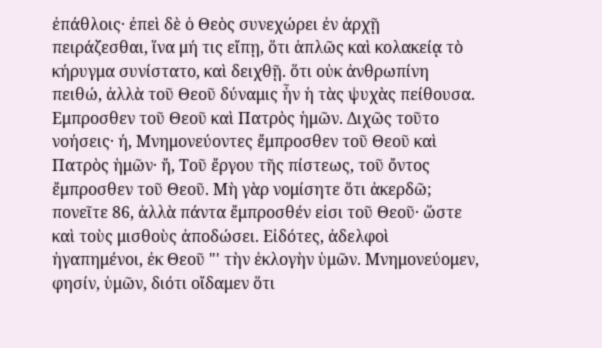ἐπάθλοις· ἐπεὶ δὲ ὁ Θεὸς συνεχώρει ἐν ἀρχῇ πειράζεσθαι, ἵνα μή τις εἴπῃ, ὅτι ἁπλῶς καὶ κολακείᾳ τὸ κήρυγμα συνίστατο, καὶ δειχθῇ. ὅτι οὐκ ἀνθρωπίνη πειθώ, ἀλλὰ τοῦ Θεοῦ δύναμις ἦν ἡ τὰς ψυχὰς πείθουσα. Εμπροσθεν τοῦ Θεοῦ καὶ Πατρὸς ἡμῶν. Διχῶς τοῦτο νοήσεις· ή, Μνημονεύοντες ἔμπροσθεν τοῦ Θεοῦ καὶ Πατρὸς ἡμῶν· ἤ, Τοῦ ἔργου τῆς πίστεως, τοῦ ὄντος ἔμπροσθεν τοῦ Θεοῦ. Μὴ γὰρ νομίσητε ὅτι ἀκερδῶ; πονεῖτε 86, ἀλλὰ πάντα ἔμπροσθέν εἰσι τοῦ Θεοῦ· ὥστε καὶ τοὺς μισθοὺς ἀποδώσει. Εἰδότες, ἀδελφοὶ ἠγαπημένοι, ἐκ Θεοῦ "' τὴν ἐκλογὴν ὑμῶν. Μνημονεύομεν, φησίν, ὑμῶν, διότι οἴδαμεν ὅτι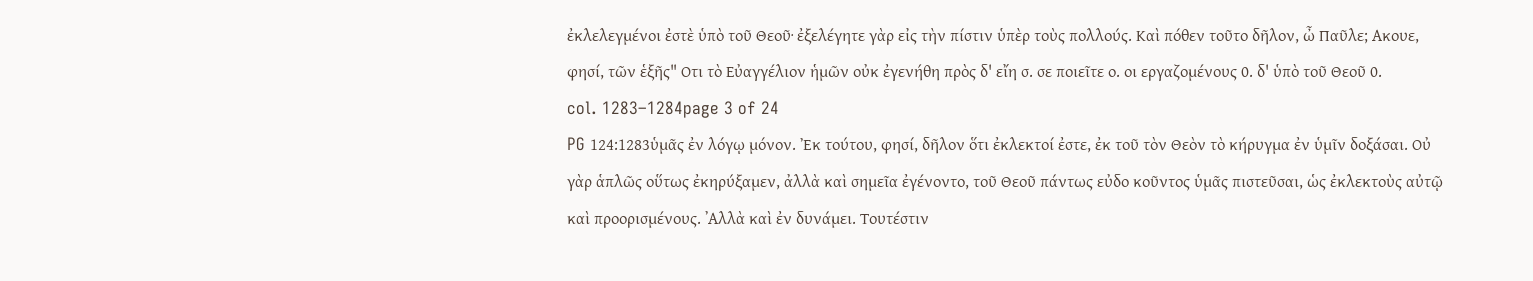ἐκλελεγμένοι ἐστὲ ὑπὸ τοῦ Θεοῦ· ἐξελέγητε γὰρ εἰς τὴν πίστιν ὑπὲρ τοὺς πολλούς. Καὶ πόθεν τοῦτο δῆλον, ὦ Παῦλε; Ακουε, φησί, τῶν ἑξῆς" Οτι τὸ Εὐαγγέλιον ἡμῶν οὐκ ἐγενήθη πρὸς δ' εἴη σ. σε ποιεῖτε ο. οι εργαζομένους 0. δ' ὑπὸ τοῦ Θεοῦ 0.
col. 1283–1284page 3 of 24
PG 124:1283ὑμᾶς ἐν λόγῳ μόνον. Ἐκ τούτου, φησί, δῆλον ὅτι ἐκλεκτοί ἐστε, ἐκ τοῦ τὸν Θεὸν τὸ κήρυγμα ἐν ὑμῖν δοξάσαι. Οὐ γὰρ ἁπλῶς οὕτως ἐκηρύξαμεν, ἀλλὰ καὶ σημεῖα ἐγένοντο, τοῦ Θεοῦ πάντως εὐδο κοῦντος ὑμᾶς πιστεῦσαι, ὡς ἐκλεκτοὺς αὐτῷ καὶ προορισμένους. ᾿Αλλὰ καὶ ἐν δυνάμει. Τουτέστιν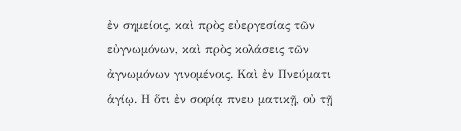ἐν σημείοις, καὶ πρὸς εὐεργεσίας τῶν εὐγνωμόνων, καὶ πρὸς κολάσεις τῶν ἀγνωμόνων γινομένοις. Καὶ ἐν Πνεύματι ἁγίῳ. Η ὅτι ἐν σοφίᾳ πνευ ματικῇ, οὐ τῇ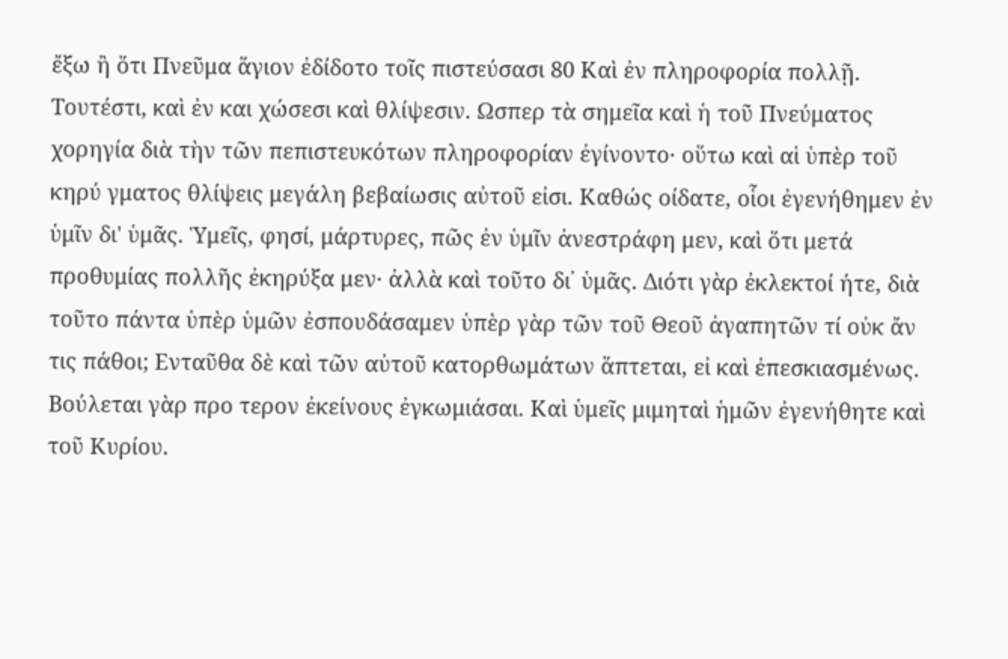ἔξω ἢ ὅτι Πνεῦμα ἅγιον ἐδίδοτο τοῖς πιστεύσασι 80 Καὶ ἐν πληροφορία πολλῇ. Τουτέστι, καὶ ἐν και χώσεσι καὶ θλίψεσιν. Ωσπερ τὰ σημεῖα καὶ ἡ τοῦ Πνεύματος χορηγία διὰ τὴν τῶν πεπιστευκότων πληροφορίαν ἐγίνοντο· οὕτω καὶ αἱ ὑπὲρ τοῦ κηρύ γματος θλίψεις μεγάλη βεβαίωσις αὐτοῦ εἰσι. Καθώς οίδατε, οἷοι ἐγενήθημεν ἐν ὑμῖν δι' ὑμᾶς. Ὑμεῖς, φησί, μάρτυρες, πῶς ἐν ὑμῖν ἀνεστράφη μεν, καὶ ὅτι μετά προθυμίας πολλῆς ἐκηρύξα μεν· ἀλλὰ καὶ τοῦτο δι᾽ ὑμᾶς. Διότι γὰρ ἐκλεκτοί ήτε, διὰ τοῦτο πάντα ὑπὲρ ὑμῶν ἐσπουδάσαμεν ὑπὲρ γὰρ τῶν τοῦ Θεοῦ ἀγαπητῶν τί οὐκ ἄν τις πάθοι; Ενταῦθα δὲ καὶ τῶν αὐτοῦ κατορθωμάτων ἅπτεται, εἰ καὶ ἐπεσκιασμένως. Βούλεται γὰρ προ τερον ἐκείνους ἐγκωμιάσαι. Καὶ ὑμεῖς μιμηταὶ ἡμῶν ἐγενήθητε καὶ τοῦ Κυρίου.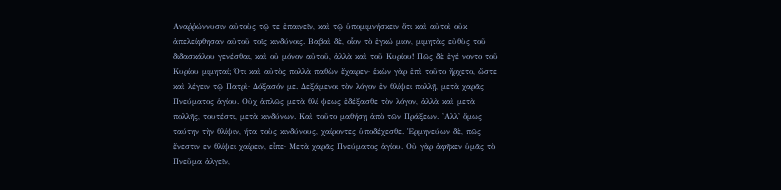Αναῤῥώννυσιν αὐτοὺς τῷ τε ἐπαινεῖν, καὶ τῷ ὑπομιμνήσκειν ὅτι καὶ αὐτοὶ οὐκ ἀπελείφθησαν αὐτοῦ τοῖς κινδύνοις. Βαβαὶ δὲ, οἷον τὸ ἐγκώ μιον, μιμητὰς εὐθὺς τοῦ διδασκάλου γενέσθαι, καὶ οὐ μόνον αὐτοῦ, ἀλλὰ καὶ τοῦ Κυρίου! Πῶς δὲ ἐγέ νοντο τοῦ Κυρίου μιμηταί; Ότι καὶ αὐτὸς πολλὰ παθὼν ἔχαιρεν· ἑκὼν γὰρ ἐπὶ τοῦτο ἤρχετο, ὥστε καὶ λέγειν τῷ Πατρὶ· Δόξασόν με. Δεξάμενοι τὸν λόγον ἐν θλίψει πολλῇ, μετὰ χαρᾶς Πνεύματος ἁγίου. Οὐχ ἁπλῶς μετὰ θλί ψεως ἐδέξασθε τὸν λόγον, ἀλλὰ καὶ μετὰ πολλῆς, τουτέστι, μετὰ κινδύνων. Καὶ τοῦτο μαθήσῃ ἀπὸ τῶν Πράξεων. 'Αλλ' ὅμως ταύτην τὴν θλίψιν, ήτα τοὺς κινδύνους, χαίροντες ὑποδέχεσθε. Ἑρμηνεύων δὲ, πῶς ἔνεστιν εν θλίψει χαίρειν, εἶπε· Μετὰ χαρᾶς Πνεύματος ἁγίου. Οὐ γὰρ ἀφῆκεν ὑμᾶς τὸ Πνεῦμα ἀλγεῖν,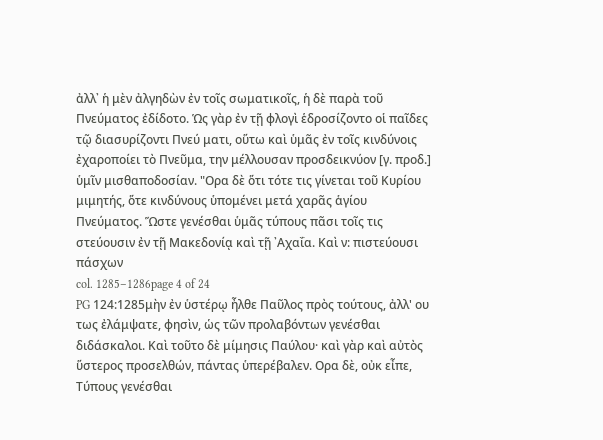ἀλλ᾽ ἡ μὲν ἀλγηδὼν ἐν τοῖς σωματικοῖς, ἡ δὲ παρὰ τοῦ Πνεύματος ἐδίδοτο. Ὡς γὰρ ἐν τῇ φλογὶ ἑδροσίζοντο οἱ παῖδες τῷ διασυρίζοντι Πνεύ ματι, οὕτω καὶ ὑμᾶς ἐν τοῖς κινδύνοις ἐχαροποίει τὸ Πνεῦμα, την μέλλουσαν προσδεικνύον [γ. προδ.] ὑμῖν μισθαποδοσίαν. "Ορα δὲ ὅτι τότε τις γίνεται τοῦ Κυρίου μιμητής, ὅτε κινδύνους ὑπομένει μετά χαρᾶς ἁγίου Πνεύματος. Ὥστε γενέσθαι ὑμᾶς τύπους πᾶσι τοῖς τις στεύουσιν ἐν τῇ Μακεδονίᾳ καὶ τῇ ᾿Αχαΐα. Καὶ ν: πιστεύουσι πάσχων
col. 1285–1286page 4 of 24
PG 124:1285μὴν ἐν ὑστέρῳ ἦλθε Παῦλος πρὸς τούτους, ἀλλ' ου τως ἐλάμψατε, φησὶν, ὡς τῶν προλαβόντων γενέσθαι διδάσκαλοι. Καὶ τοῦτο δὲ μίμησις Παύλου· καὶ γὰρ καὶ αὐτὸς ὕστερος προσελθών, πάντας ὑπερέβαλεν. Ορα δὲ, οὐκ εἶπε, Τύπους γενέσθαι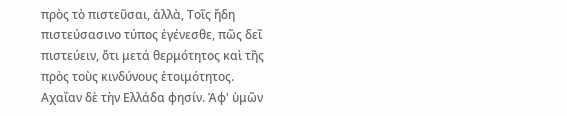πρὸς τὸ πιστεῦσαι, ἀλλὰ, Τοῖς ἤδη πιστεύσασινο τύπος ἐγένεσθε, πῶς δεῖ πιστεύειν, ὅτι μετά θερμότητος καὶ τῆς πρὸς τοὺς κινδύνους ἑτοιμότητος. Αχαΐαν δὲ τὴν Ελλάδα φησίν. Ἀφ' ὑμῶν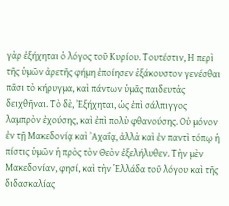γὰρ ἐξήχηται ὁ λόγος τοῦ Κυρίου. Τουτέστιν, Η περὶ τῆς ὑμῶν ἀρετῆς φήμη ἐποίησεν ἑξάκουστον γενέσθαι πᾶσι τὸ κήρυγμα, καὶ πάντων ὑμᾶς παιδευτὰς δειχθῆναι. Τὸ δὲ, Ἐξήχηται, ὡς ἐπὶ σάλπιγγος λαμπρὸν ἐχούσης, καὶ ἐπὶ πολὺ φθανούσης. Οὐ μόνον ἐν τῇ Μακεδονίᾳ καὶ ᾿Αχαΐᾳ, ἀλλὰ καὶ ἐν παντὶ τόπῳ ἡ πίστις ὑμῶν ἡ πρὸς τὸν Θεὸν ἐξελήλυθεν. Τὴν μὲν Μακεδονίαν, φησί, καὶ τὴν Ἑλλάδα τοῦ λόγου καὶ τῆς διδασκαλίας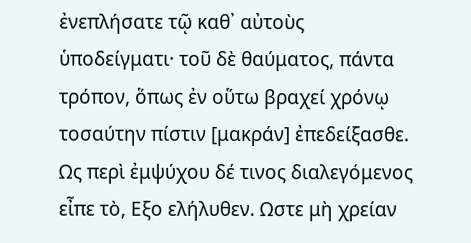ἐνεπλήσατε τῷ καθ᾿ αὐτοὺς ὑποδείγματι· τοῦ δὲ θαύματος, πάντα τρόπον, ὅπως ἐν οὕτω βραχεί χρόνῳ τοσαύτην πίστιν [μακράν] ἐπεδείξασθε. Ως περὶ ἐμψύχου δέ τινος διαλεγόμενος εἶπε τὸ, Εξο ελήλυθεν. Ωστε μὴ χρείαν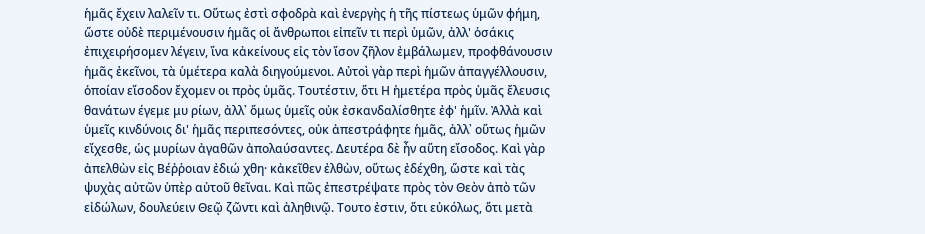ἡμᾶς ἔχειν λαλεῖν τι. Οὕτως ἐστὶ σφοδρὰ καὶ ἐνεργὴς ἡ τῆς πίστεως ὑμῶν φήμη, ὥστε οὐδὲ περιμένουσιν ἡμᾶς οἱ ἄνθρωποι εἰπεῖν τι περὶ ὑμῶν, ἀλλ' ὁσάκις ἐπιχειρήσομεν λέγειν, ἵνα κἀκείνους εἰς τὸν ἴσον ζῆλον ἐμβάλωμεν, προφθάνουσιν ἡμᾶς ἐκεῖνοι, τὰ ὑμέτερα καλὰ διηγούμενοι. Αὐτοὶ γὰρ περὶ ἡμῶν ἀπαγγέλλουσιν, ὁποίαν εἴσοδον ἔχομεν οι πρὸς ὑμᾶς. Τουτέστιν, ὅτι Η ἡμετέρα πρὸς ὑμᾶς ἔλευσις θανάτων έγεμε μυ ρίων, ἀλλ᾽ ὅμως ὑμεῖς οὐκ ἐσκανδαλίσθητε ἐφ' ἡμῖν. Ἀλλὰ καὶ ὑμεῖς κινδύνοις δι' ἡμᾶς περιπεσόντες, οὐκ ἀπεστράφητε ἡμᾶς, ἀλλ᾽ οὕτως ἡμῶν εἴχεσθε, ὡς μυρίων ἀγαθῶν ἀπολαύσαντες. Δευτέρα δὲ ἦν αὕτη εἴσοδος. Καὶ γὰρ ἀπελθὼν εἰς Βέῤῥοιαν ἐδιώ χθη· κἀκεῖθεν ἐλθὼν, οὕτως ἐδέχθη, ὥστε καὶ τὰς ψυχὰς αὐτῶν ὑπὲρ αὐτοῦ θεῖναι. Καὶ πῶς ἐπεστρέψατε πρὸς τὸν Θεὸν ἀπὸ τῶν εἰδώλων, δουλεύειν Θεῷ ζῶντι καὶ ἀληθινῷ. Τουτο ἐστιν, ὅτι εὐκόλως, ὅτι μετὰ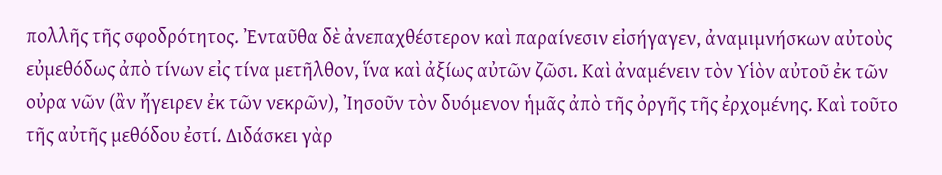πολλῆς τῆς σφοδρότητος. Ἐνταῦθα δὲ ἀνεπαχθέστερον καὶ παραίνεσιν εἰσήγαγεν, ἀναμιμνήσκων αὐτοὺς εὐμεθόδως ἀπὸ τίνων εἰς τίνα μετῆλθον, ἵνα καὶ ἀξίως αὐτῶν ζῶσι. Καὶ ἀναμένειν τὸν Υἱὸν αὐτοῦ ἐκ τῶν οὐρα νῶν (ἂν ἤγειρεν ἐκ τῶν νεκρῶν), Ἰησοῦν τὸν δυόμενον ἡμᾶς ἀπὸ τῆς ὀργῆς τῆς ἐρχομένης. Καὶ τοῦτο τῆς αὐτῆς μεθόδου ἐστί. Διδάσκει γὰρ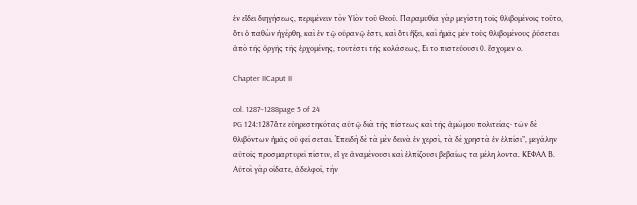ἐν εἴδει διηγήσεως, περιμένειν τὸν Υἱὸν τοῦ Θεοῦ. Παραμυθία γὰρ μεγίστη τοῖς θλιβομένοις τοῦτο, ὅτι ὁ παθὼν ἠγέρθη, καὶ ἐν τῷ οὐρανῷ ἐστι, καὶ ὅτι ἥξει, καὶ ἡμᾶς μὲν τοὺς θλιβομένους ῥύσεται ἀπὸ τῆς ὀργῆς τῆς ἐρχομένης, τουτέστι τῆς κολάσεως, Ει το πιστεύουσι 0. ἔσχομεν ο.

Chapter IICaput II

col. 1287–1288page 5 of 24
PG 124:1287ἅτε εὐηρεστηκότας αὐτῷ διὰ τῆς πίστεως καὶ τῆς ἀμώμου πολιτείας· τῶν δὲ θλιβόντων ἡμᾶς οὐ φεί σεται. Ἐπειδὴ δὲ τὰ μὲν δεινὰ ἐν χερσὶ, τὰ δὲ χρηστὰ ἐν ἐλπίσι”, μεγάλην αὐτοῖς προσμαρτυρεί πίστιν, εἴ γε ἀναμένουσι καὶ ἐλπίζουσι βεβαίως τα μέλη λοντα. ΚΕΦΑΛ Β. Αὐτοὶ γὰρ οίδατε, ἀδελφοί, τὴν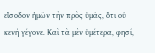εἴσοδον ἡμῶν τὴν πρὸς ὑμᾶς, ὅτι οὐ κενή γέγονε. Καὶ τὰ μὲν ὑμέτερα, φησί,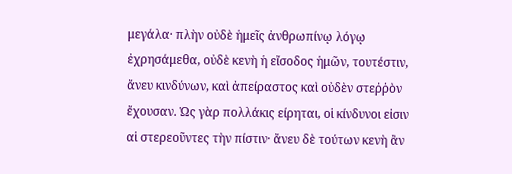μεγάλα· πλὴν οὐδὲ ἡμεῖς ἀνθρωπίνῳ λόγῳ ἐχρησάμεθα, οὐδὲ κενὴ ἡ εἴσοδος ἡμῶν, τουτέστιν, ἄνευ κινδύνων, καὶ ἀπείραστος καὶ οὐδὲν στεῤῥὸν ἔχουσαν. Ὡς γὰρ πολλάκις είρηται, οἱ κίνδυνοι εἰσιν αἱ στερεοῦντες τὴν πίστιν· ἄνευ δὲ τούτων κενὴ ἂν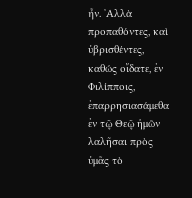ἦν. ᾿Αλλὰ προπαθόντες, καὶ ὑβρισθέντες, καθώς οἴδατε, ἐν Φιλίπποις, ἐπαρρησιασάμεθα ἐν τῷ Θεῷ ἡμῶν λαλῆσαι πρὸς ὑμᾶς τὸ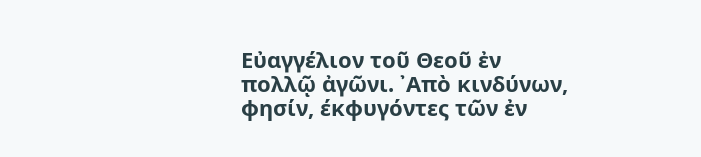Εὐαγγέλιον τοῦ Θεοῦ ἐν πολλῷ ἀγῶνι. ᾿Απὸ κινδύνων, φησίν, έκφυγόντες τῶν ἐν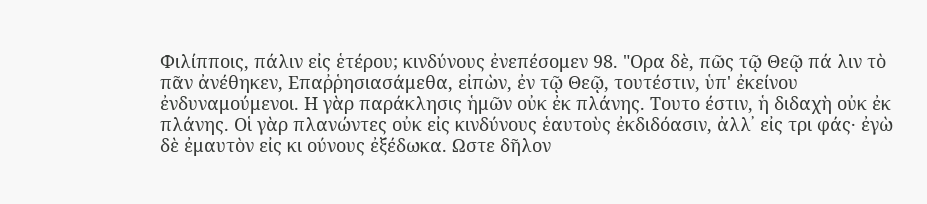Φιλίπποις, πάλιν εἰς ἑτέρου; κινδύνους ἐνεπέσομεν 98. "Ορα δὲ, πῶς τῷ Θεῷ πά λιν τὸ πᾶν ἀνέθηκεν, Επαῤῥησιασάμεθα, εἰπὼν, ἐν τῷ Θεῷ, τουτέστιν, ὑπ' ἐκείνου ἐνδυναμούμενοι. Η γὰρ παράκλησις ἡμῶν οὐκ ἐκ πλάνης. Τουτο έστιν, ἡ διδαχὴ οὐκ ἐκ πλάνης. Οἱ γὰρ πλανώντες οὐκ εἰς κινδύνους ἑαυτοὺς ἐκδιδόασιν, ἀλλ᾽ εἰς τρι φάς· ἐγὼ δὲ ἐμαυτὸν εἰς κι ούνους ἐξέδωκα. Ωστε δῆλον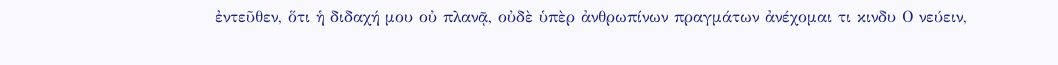ἐντεῦθεν, ὅτι ἡ διδαχή μου οὐ πλανᾷ, οὐδὲ ὑπὲρ ἀνθρωπίνων πραγμάτων ἀνέχομαι τι κινδυ Ο νεύειν,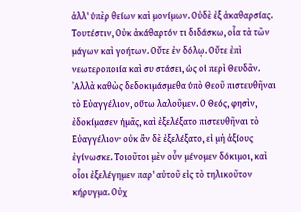ἀλλ' ὑπὲρ θείων καὶ μονίμων. Οὐδὲ ἐξ ἀκαθαρσίας. Τουτέστιν, Οὐκ ἀκάθαρτόν τι διδάσκω, οἷα τὰ τῶν μάγων καὶ γοήτων. Οὔτε ἐν δόλῳ. Οὔτε ἐπὶ νεωτεροποιία καὶ συ στάσει, ὡς οἱ περὶ Θευδᾶν. ᾿Αλλὰ καθὼς δεδοκιμάσμεθα ὑπὸ Θεοῦ πιστευθῆναι τὸ Εὐαγγέλιον, οὕτω λαλοῦμεν. Ο Θεός, φησὶν, ἐδοκίμασεν ἡμᾶς, καὶ ἐξελέξατο πιστευθῆναι τὸ Εὐαγγέλιον· οὐκ ἂν δὲ ἐξελέξατο, εἰ μὴ ἀξίους ἐγίνωσκε. Τοιοῦτοι μὲν οὖν μένομεν δόκιμοι, καὶ οἷοι ἐξελέγημεν παρ' αὐτοῦ εἰς τὸ τηλικοῦτον κήρυγμα. Οὐχ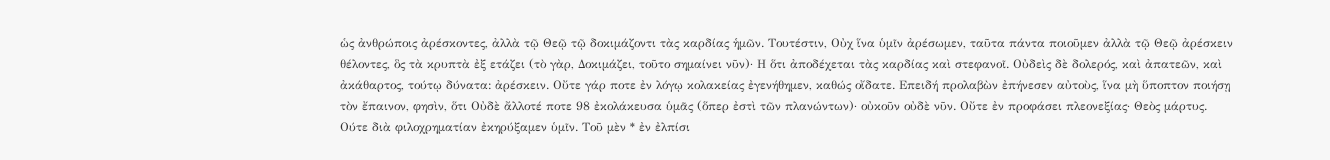ὡς ἀνθρώποις ἀρέσκοντες, ἀλλὰ τῷ Θεῷ τῷ δοκιμάζοντι τὰς καρδίας ἡμῶν. Τουτέστιν, Οὐχ ἵνα ὑμῖν ἀρέσωμεν, ταῦτα πάντα ποιοῦμεν ἀλλὰ τῷ Θεῷ ἀρέσκειν θέλοντες, ὃς τὰ κρυπτὰ ἐξ ετάζει (τὸ γὰρ, Δοκιμάζει, τοῦτο σημαίνει νῦν)· Η ὅτι ἀποδέχεται τὰς καρδίας καὶ στεφανοῖ. Οὐδεὶς δὲ δολερός, καὶ ἀπατεῶν, καὶ ἀκάθαρτος, τούτῳ δύνατα: ἀρέσκειν. Οὔτε γάρ ποτε ἐν λόγῳ κολακείας ἐγενήθημεν, καθώς οἴδατε. Επειδή προλαβὼν ἐπήνεσεν αὐτοὺς, ἵνα μὴ ὕποπτον ποιήσῃ τὸν ἔπαινον, φησὶν, ὅτι Οὐδὲ ἄλλοτέ ποτε 98 ἐκολάκευσα ὑμᾶς (ὅπερ ἐστὶ τῶν πλανώντων)· οὐκοῦν οὐδὲ νῦν. Οὔτε ἐν προφάσει πλεονεξίας· Θεὸς μάρτυς. Ούτε διὰ φιλοχρηματίαν ἐκηρύξαμεν ὑμῖν. Τοῦ μὲν * ἐν ἐλπίσι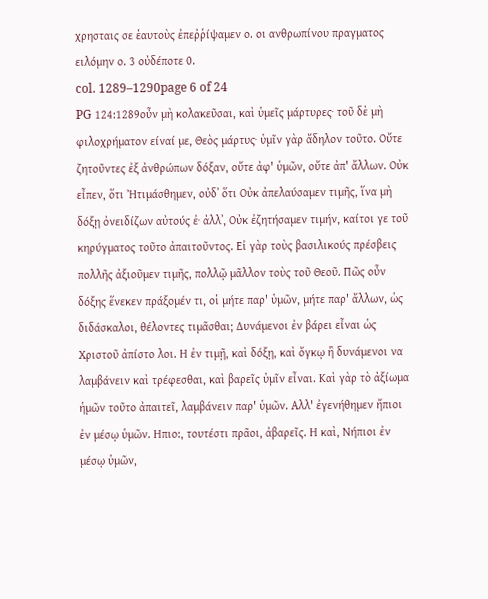χρησταις σε ἑαυτοὺς ἐπεῤῥίψαμεν ο. οι ανθρωπίνου πραγματος ειλόμην ο. 3 οὐδέποτε 0.
col. 1289–1290page 6 of 24
PG 124:1289οὖν μὴ κολακεῦσαι, καὶ ὑμεῖς μάρτυρες· τοῦ δὲ μὴ φιλοχρήματον είναί με, Θεὸς μάρτυς· ὑμῖν γὰρ ἄδηλον τοῦτο. Οὔτε ζητοῦντες ἐξ ἀνθρώπων δόξαν, οὔτε ἀφ' ὑμῶν, οὔτε ἀπ' ἄλλων. Οὐκ εἶπεν, ὅτι Ἠτιμάσθημεν, οὐδ᾽ ὅτι Οὐκ ἀπελαύσαμεν τιμῆς, ἵνα μὴ δόξῃ ὀνειδίζων αὐτούς ἐ· ἀλλ᾽, Οὐκ ἐζητήσαμεν τιμήν, καίτοι γε τοῦ κηρύγματος τοῦτο ἀπαιτοῦντος. Εἰ γὰρ τοὺς βασιλικούς πρέσβεις πολλῆς ἀξιοῦμεν τιμῆς, πολλῷ μᾶλλον τοὺς τοῦ Θεοῦ. Πῶς οὖν δόξης ἕνεκεν πράξομέν τι, οἱ μήτε παρ' ὑμῶν, μήτε παρ' ἄλλων, ὡς διδάσκαλοι, θέλοντες τιμᾶσθαι; Δυνάμενοι ἐν βάρει εἶναι ὡς Χριστοῦ ἀπίστο λοι. Η ἐν τιμῇ, καὶ δόξῃ, καὶ ὄγκῳ ἢ δυνάμενοι να λαμβάνειν καὶ τρέφεσθαι, καὶ βαρεῖς ὑμῖν εἶναι. Καὶ γὰρ τὸ ἀξίωμα ἡμῶν τοῦτο ἀπαιτεῖ, λαμβάνειν παρ' ὑμῶν. Αλλ' ἐγενήθημεν ἤπιοι ἐν μέσῳ ὑμῶν. Ηπιο:, τουτέστι πρᾶοι, ἀβαρεῖς. Η καὶ, Νήπιοι ἐν μέσῳ ὑμῶν,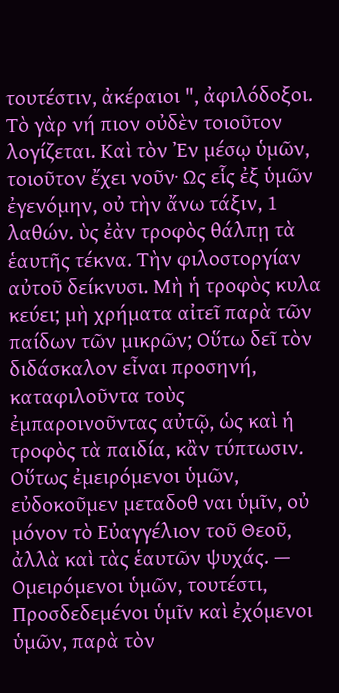τουτέστιν, ἀκέραιοι ", ἀφιλόδοξοι. Τὸ γὰρ νή πιον οὐδὲν τοιοῦτον λογίζεται. Καὶ τὸν Ἐν μέσῳ ὑμῶν, τοιοῦτον ἔχει νοῦν· Ως εἷς ἐξ ὑμῶν ἐγενόμην, οὐ τὴν ἄνω τάξιν, 1 λαθών. ὺς ἐὰν τροφὸς θάλπῃ τὰ ἑαυτῆς τέκνα. Τὴν φιλοστοργίαν αὐτοῦ δείκνυσι. Μὴ ἡ τροφὸς κυλα κεύει; μὴ χρήματα αἰτεῖ παρὰ τῶν παίδων τῶν μικρῶν; Οὕτω δεῖ τὸν διδάσκαλον εἶναι προσηνή, καταφιλοῦντα τοὺς ἐμπαροινοῦντας αὐτῷ, ὡς καὶ ἡ τροφὸς τὰ παιδία, κἂν τύπτωσιν. Οὕτως ἐμειρόμενοι ὑμῶν, εὐδοκοῦμεν μεταδοθ ναι ὑμῖν, οὐ μόνον τὸ Εὐαγγέλιον τοῦ Θεοῦ, ἀλλὰ καὶ τὰς ἑαυτῶν ψυχάς. — Ομειρόμενοι ὑμῶν, τουτέστι, Προσδεδεμένοι ὑμῖν καὶ ἐχόμενοι ὑμῶν, παρὰ τὸν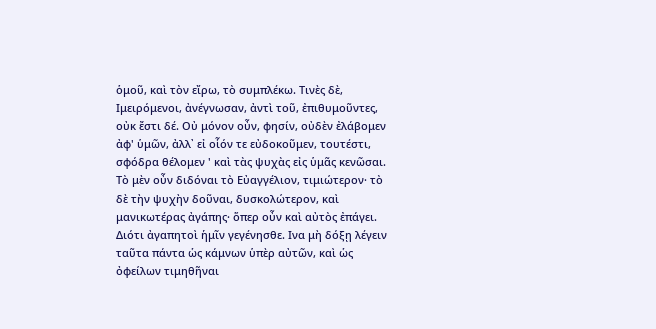ὁμοῦ, καὶ τὸν εἴρω, τὸ συμπλέκω. Τινὲς δὲ, Ιμειρόμενοι, ἀνέγνωσαν, ἀντὶ τοῦ, ἐπιθυμοῦντες, οὐκ ἔστι δέ. Οὐ μόνον οὖν, φησίν, οὐδὲν ἐλάβομεν ἀφ' ὑμῶν, ἀλλ᾽ εἰ οἷόν τε εὐδοκοῦμεν, τουτέστι, σφόδρα θέλομεν ' καὶ τὰς ψυχὰς εἰς ὑμᾶς κενῶσαι. Τὸ μὲν οὖν διδόναι τὸ Εὐαγγέλιον, τιμιώτερον· τὸ δὲ τὴν ψυχὴν δοῦναι, δυσκολώτερον, καὶ μανικωτέρας ἀγάπης· ὅπερ οὖν καὶ αὐτὸς ἐπάγει. Διότι ἀγαπητοὶ ἡμῖν γεγένησθε. Ινα μὴ δόξῃ λέγειν ταῦτα πάντα ὡς κάμνων ὑπὲρ αὐτῶν, καὶ ὡς ὀφείλων τιμηθῆναι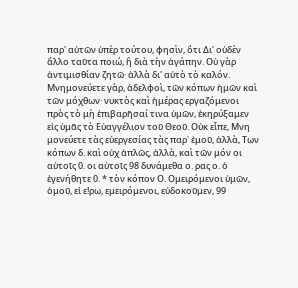παρ' αὐτῶν ὑπὲρ τούτου, φησὶν, ὅτι Δι' οὐδὲν ἄλλο ταῦτα ποιώ, ἢ διὰ τὴν ἀγάπην. Οὐ γὰρ ἀντιμισθίαν ζητῶ· ἀλλὰ δι' αὐτὸ τὸ καλόν. Μνημονεύετε γὰρ, ἀδελφοὶ, τῶν κόπων ἡμῶν καὶ τῶν μόχθων· νυκτὸς καὶ ἡμέρας εργαζόμενοι πρὸς τὸ μὴ ἐπιβαρῆσαί τινα ὑμῶν, ἐκηρύξαμεν εἰς ὑμᾶς τὸ Εὐαγγέλιον τοῦ Θεοῦ. Οὐκ εἶπε, Μνη μονεύετε τὰς εὐεργεσίας τὰς παρ᾿ ἐμοῦ, ἀλλὰ, Των κόπων δ. καὶ οὐχ ἁπλῶς, ἀλλὰ, καὶ τῶν μόν οι αὐτοῖς 0. οι αὐτοῖς 98 δυνάμεθα ο. ρας ο. ὁ ἐγενήθητε 0. * τὸν κόπον Ο. Ομειρόμενοι ὑμῶν, ὁμοῦ, εἰ ε!ρω, εμειρόμενοι, εὐδοκοῦμεν, 99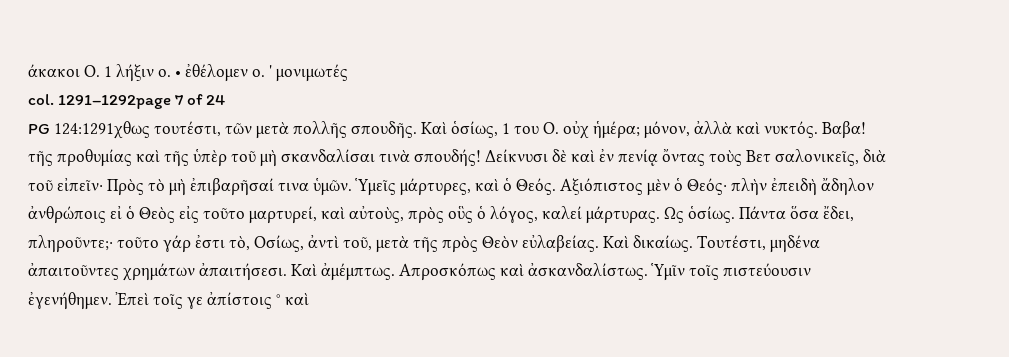άκακοι Ο. 1 λήξιν ο. • ἐθέλομεν ο. ' μονιμωτές
col. 1291–1292page 7 of 24
PG 124:1291χθως τουτέστι, τῶν μετὰ πολλῆς σπουδῆς. Καὶ ὁσίως, 1 του Ο. οὐχ ἡμέρα; μόνον, ἀλλὰ καὶ νυκτός. Βαβα! τῆς προθυμίας καὶ τῆς ὑπὲρ τοῦ μὴ σκανδαλίσαι τινὰ σπουδής! Δείκνυσι δὲ καὶ ἐν πενίᾳ ὄντας τοὺς Βετ σαλονικεῖς, διὰ τοῦ εἰπεῖν· Πρὸς τὸ μὴ ἐπιβαρῆσαί τινα ὑμῶν. Ὑμεῖς μάρτυρες, καὶ ὁ Θεός. Αξιόπιστος μὲν ὁ Θεός· πλὴν ἐπειδὴ ἄδηλον ἀνθρώποις εἰ ὁ Θεὸς εἰς τοῦτο μαρτυρεί, καὶ αὐτοὺς, πρὸς οὓς ὁ λόγος, καλεί μάρτυρας. Ως ὁσίως. Πάντα ὅσα ἔδει, πληροῦντε;· τοῦτο γάρ ἐστι τὸ, Οσίως, ἀντὶ τοῦ, μετὰ τῆς πρὸς Θεὸν εὐλαβείας. Καὶ δικαίως. Τουτέστι, μηδένα ἀπαιτοῦντες χρημάτων ἀπαιτήσεσι. Καὶ ἀμέμπτως. Απροσκόπως καὶ ἀσκανδαλίστως. Ὑμῖν τοῖς πιστεύουσιν ἐγενήθημεν. Ἐπεὶ τοῖς γε ἀπίστοις ° καὶ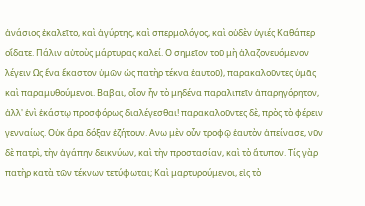ἀνάσιος ἐκαλεῖτο, καὶ ἀγύρτης, καὶ σπερμολόγος, καὶ οὐδὲν ὑγιές Καθάπερ οἴδατε. Πάλιν αὐτοὺς μάρτυρας καλεί. Ο σημεῖον τοῦ μὴ ἀλαζονευόμενον λέγειν Ως ἕνα ἕκαστον ὑμῶν ὡς πατὴρ τέκνα ἑαυτοῦ), παρακαλοῦντες ὑμᾶς καὶ παραμυθούμενοι. Βαβαι, οἷον ἦν τὸ μηδένα παραλιπεῖν ἀπαρηγόρητον, ἀλλ' ἑνὶ ἑκάστῳ προσφόρως διαλέγεσθαι! παρακαλοῦντες δὲ, πρὸς τὸ φέρειν γενναίως. Οὐκ ἄρα δόξαν ἐζήτουν. Ανω μὲν οὖν τροφῷ ἑαυτὸν ἀπείνασε, νῦν δὲ πατρὶ, τὴν ἀγάπην δεικνύων, καὶ τὴν προστασίαν, καὶ τὸ ἄτυπον. Τίς γὰρ πατὴρ κατὰ τῶν τέκνων τετύφωται; Καὶ μαρτυρούμενοι, εἰς τὸ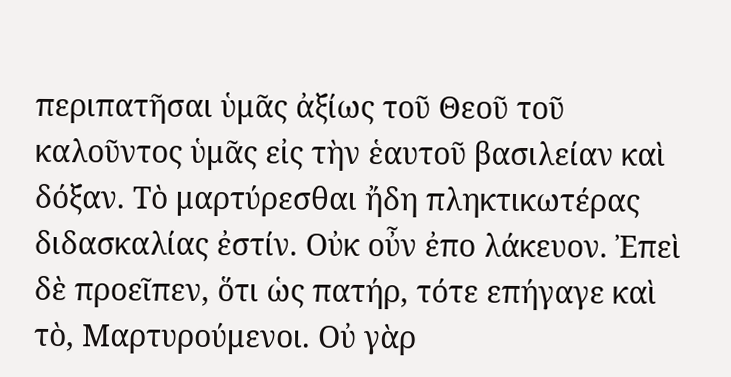περιπατῆσαι ὑμᾶς ἀξίως τοῦ Θεοῦ τοῦ καλοῦντος ὑμᾶς εἰς τὴν ἑαυτοῦ βασιλείαν καὶ δόξαν. Τὸ μαρτύρεσθαι ἤδη πληκτικωτέρας διδασκαλίας ἐστίν. Οὐκ οὖν ἐπο λάκευον. Ἐπεὶ δὲ προεῖπεν, ὅτι ὡς πατήρ, τότε επήγαγε καὶ τὸ, Μαρτυρούμενοι. Οὐ γὰρ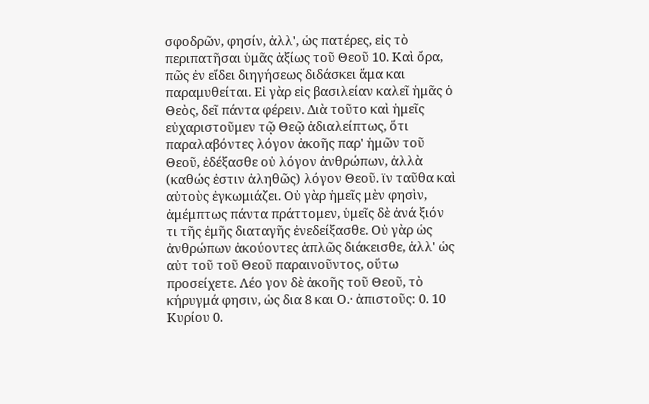σφοδρῶν, φησίν, ἀλλ', ὡς πατέρες, εἰς τὸ περιπατῆσαι ὑμᾶς ἀξίως τοῦ Θεοῦ 10. Καὶ ὄρα, πῶς ἐν εἴδει διηγήσεως διδάσκει ἅμα και παραμυθείται. Εἰ γὰρ εἰς βασιλείαν καλεῖ ἡμᾶς ὁ Θεὸς, δεῖ πάντα φέρειν. Διὰ τοῦτο καὶ ἡμεῖς εὐχαριστοῦμεν τῷ Θεῷ ἀδιαλείπτως, ὅτι παραλαβόντες λόγον ἀκοῆς παρ' ἡμῶν τοῦ Θεοῦ, ἐδέξασθε οὐ λόγον ἀνθρώπων, ἀλλὰ (καθώς ἐστιν ἀληθῶς) λόγον Θεοῦ. ϊν ταῦθα καὶ αὐτοὺς ἐγκωμιάζει. Οὐ γὰρ ἡμεῖς μὲν φησὶν, ἀμέμπτως πάντα πράττομεν, ὑμεῖς δὲ ἀνά ξιόν τι τῆς ἐμῆς διαταγῆς ἐνεδείξασθε. Οὐ γὰρ ὡς ἀνθρώπων ἀκούοντες ἁπλῶς διάκεισθε, ἀλλ' ὡς αὐτ τοῦ τοῦ Θεοῦ παραινοῦντος, οὕτω προσείχετε. Λέο γον δὲ ἀκοῆς τοῦ Θεοῦ, τὸ κήρυγμά φησιν, ὡς δια 8 και Ο.· ἀπιστοῦς: 0. 10 Κυρίου 0.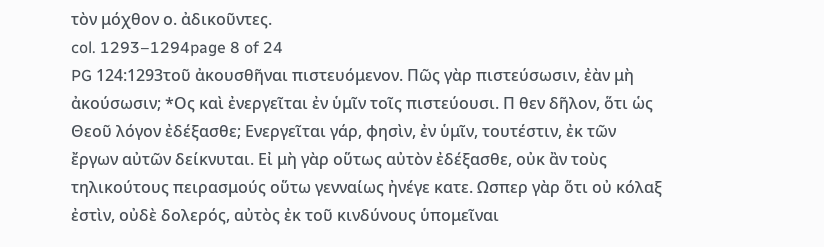τὸν μόχθον ο. ἀδικοῦντες.
col. 1293–1294page 8 of 24
PG 124:1293τοῦ ἀκουσθῆναι πιστευόμενον. Πῶς γὰρ πιστεύσωσιν, ἐὰν μὴ ἀκούσωσιν; *Ος καὶ ἐνεργεῖται ἐν ὑμῖν τοῖς πιστεύουσι. Π θεν δῆλον, ὅτι ὡς Θεοῦ λόγον ἐδέξασθε; Ενεργεῖται γάρ, φησὶν, ἐν ὑμῖν, τουτέστιν, ἐκ τῶν ἔργων αὐτῶν δείκνυται. Εἰ μὴ γὰρ οὕτως αὐτὸν ἐδέξασθε, οὐκ ἂν τοὺς τηλικούτους πειρασμούς οὕτω γενναίως ἠνέγε κατε. Ωσπερ γὰρ ὅτι οὐ κόλαξ ἐστὶν, οὐδὲ δολερός, αὐτὸς ἐκ τοῦ κινδύνους ὑπομεῖναι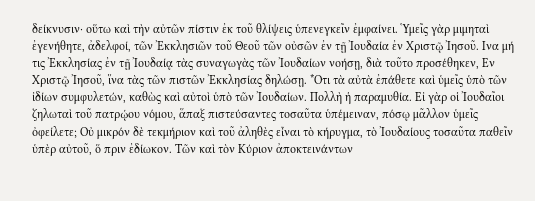δείκνυσιν· οὕτω καὶ τὴν αὐτῶν πίστιν ἐκ τοῦ θλίψεις ὑπενεγκεῖν ἐμφαίνει. Ὑμεῖς γὰρ μιμηταὶ ἐγενήθητε, ἀδελφοί, τῶν Ἐκκλησιῶν τοῦ Θεοῦ τῶν οὐσῶν ἐν τῇ Ἰουδαία ἐν Χριστῷ Ἰησοῦ. Ινα μή τις Ἐκκλησίας ἐν τῇ Ἰουδαίᾳ τὰς συναγωγὰς τῶν Ἰουδαίων νοήσῃ, διὰ τοῦτο προσέθηκεν, Εν Χριστῷ Ἰησοῦ, ἵνα τὰς τῶν πιστῶν Ἐκκλησίας δηλώσῃ. *Οτι τὰ αὐτὰ ἐπάθετε καὶ ὑμεῖς ὑπὸ τῶν ἰδίων συμφυλετών, καθὼς καὶ αὐτοὶ ὑπὸ τῶν Ἰουδαίων. Πολλὴ ἡ παραμυθία. Εἰ γὰρ οἱ Ἰουδαῖοι ζηλωταὶ τοῦ πατρῴου νόμου, ἅπαξ πιστεύσαντες τοσαῦτα ὑπέμειναν, πόσῳ μᾶλλον ὑμεῖς ὀφείλετε; Οὐ μικρόν δὲ τεκμήριον καὶ τοῦ ἀληθὲς εἶναι τὸ κήρυγμα, τὸ Ἰουδαίους τοσαῦτα παθεῖν ὑπὲρ αὐτοῦ, ὅ πριν ἐδίωκον. Τῶν καὶ τὸν Κύριον ἀποκτεινάντων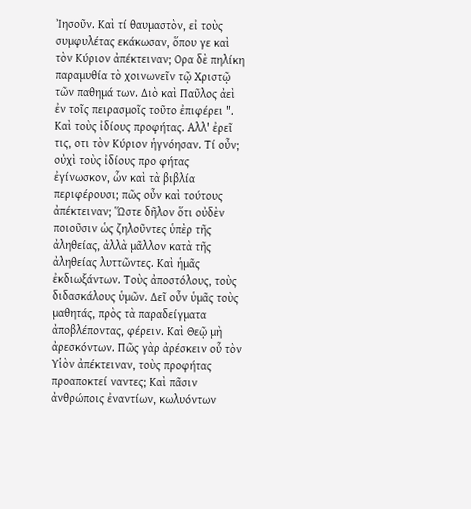Ἰησοῦν. Καὶ τί θαυμαστὸν, εἰ τοὺς συμφυλέτας εκάκωσαν, ὅπου γε καὶ τὸν Κύριον ἀπέκτειναν; Ορα δὲ πηλίκη παραμυθία τὸ χοινωνεῖν τῷ Χριστῷ τῶν παθημά των. Διὸ καὶ Παῦλος ἀεὶ ἐν τοῖς πειρασμοῖς τοῦτο ἐπιφέρει ". Καὶ τοὺς ἰδίους προφήτας. Αλλ' ἐρεῖ τις, οτι τὸν Κύριον ἡγνόησαν. Τί οὖν; οὐχὶ τοὺς ἰδίους προ φήτας ἐγίνωσκον, ὧν καὶ τὰ βιβλία περιφέρουσι; πῶς οὖν καὶ τούτους ἀπέκτειναν; Ὥστε δῆλον ὅτι οὐδὲν ποιοῦσιν ὡς ζηλοῦντες ὑπὲρ τῆς ἀληθείας, ἀλλὰ μᾶλλον κατὰ τῆς ἀληθείας λυττῶντες. Καὶ ἡμᾶς ἐκδιωξάντων. Τοὺς ἀποστόλους, τοὺς διδασκάλους ὑμῶν. Δεῖ οὖν ὑμᾶς τοὺς μαθητάς, πρὸς τὰ παραδείγματα ἀποβλέποντας, φέρειν. Καὶ Θεῷ μὴ ἀρεσκόντων. Πῶς γὰρ ἀρέσκειν οὗ τὸν Υἱὸν ἀπέκτειναν, τοὺς προφήτας προαποκτεί ναντες; Καὶ πᾶσιν ἀνθρώποις ἐναντίων, κωλυόντων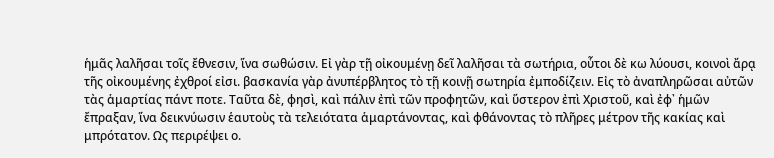ἡμᾶς λαλῆσαι τοῖς ἔθνεσιν, ἵνα σωθώσιν. Εἰ γὰρ τῇ οἰκουμένῃ δεῖ λαλῆσαι τὰ σωτήρια, οὗτοι δὲ κω λύουσι, κοινοὶ ἄρᾳ τῆς οἰκουμένης ἐχθροί εἰσι. βασκανία γὰρ ἀνυπέρβλητος τὸ τῇ κοινῇ σωτηρία ἐμποδίζειν. Εἰς τὸ ἀναπληρῶσαι αὐτῶν τὰς ἁμαρτίας πάντ ποτε. Ταῦτα δὲ, φησὶ, καὶ πάλιν ἐπὶ τῶν προφητῶν, καὶ ὕστερον ἐπὶ Χριστοῦ, καὶ ἐφ᾽ ἡμῶν ἔπραξαν, ἵνα δεικνύωσιν ἑαυτοὺς τὰ τελειότατα ἁμαρτάνοντας, καὶ φθάνοντας τὸ πλῆρες μέτρον τῆς κακίας καὶ μπρότατον. Ως περιρέψει ο.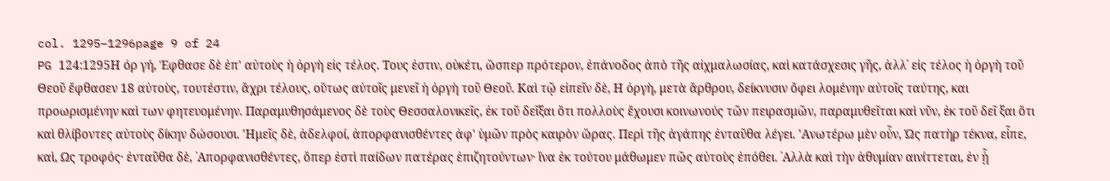col. 1295–1296page 9 of 24
PG 124:1295Η όρ γή, Έφθασε δὲ ἐπ' αὐτοὺς ἡ ὀργὴ εἰς τέλος. Τους ἐστιν, οὐκέτι, ὥσπερ πρότερον, ἐπάνοδος ἀπὸ τῆς αἰχμαλωσίας, καὶ κατάσχεσις γῆς, ἀλλ᾽ εἰς τέλος ἡ ὀργὴ τοῦ Θεοῦ ἔφθασεν 18 αὐτοὺς, τουτέστιν, ἄχρι τέλους, οὕτως αὐτοῖς μενεῖ ἡ ὀργὴ τοῦ Θεοῦ. Καὶ τῷ εἰπεῖν δὲ, Η ὀργὴ, μετὰ ἄρθρου, δείκνυσιν ὄφει λομένην αὐτοῖς ταύτης, και προωρισμένην καὶ των φητευομένην. Παραμυθησάμενος δὲ τοὺς Θεσσαλονικεῖς, ἐκ τοῦ δεῖξαι ὅτι πολλοὺς ἔχουσι κοινωνούς τῶν πειρασμῶν, παραμυθεῖται καὶ νῦν, ἐκ τοῦ δεῖ ξαι ὅτι καὶ θλίβοντες αὐτοὺς δίκην δώσουσι. 'Ημεῖς δὲ, ἀδελφοί, ἀπορφανισθέντες ἀφ' ὑμῶν πρὸς καιρὸν ὥρας. Περὶ τῆς ἀγάπης ἐνταῦθα λέγει. 'Ανωτέρω μὲν οὖν, Ὡς πατὴρ τέκνα, εἶπε, καὶ, Ως τροφός· ἐνταῦθα δὲ, ᾿Απορφανισθέντες, ὅπερ ἐστὶ παίδων πατέρας ἐπιζητούντων· ἵνα ἐκ τούτου μάθωμεν πῶς αὐτοὺς ἐπόθει. ᾿Αλλὰ καὶ τὴν ἀθυμίαν αινίττεται, ἐν ᾗ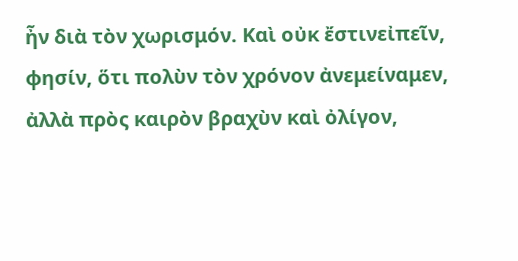ἦν διὰ τὸν χωρισμόν. Καὶ οὐκ ἔστινεἰπεῖν, φησίν, ὅτι πολὺν τὸν χρόνον ἀνεμείναμεν, ἀλλὰ πρὸς καιρὸν βραχὺν καὶ ὀλίγον,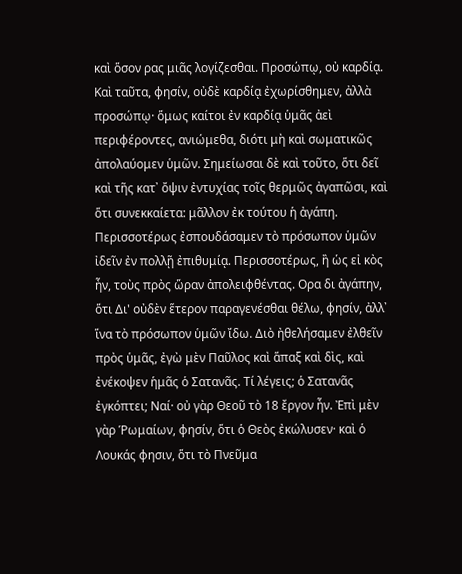καὶ ὅσον ρας μιᾶς λογίζεσθαι. Προσώπῳ, οὐ καρδίᾳ. Καὶ ταῦτα, φησίν, οὐδὲ καρδίᾳ ἐχωρίσθημεν, ἀλλὰ προσώπῳ· ὅμως καίτοι ἐν καρδίᾳ ὑμᾶς ἀεὶ περιφέροντες, ανιώμεθα, διότι μὴ καὶ σωματικῶς ἀπολαύομεν ὑμῶν. Σημείωσαι δὲ καὶ τοῦτο, ὅτι δεῖ καὶ τῆς κατ᾿ ὄψιν ἐντυχίας τοῖς θερμῶς ἀγαπῶσι, καὶ ὅτι συνεκκαίετα: μᾶλλον ἐκ τούτου ἡ ἀγάπη. Περισσοτέρως ἐσπουδάσαμεν τὸ πρόσωπον ὑμῶν ἰδεῖν ἐν πολλῇ ἐπιθυμίᾳ. Περισσοτέρως, ἢ ὡς εἰ κὸς ἦν, τοὺς πρὸς ὥραν ἀπολειφθέντας. Ορα δι ἀγάπην, ὅτι Δι' οὐδὲν ἕτερον παραγενέσθαι θέλω, φησίν, ἀλλ᾽ ἵνα τὸ πρόσωπον ὑμῶν ἴδω. Διὸ ἠθελήσαμεν ἐλθεῖν πρὸς ὑμᾶς, ἐγὼ μὲν Παῦλος καὶ ἅπαξ καὶ δὶς, καὶ ἐνέκοψεν ἡμᾶς ὁ Σατανᾶς. Τί λέγεις; ὁ Σατανᾶς ἐγκόπτει; Ναί· οὐ γὰρ Θεοῦ τὸ 18 ἔργον ἦν. Ἐπὶ μὲν γὰρ Ῥωμαίων, φησίν, ὅτι ὁ Θεὸς ἐκώλυσεν· καὶ ὁ Λουκάς φησιν, ὅτι τὸ Πνεῦμα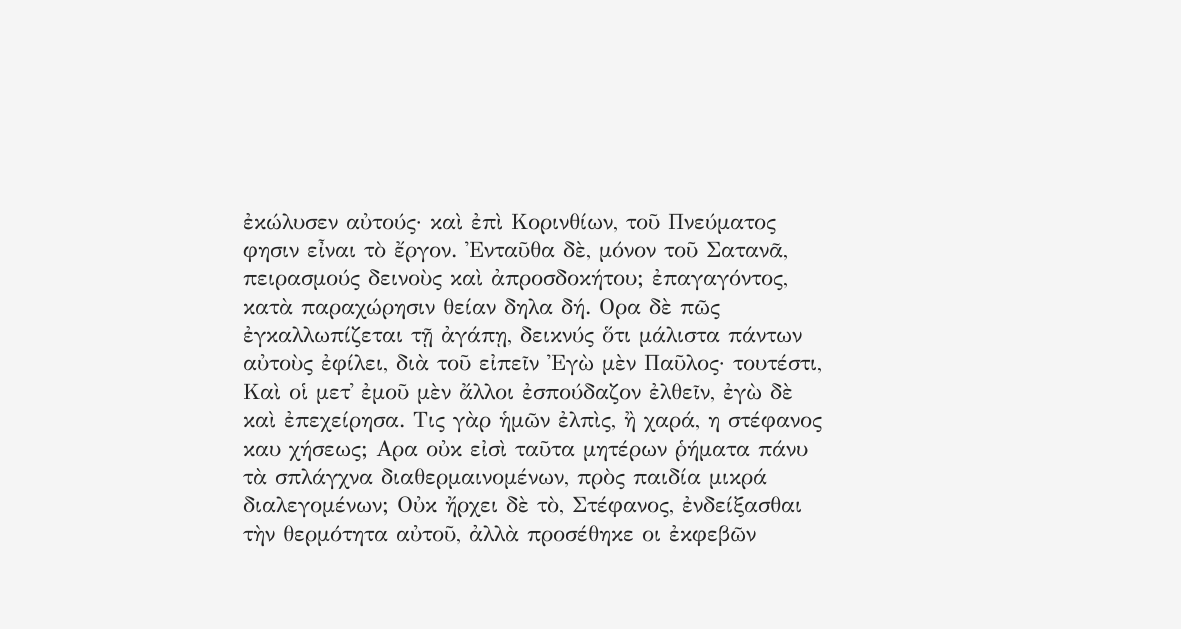ἐκώλυσεν αὐτούς· καὶ ἐπὶ Κορινθίων, τοῦ Πνεύματος φησιν εἶναι τὸ ἔργον. Ἐνταῦθα δὲ, μόνον τοῦ Σατανᾶ, πειρασμούς δεινοὺς καὶ ἀπροσδοκήτου; ἐπαγαγόντος, κατὰ παραχώρησιν θείαν δηλα δή. Ορα δὲ πῶς ἐγκαλλωπίζεται τῇ ἀγάπῃ, δεικνύς ὅτι μάλιστα πάντων αὐτοὺς ἐφίλει, διὰ τοῦ εἰπεῖν Ἐγὼ μὲν Παῦλος· τουτέστι, Καὶ οἱ μετ᾿ ἐμοῦ μὲν ἄλλοι ἐσπούδαζον ἐλθεῖν, ἐγὼ δὲ καὶ ἐπεχείρησα. Τις γὰρ ἡμῶν ἐλπὶς, ἢ χαρά, η στέφανος καυ χήσεως; Αρα οὐκ εἰσὶ ταῦτα μητέρων ῥήματα πάνυ τὰ σπλάγχνα διαθερμαινομένων, πρὸς παιδία μικρά διαλεγομένων; Οὐκ ἤρχει δὲ τὸ, Στέφανος, ἐνδείξασθαι τὴν θερμότητα αὐτοῦ, ἀλλὰ προσέθηκε οι ἐκφεβῶν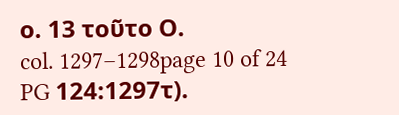ο. 13 τοῦτο Ο.
col. 1297–1298page 10 of 24
PG 124:1297τ).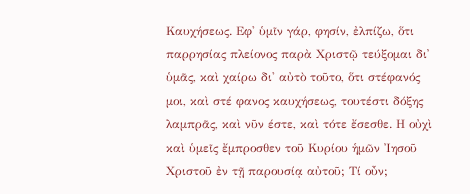Καυχήσεως. Εφ' ὑμῖν γάρ, φησίν, ἐλπίζω, ὅτι παρρησίας πλείονος παρὰ Χριστῷ τεύξομαι δι᾽ ὑμᾶς, καὶ χαίρω δι' αὐτὸ τοῦτο, ὅτι στέφανός μοι, καὶ στέ φανος καυχήσεως, τουτέστι δόξης λαμπρᾶς, καὶ νῦν έστε, καὶ τότε ἔσεσθε. Η οὐχὶ καὶ ὑμεῖς ἔμπροσθεν τοῦ Κυρίου ἡμῶν Ἰησοῦ Χριστοῦ ἐν τῇ παρουσίᾳ αὐτοῦ; Τί οὖν;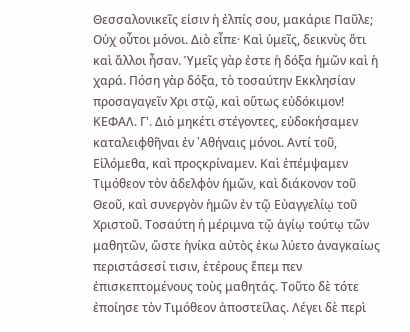Θεσσαλονικεῖς εἰσιν ἡ ἐλπίς σου, μακάριε Παῦλε; Οὐχ οὗτοι μόνοι. Διὸ εἶπε· Καὶ ὑμεῖς, δεικνὺς ὅτι καὶ ἄλλοι ἦσαν. Ὑμεῖς γὰρ ἐστε ἡ δόξα ἡμῶν καὶ ἡ χαρά. Πόση γὰρ δόξα, τὸ τοσαύτην Εκκλησίαν προσαγαγεῖν Χρι στῷ, καὶ οὕτως εὐδόκιμον! ΚΕΦΑΛ. Γ'. Διὸ μηκέτι στέγοντες, εὐδοκήσαμεν καταλειφθῆναι ἐν ᾿Αθήναις μόνοι. Αντί τοῦ, Εἱλόμεθα, καὶ προςκρίναμεν. Καὶ ἐπέμψαμεν Τιμόθεον τὸν ἀδελφὸν ἡμῶν, καὶ διάκονον τοῦ Θεοῦ, καὶ συνεργὸν ἡμῶν ἐν τῷ Εὐαγγελίῳ τοῦ Χριστοῦ. Τοσαύτη ή μέριμνα τῷ ἁγίῳ τούτῳ τῶν μαθητῶν, ὥστε ἡνίκα αὐτὸς ἐκω λύετο ἀναγκαίως περιστάσεσί τισιν, ἑτέρους ἔπεμ πεν ἐπισκεπτομένους τοὺς μαθητάς. Τοῦτο δὲ τότε ἐποίησε τὸν Τιμόθεον ἀποστείλας. Λέγει δὲ περὶ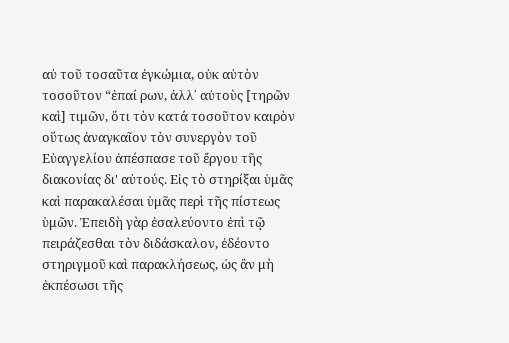αὐ τοῦ τοσαῦτα ἐγκώμια, οὐκ αὐτὸν τοσοῦτον “ἐπαί ρων, ἀλλ᾽ αὐτοὺς [τηρῶν καὶ] τιμῶν, ὅτι τὸν κατά τοσοῦτον καιρὸν οὕτως ἀναγκαῖον τὸν συνεργὸν τοῦ Εὐαγγελίου ἀπέσπασε τοῦ ἔργου τῆς διακονίας δι' αὐτούς. Εἰς τὸ στηρίξαι ὑμᾶς καὶ παρακαλέσαι ὑμᾶς περὶ τῆς πίστεως ὑμῶν. Ἐπειδὴ γὰρ ἐσαλεύοντο ἐπὶ τῷ πειράζεσθαι τὸν διδάσκαλον, ἐδέοντο στηριγμοῦ καὶ παρακλήσεως, ὡς ἂν μὴ ἐκπέσωσι τῆς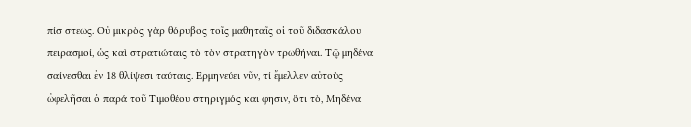πίσ στεως. Οὐ μικρὸς γὰρ θόρυβος τοῖς μαθηταῖς οἱ τοῦ διδασκάλου πειρασμοί, ὡς καὶ στρατιώταις τὸ τὸν στρατηγὸν τρωθήναι. Τῷ μηδένα σαίνεσθαι ἐν 18 θλίψεσι ταύταις. Ερμηνεύει νῦν, τί ἔμελλεν αὐτοὺς ὠφελῆσαι ὁ παρά τοῦ Τιμοθέου στηριγμός και φησιν, ὅτι τὸ, Μηδένα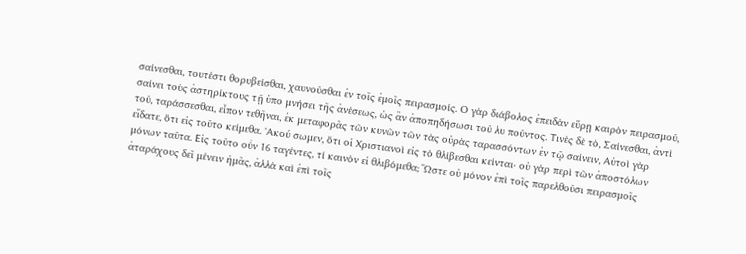σαίνεσθαι, τουτέστι θορυβείσθαι, χαυνοῦσθαι ἐν τοῖς ἐμοῖς πειρασμοίς. Ο γὰρ διάβολος ἐπειδὰν εὕρῃ καιρὸν πειρασμοῦ, σαίνει τοὺς ἀστηρίκτους τῇ ὑπο μνήσει τῆς ἀνέσεως, ὡς ἂν ἀποπηδήσωσι τοῦ λυ ποῦντος. Τινὲς δὲ τὸ, Σαίνεσθαι, ἀντὶ τοῦ, ταράσσεσθαι, εἶπον τεθῆναι, ἐκ μεταφορᾶς τῶν κυνῶν τῶν τὰς οὐρὰς ταρασσόντων ἐν τῷ σαίνειν, Αὐτοὶ γὰρ εἴδατε, ὅτι εἰς τοῦτο κείμεθα. 'Ακού σωμεν, ὅτι οἱ Χριστιανοὶ εἰς τὸ θλίβεσθαι κείνται· οὐ γὰρ περὶ τῶν ἀποστόλων μόνων ταῦτα. Εἰς τοῦτο οὖν 16 ταγέντες, τί καινὸν εἰ θλιβόμεθα; Ὥστε οὐ μόνον ἐπὶ τοῖς παρελθοῦσι πειρασμοῖς ἀταράχους δεῖ μένειν ἡμᾶς, ἀλλὰ καὶ ἐπὶ τοῖς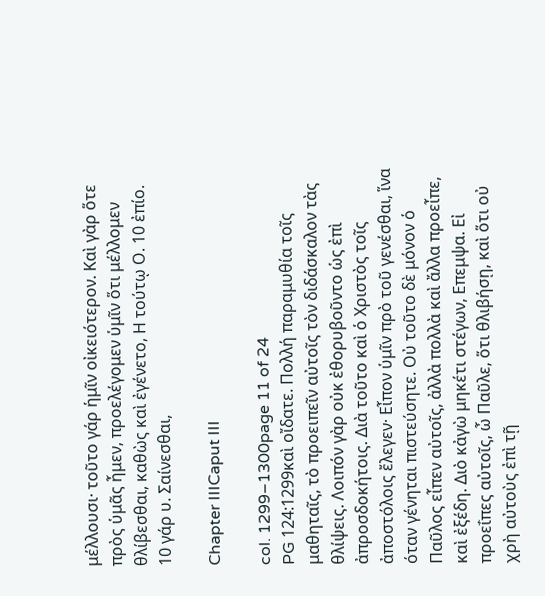μέλλουσι· τοῦτο γάρ ἡμῖν οἰκειότερον. Καὶ γὰρ ὅτε πρὸς ὑμᾶς ἦμεν, προελέγομεν ὑμῖν ὅτι μέλλομεν θλίβεσθαι, καθὼς καὶ ἐγένετο, Η τούτῳ Ο. 10 ἐπίο. 10 γάρ υ. Σαίνεσθαι,

Chapter IIICaput III

col. 1299–1300page 11 of 24
PG 124:1299καὶ οἴδατε. Πολλή παραμυθία τοῖς μαθηταῖς, τὸ προειπεῖν αὐτοῖς τὸν διδάσκαλον τὰς θλίψεις. Λοιπόν γὰρ οὐκ ἐθορυβοῦντο ὡς ἐπὶ ἀπροσδοκήτοις. Διὰ τοῦτο καὶ ὁ Χριστὸς τοῖς ἀποστόλοις ἔλεγεν· Εἶπον ὑμῖν πρὸ τοῦ γενέσθαι, ἵνα όταν γένηται πιστεύσητε. Οὐ τοῦτο δὲ μόνον ὁ Παῦλος εἶπεν αὐτοῖς, ἀλλὰ πολλὰ καὶ ἄλλα προεἶπε, καὶ ἐξέδη. Διὸ κἀγὼ μηκέτι στέγων, Επεμψα. Εἰ προεΐπες αὐτοῖς, ὦ Παῦλε, ὅτι θλιβήσῃ, καὶ ὅτι οὐ χρὴ αὐτοὺς ἐπὶ τῇ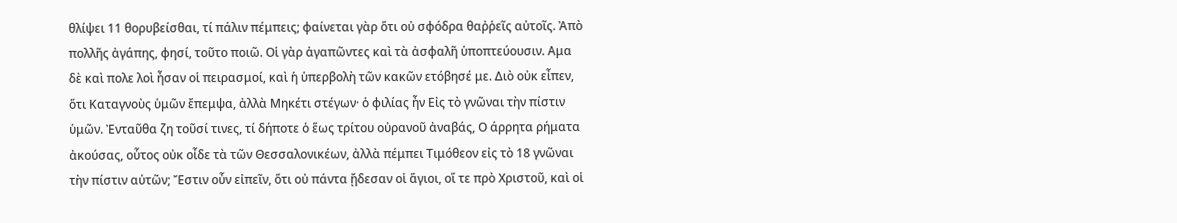θλίψει 11 θορυβείσθαι, τί πάλιν πέμπεις; φαίνεται γὰρ ὅτι οὐ σφόδρα θαῤῥεῖς αὐτοῖς. Ἀπὸ πολλῆς ἀγάπης, φησί, τοῦτο ποιῶ. Οἱ γὰρ ἀγαπῶντες καὶ τὰ ἀσφαλῆ ὑποπτεύουσιν. Αμα δὲ καὶ πολε λοὶ ἦσαν οἱ πειρασμοί, καὶ ἡ ὑπερβολὴ τῶν κακῶν ετόβησέ με. Διὸ οὐκ εἶπεν, ὅτι Καταγνοὺς ὑμῶν ἔπεμψα, ἀλλὰ Μηκέτι στέγων· ὁ φιλίας ἦν Εἰς τὸ γνῶναι τὴν πίστιν ὑμῶν. Ἐνταῦθα ζη τοῦσί τινες, τί δήποτε ὁ ἕως τρίτου οὐρανοῦ ἀναβάς, Ο άρρητα ρήματα ἀκούσας, οὗτος οὐκ οἶδε τὰ τῶν Θεσσαλονικέων, ἀλλὰ πέμπει Τιμόθεον εἰς τὸ 18 γνῶναι τὴν πίστιν αὐτῶν; Ἔστιν οὖν εἰπεῖν, ὅτι οὐ πάντα ᾔδεσαν οἱ ἅγιοι, οἵ τε πρὸ Χριστοῦ, καὶ οἱ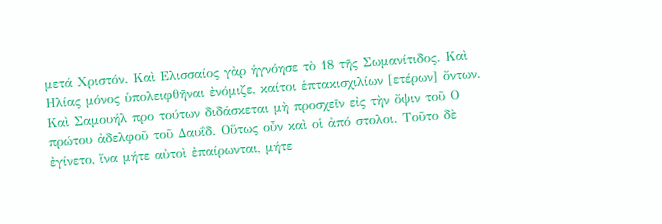μετά Χριστόν. Καὶ Ελισσαίος γὰρ ἡγνόησε τὸ 18 τῆς Σωμανίτιδος. Καὶ Ηλίας μόνος ὑπολειφθῆναι ἐνόμιζε, καίτοι ἑπτακισχιλίων [ετέρων] ὄντων. Καὶ Σαμουήλ προ τούτων διδάσκεται μὴ προσχεῖν εἰς τὴν ὄψιν τοῦ Ο πρώτου ἀδελφοῦ τοῦ Δαυΐδ. Οὕτως οὖν καὶ οἱ ἀπό στολοι. Τοῦτο δὲ ἐγίνετο, ἵνα μήτε αὐτοὶ ἐπαίρωνται, μήτε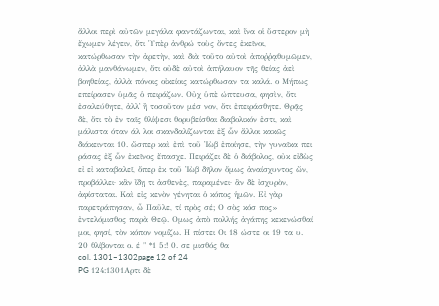ἄλλοι περὶ αὐτῶν μεγάλα φαντάζωνται, καὶ ἵνα οἱ ὕστερον μὴ ἔχωμεν λέγειν, ὅτι Ὑπὲρ ἀνθρώ τοὺς ὄντες ἐκεῖνοι, κατώρθωσαν τὴν ἀρετὴν, καὶ διὰ τοῦτο αὐτοὶ ἀποῤῥᾳθυμῶμεν, ἀλλὰ μανθάνωμεν, ὅτι οὐδὲ αὐτοὶ ἀπήλαυον τῆς θείας ἀεὶ βοηθείας, ἀλλὰ πόνοις οἰκείοις κατώρθωσαν τα καλά. ο Μήπως επείρασεν ὑμᾶς ὁ πειράζων. Οὐχ ὑπὲ ώπτευσα, φησὶν, ὅτι ἐσαλεύθητε, ἀλλ᾽ ἢ τοσοῦτον μέσ νον, ὅτι ἐπειράσθητε. Θρᾷς δὲ, ὅτι τὸ ἐν ταῖς θλίψεσι θορυβείσθαι διαβολικόν ἐστι, καὶ μάλιστα όταν άλ λοι σκανδαλίζωνται ἐξ ὧν ἄλλοι κακῶς διάκεινται 10. ὥσπερ καὶ ἐπὶ τοῦ Ἰὼβ ἐποίησε, τὴν γυναῖκα πει ράσας ἐξ ὧν ἐκεῖνος ἔπασχε. Πειράζει δὲ ὁ διάβολος, οὐκ εἰδὼς εἰ εἰ καταβαλεῖ, ὅπερ ἐκ τοῦ Ἰὼβ δῆλον ὅμως ἀναίσχυντος ὤν, προβάλλει· κἂν ἴδῃ τι ἀσθενὲς, παραμένει· ἂν δὲ ἰσχυρὸν, ἀφίσταται. Καὶ εἰς κενὸν γένηται ὁ κόπος ἡμῶν. Εἰ γὰρ παρετράπησαν, ὦ Παῦλε, τί πρὸς σέ; Ο σὸς κόσ πος» ἐντελόμισθος παρὰ Θεῷ. Ομως ἀπὸ πολλής ἀγάπης κεκενώσθαί μοι, φησί, τὸν κόπον νομίζω. Η πίστει Οι 18 ώστε οι 19 τα υ. 20 θλίβονται ο. έ " *1 5:! 0. σε μισθός θα
col. 1301–1302page 12 of 24
PG 124:1301Αρτι δὲ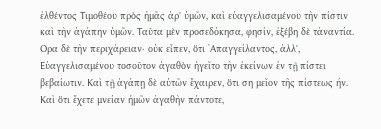ἐλθέντος Τιμοθέου πρὸς ἡμᾶς ἀρ' ὑμῶν, καὶ εὐαγγελισαμένου τὴν πίστιν καὶ τὴν ἀγάπην ὑμῶν. Ταῦτα μὲν προσεδόκησα, φησίν, ἐξέβη δὲ τἀναντία. Ορα δὲ τὴν περιχάρειαν· οὐκ εἶπεν, ὅτι ᾿Απαγγείλαντος, ἀλλ', Εὐαγγελισαμένου τοσοῦτον ἀγαθὸν ἡγεῖτο τὴν ἐκείνων ἐν τῇ πίστει βεβαίωτιν. Καὶ τῇ ἀγάπῃ δὲ αὐτῶν ἔχαιρεν, ὅτι ση μεῖον τῆς πίστεως ήν. Καὶ ὅτι ἔχετε μνείαν ἡμῶν ἀγαθὴν πάντοτε,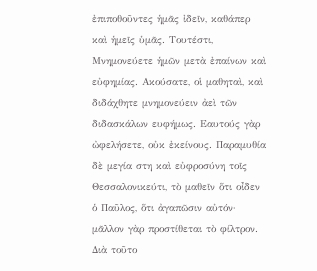ἐπιποθοῦντες ἡμᾶς ἰδεῖν, καθάπερ καὶ ἡμεῖς ὑμᾶς. Τουτέστι, Μνημονεύετε ἡμῶν μετὰ ἐπαίνων καὶ εὐφημίας. Ακούσατε, οἱ μαθηταὶ, καὶ διδάχθητε μνημονεύειν ἀεὶ τῶν διδασκάλων ευφήμως. Εαυτούς γὰρ ὠφελήσετε, οὐκ ἐκείνους. Παραμυθία δὲ μεγία στη καὶ εὐφροσύνη τοῖς Θεσσαλονικεύτι, τὸ μαθεῖν ὅτι οἶδεν ὁ Παῦλος, ὅτι ἀγαπῶσιν αὐτόν· μᾶλλον γὰρ προστίθεται τὸ φίλτρον. Διὰ τοῦτο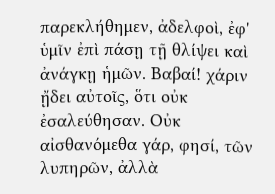παρεκλήθημεν, ἀδελφοὶ, ἐφ' ὑμῖν ἐπὶ πάσῃ τῇ θλίψει καὶ ἀνάγκῃ ἡμῶν. Βαβαί! χάριν ᾔδει αὐτοῖς, ὅτι οὐκ ἐσαλεύθησαν. Οὐκ αἰσθανόμεθα γάρ, φησί, τῶν λυπηρῶν, ἀλλὰ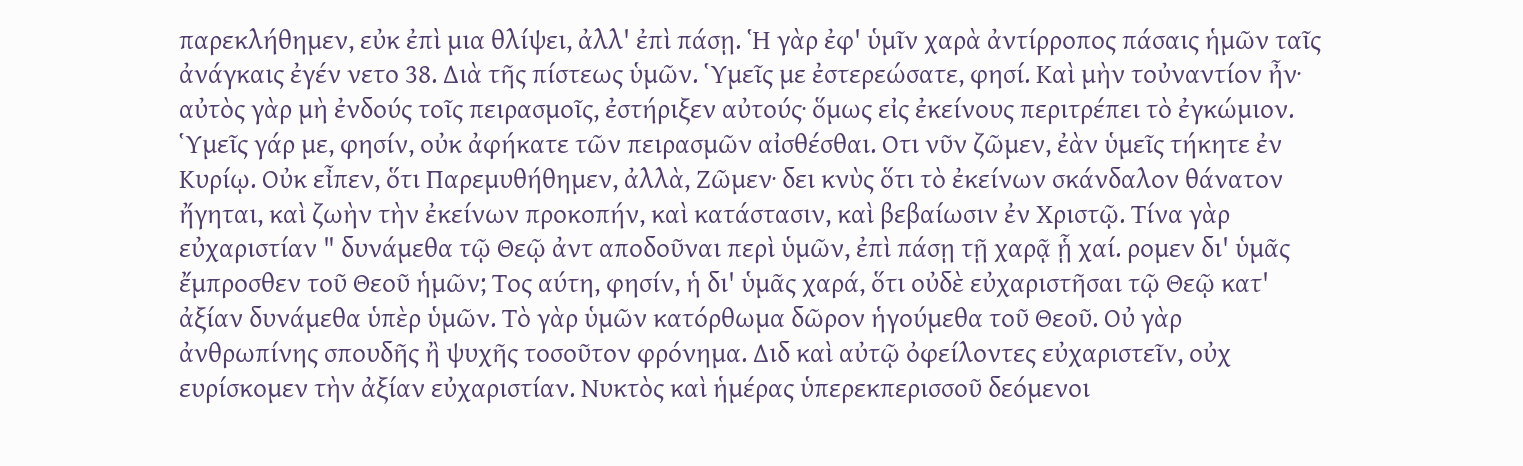παρεκλήθημεν, εὐκ ἐπὶ μια θλίψει, ἀλλ' ἐπὶ πάσῃ. Ἡ γὰρ ἐφ' ὑμῖν χαρὰ ἀντίρροπος πάσαις ἡμῶν ταῖς ἀνάγκαις ἐγέν νετο 38. Διὰ τῆς πίστεως ὑμῶν. Ὑμεῖς με ἐστερεώσατε, φησί. Καὶ μὴν τοὐναντίον ἦν· αὐτὸς γὰρ μὴ ἐνδούς τοῖς πειρασμοῖς, ἐστήριξεν αὐτούς· ὅμως εἰς ἐκείνους περιτρέπει τὸ ἐγκώμιον. Ὑμεῖς γάρ με, φησίν, οὐκ ἀφήκατε τῶν πειρασμῶν αἰσθέσθαι. Οτι νῦν ζῶμεν, ἐὰν ὑμεῖς τήκητε ἐν Κυρίῳ. Οὐκ εἶπεν, ὅτι Παρεμυθήθημεν, ἀλλὰ, Ζῶμεν· δει κνὺς ὅτι τὸ ἐκείνων σκάνδαλον θάνατον ἤγηται, καὶ ζωὴν τὴν ἐκείνων προκοπήν, καὶ κατάστασιν, καὶ βεβαίωσιν ἐν Χριστῷ. Τίνα γὰρ εὐχαριστίαν " δυνάμεθα τῷ Θεῷ ἀντ αποδοῦναι περὶ ὑμῶν, ἐπὶ πάσῃ τῇ χαρᾷ ᾗ χαί. ρομεν δι' ὑμᾶς ἔμπροσθεν τοῦ Θεοῦ ἡμῶν; Τος αύτη, φησίν, ἡ δι' ὑμᾶς χαρά, ὅτι οὐδὲ εὐχαριστῆσαι τῷ Θεῷ κατ' ἀξίαν δυνάμεθα ὑπὲρ ὑμῶν. Τὸ γὰρ ὑμῶν κατόρθωμα δῶρον ἡγούμεθα τοῦ Θεοῦ. Οὐ γὰρ ἀνθρωπίνης σπουδῆς ἢ ψυχῆς τοσοῦτον φρόνημα. Διδ καὶ αὐτῷ ὀφείλοντες εὐχαριστεῖν, οὐχ ευρίσκομεν τὴν ἀξίαν εὐχαριστίαν. Νυκτὸς καὶ ἡμέρας ὑπερεκπερισσοῦ δεόμενοι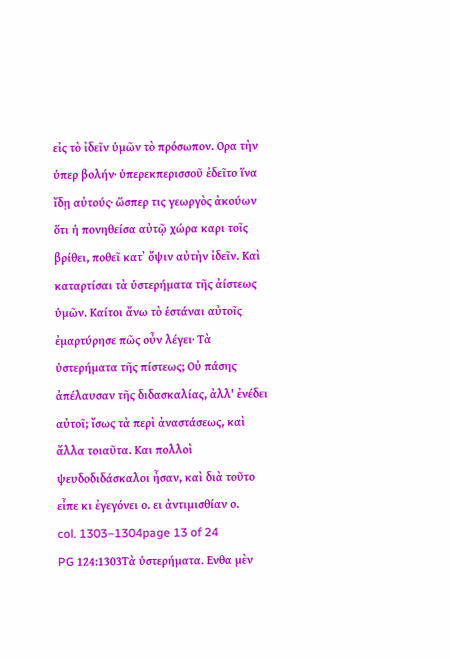εἰς τὸ ἰδεῖν ὑμῶν τὸ πρόσωπον. Ορα τὴν ὑπερ βολήν· ὑπερεκπερισσοῦ ἐδεῖτο ἵνα ἴδῃ αὐτούς· ὥσπερ τις γεωργὸς ἀκούων ὅτι ἡ πονηθείσα αὐτῷ χώρα καρι τοῖς βρίθει, ποθεῖ κατ᾿ ὄψιν αὐτὴν ἰδεῖν. Καὶ καταρτίσαι τὰ ὑστερήματα τῆς ἀίστεως ὑμῶν. Καίτοι ἄνω τὸ ἑστάναι αὐτοῖς ἐμαρτύρησε πῶς οὖν λέγει· Τὰ ὑστερήματα τῆς πίστεως; Οὐ πάσης ἀπέλαυσαν τῆς διδασκαλίας, ἀλλ' ἐνέδει αὐτοῖ; ἴσως τὰ περὶ ἀναστάσεως, καὶ ἄλλα τοιαῦτα. Και πολλοὶ ψευδοδιδάσκαλοι ἦσαν, καὶ διὰ τοῦτο εἶπε κι ἐγεγόνει ο. ει ἀντιμισθίαν ο.
col. 1303–1304page 13 of 24
PG 124:1303Τὰ ὑστερήματα. Ενθα μὲν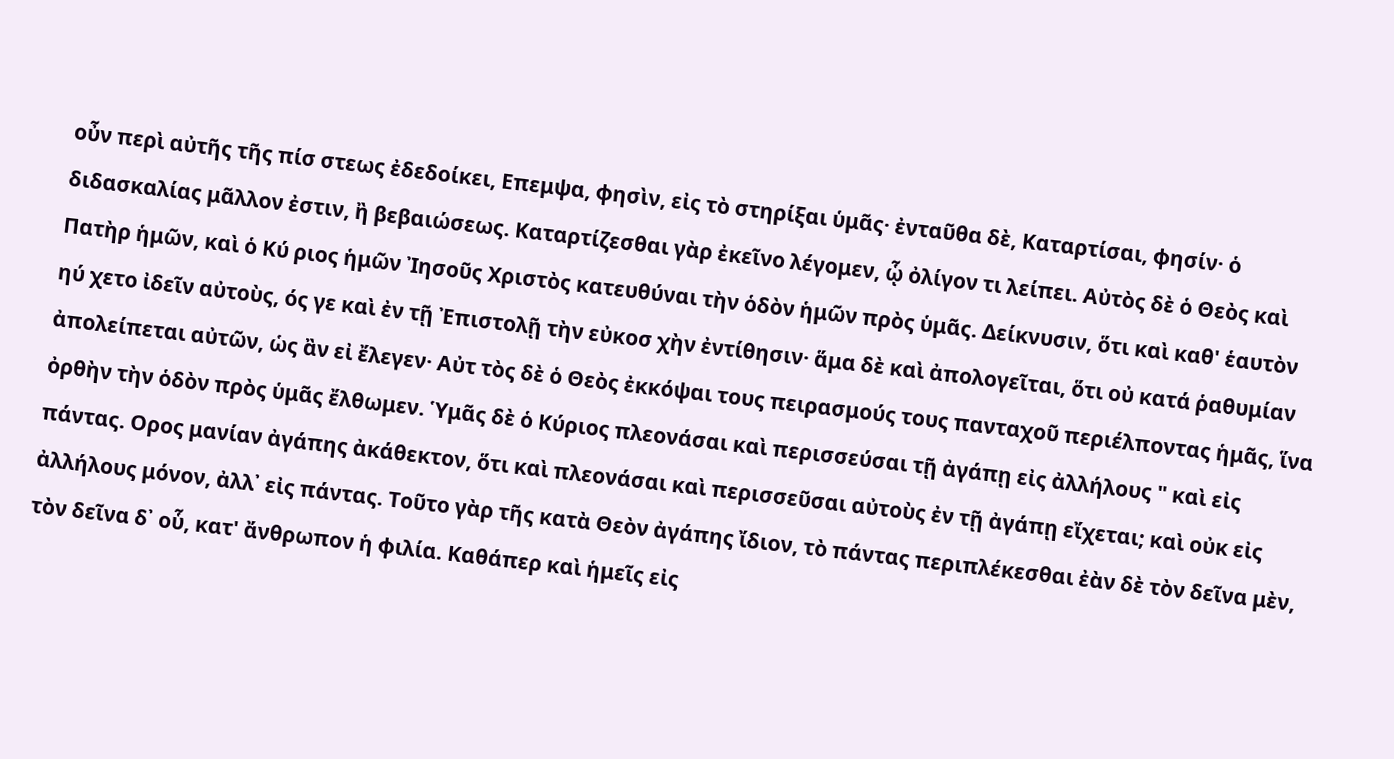οὖν περὶ αὐτῆς τῆς πίσ στεως ἐδεδοίκει, Επεμψα, φησὶν, εἰς τὸ στηρίξαι ὑμᾶς· ἐνταῦθα δὲ, Καταρτίσαι, φησίν· ὁ διδασκαλίας μᾶλλον ἐστιν, ἢ βεβαιώσεως. Καταρτίζεσθαι γὰρ ἐκεῖνο λέγομεν, ᾧ ὀλίγον τι λείπει. Αὐτὸς δὲ ὁ Θεὸς καὶ Πατὴρ ἡμῶν, καὶ ὁ Κύ ριος ἡμῶν Ἰησοῦς Χριστὸς κατευθύναι τὴν ὁδὸν ἡμῶν πρὸς ὑμᾶς. Δείκνυσιν, ὅτι καὶ καθ' ἑαυτὸν ηύ χετο ἰδεῖν αὐτοὺς, ός γε καὶ ἐν τῇ Ἐπιστολῇ τὴν εὐκοσ χὴν ἐντίθησιν· ἅμα δὲ καὶ ἀπολογεῖται, ὅτι οὐ κατά ῥαθυμίαν ἀπολείπεται αὐτῶν, ὡς ἂν εἰ ἔλεγεν· Αὐτ τὸς δὲ ὁ Θεὸς ἐκκόψαι τους πειρασμούς τους πανταχοῦ περιέλποντας ἡμᾶς, ἵνα ὀρθὴν τὴν ὁδὸν πρὸς ὑμᾶς ἔλθωμεν. Ὑμᾶς δὲ ὁ Κύριος πλεονάσαι καὶ περισσεύσαι τῇ ἀγάπῃ εἰς ἀλλήλους " καὶ εἰς πάντας. Ορος μανίαν ἀγάπης ἀκάθεκτον, ὅτι καὶ πλεονάσαι καὶ περισσεῦσαι αὐτοὺς ἐν τῇ ἀγάπῃ εἴχεται; καὶ οὐκ εἰς ἀλλήλους μόνον, ἀλλ᾽ εἰς πάντας. Τοῦτο γὰρ τῆς κατὰ Θεὸν ἀγάπης ἴδιον, τὸ πάντας περιπλέκεσθαι ἐὰν δὲ τὸν δεῖνα μὲν, τὸν δεῖνα δ᾽ οὗ, κατ' ἄνθρωπον ἡ φιλία. Καθάπερ καὶ ἡμεῖς εἰς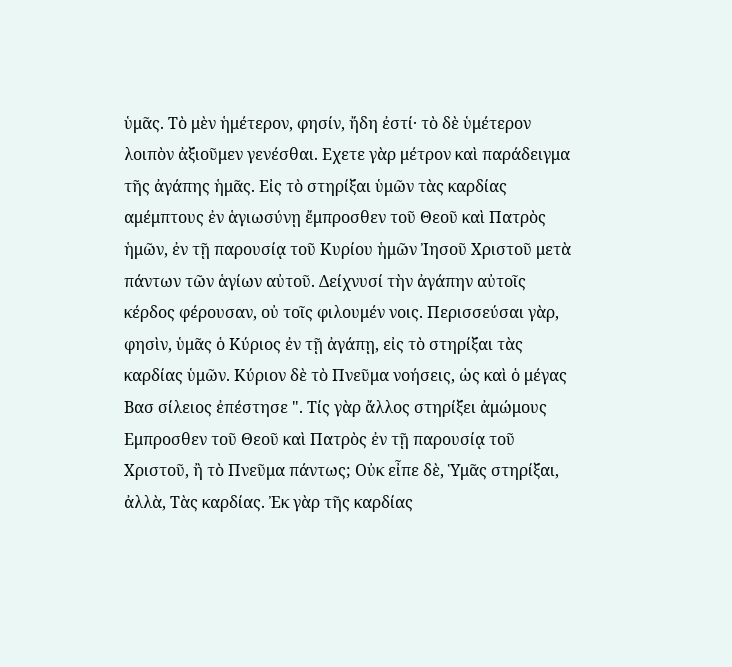ὑμᾶς. Τὸ μὲν ἡμέτερον, φησίν, ἤδη ἐστί· τὸ δὲ ὑμέτερον λοιπὸν ἀξιοῦμεν γενέσθαι. Εχετε γὰρ μέτρον καὶ παράδειγμα τῆς ἀγάπης ἡμᾶς. Εἰς τὸ στηρίξαι ὑμῶν τὰς καρδίας αμέμπτους ἐν ἁγιωσύνῃ ἔμπροσθεν τοῦ Θεοῦ καὶ Πατρὸς ἡμῶν, ἐν τῇ παρουσίᾳ τοῦ Κυρίου ἡμῶν Ἰησοῦ Χριστοῦ μετὰ πάντων τῶν ἁγίων αὐτοῦ. Δείχνυσί τὴν ἀγάπην αὐτοῖς κέρδος φέρουσαν, οὐ τοῖς φιλουμέν νοις. Περισσεύσαι γὰρ, φησὶν, ὑμᾶς ὁ Κύριος ἐν τῇ ἀγάπῃ, εἰς τὸ στηρίξαι τὰς καρδίας ὑμῶν. Κύριον δὲ τὸ Πνεῦμα νοήσεις, ὡς καὶ ὁ μέγας Βασ σίλειος ἐπέστησε ". Τίς γὰρ ἄλλος στηρίξει ἀμώμους Εμπροσθεν τοῦ Θεοῦ καὶ Πατρὸς ἐν τῇ παρουσίᾳ τοῦ Χριστοῦ, ἢ τὸ Πνεῦμα πάντως; Οὐκ εἶπε δὲ, Ὑμᾶς στηρίξαι, ἀλλὰ, Τὰς καρδίας. Ἐκ γὰρ τῆς καρδίας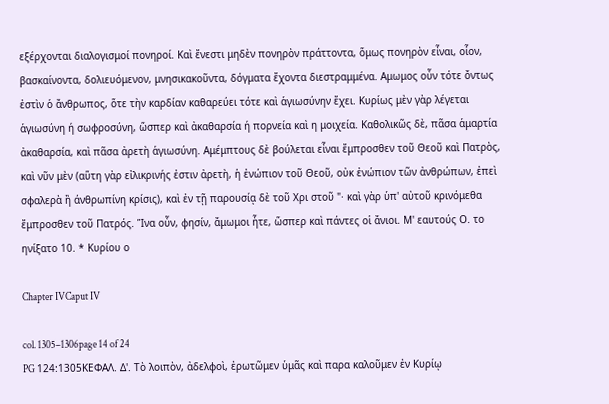εξέρχονται διαλογισμοί πονηροί. Καὶ ἔνεστι μηδὲν πονηρὸν πράττοντα, ὅμως πονηρὸν εἶναι, οἷον, βασκαίνοντα, δολιευόμενον, μνησικακοῦντα, δόγματα ἔχοντα διεστραμμένα. Αμωμος οὖν τότε ὄντως ἐστὶν ὁ ἄνθρωπος, ὅτε τὴν καρδίαν καθαρεύει τότε καὶ ἁγιωσύνην ἔχει. Κυρίως μὲν γὰρ λέγεται ἁγιωσύνη ή σωφροσύνη, ὥσπερ καὶ ἀκαθαρσία ή πορνεία καὶ η μοιχεία. Καθολικῶς δὲ, πᾶσα ἁμαρτία ἀκαθαρσία, καὶ πᾶσα ἀρετὴ ἁγιωσύνη. Αμέμπτους δὲ βούλεται εἶναι ἔμπροσθεν τοῦ Θεοῦ καὶ Πατρὸς, καὶ νῦν μὲν (αὕτη γὰρ εἰλικρινής ἐστιν ἀρετὴ, ἡ ἐνώπιον τοῦ Θεοῦ, οὐκ ἐνώπιον τῶν ἀνθρώπων, ἐπεὶ σφαλερὰ ἢ άνθρωπίνη κρίσις), καὶ ἐν τῇ παρουσίᾳ δὲ τοῦ Χρι στοῦ "· καὶ γὰρ ὑπ' αὐτοῦ κρινόμεθα ἔμπροσθεν τοῦ Πατρός. Ἵνα οὖν, φησίν, ἄμωμοι ἦτε, ὥσπερ καὶ πάντες οἱ ἄνιοι. Μ' εαυτούς Ο. το ηνίξατο 10. * Κυρίου ο

Chapter IVCaput IV

col. 1305–1306page 14 of 24
PG 124:1305ΚΕΦΑΛ. Δ'. Τὸ λοιπὸν, ἀδελφοὶ, ἐρωτῶμεν ὑμᾶς καὶ παρα καλοῦμεν ἐν Κυρίῳ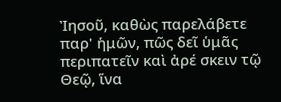Ἰησοῦ, καθὼς παρελάβετε παρ' ἡμῶν, πῶς δεῖ ὑμᾶς περιπατεῖν καὶ ἀρέ σκειν τῷ Θεῷ, ἵνα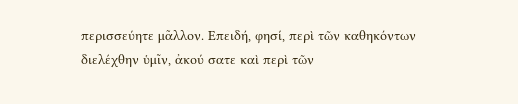περισσεύητε μᾶλλον. Επειδή, φησί, περὶ τῶν καθηκόντων διελέχθην ὑμῖν, ἀκού σατε καὶ περὶ τῶν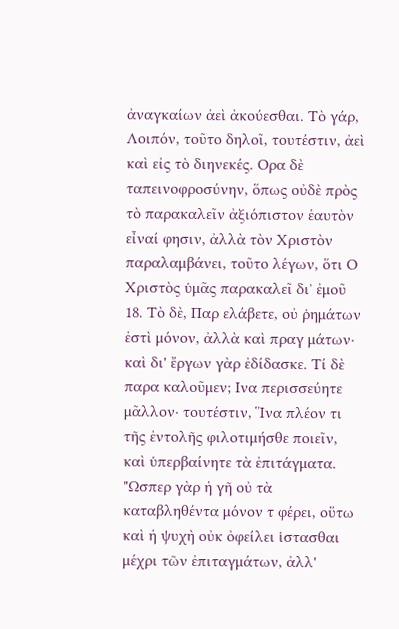ἀναγκαίων ἀεὶ ἀκούεσθαι. Τὸ γάρ, Λοιπόν, τοῦτο δηλοῖ, τουτέστιν, ἀεὶ καὶ εἰς τὸ διηνεκές. Ορα δὲ ταπεινοφροσύνην, ὅπως οὐδὲ πρὸς τὸ παρακαλεῖν ἀξιόπιστον ἑαυτὸν εἶναί φησιν, ἀλλὰ τὸν Χριστὸν παραλαμβάνει, τοῦτο λέγων, ὅτι Ο Χριστὸς ὑμᾶς παρακαλεῖ δι᾿ ἐμοῦ 18. Τὸ δὲ, Παρ ελάβετε, οὐ ῥημάτων ἐστὶ μόνον, ἀλλὰ καὶ πραγ μάτων· καὶ δι' ἔργων γὰρ ἐδίδασκε. Τί δὲ παρα καλοῦμεν; Ινα περισσεύητε μᾶλλον· τουτέστιν, Ἵνα πλέον τι τῆς ἐντολῆς φιλοτιμήσθε ποιεῖν, καὶ ὑπερβαίνητε τὰ ἐπιτάγματα. "Ωσπερ γὰρ ἡ γῆ οὐ τὰ καταβληθέντα μόνον τ φέρει, οὕτω καὶ ἡ ψυχὴ οὐκ ὀφείλει ἱστασθαι μέχρι τῶν ἐπιταγμάτων, ἀλλ'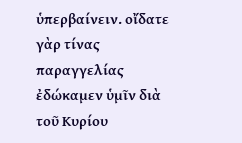ὑπερβαίνειν. οἴδατε γὰρ τίνας παραγγελίας ἐδώκαμεν ὑμῖν διὰ τοῦ Κυρίου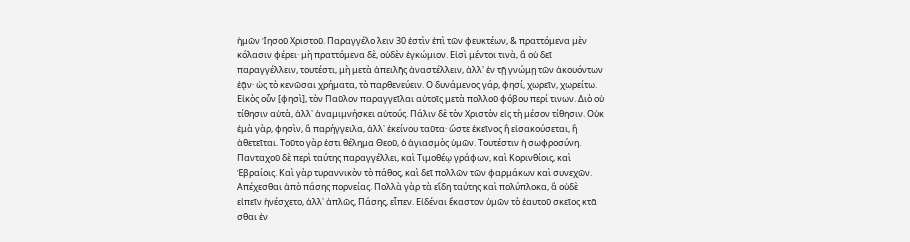ἡμῶν Ἰησοῦ Χριστοῦ. Παραγγέλο λειν 30 ἐστὶν ἐπὶ τῶν φευκτέων, & πραττόμενα μὲν κόλασιν φέρει· μὴ πραττόμενα δὲ, οὐδὲν ἐγκώμιον. Εἰσὶ μέντοι τινὰ, ἃ οὐ δεῖ παραγγέλλειν, τουτέστι, μὴ μετὰ ἀπειλῆς ἀναστέλλειν, ἀλλ' ἐν τῇ γνώμῃ τῶν ἀκουόντων ἐᾷν· ὡς τὸ κενῶσαι χρήματα, τὸ παρθενεύειν. Ο δυνάμενος γάρ, φησί, χωρεῖν, χωρείτω. Εἰκὸς οὖν [φησὶ], τὸν Παῦλον παραγγεῖλαι αὐτοῖς μετὰ πολλοῦ φόβου περί τινων. Διὸ οὐ τίθησιν αὐτὰ, ἀλλ᾽ ἀναμιμνήσκει αὐτούς. Πάλιν δὲ τὸν Χριστὸν εἰς τὴ μέσον τίθησιν. Οὐκ ἐμὰ γὰρ, φησὶν, ἃ παρήγγειλα, ἀλλ᾽ ἐκείνου ταῦτα· ὥστε ἐκεῖνος ἢ εἰσακούσεται, ἢ ἀθετεῖται. Τοῦτο γὰρ ἐστι θέλημα Θεοῦ, ὁ ἁγιασμὸς ὑμῶν. Τουτέστιν ἡ σωφροσύνη. Πανταχοῦ δὲ περὶ ταύτης παραγγέλλει, καὶ Τιμοθέῳ γράφων, καὶ Κορινθίοις, καὶ Ἑβραίοις. Καὶ γὰρ τυραννικὸν τὸ πάθος, καὶ δεῖ πολλῶν τῶν φαρμάκων καὶ συνεχῶν. Απέχεσθαι ἀπὸ πάσης πορνείας. Πολλὰ γὰρ τὰ εἴδη ταύτης καὶ πολύπλοκα, ἃ οὐδὲ εἰπεῖν ἡνέσχετο, ἀλλ᾽ ἁπλῶς, Πάσης, εἶπεν. Εἰδέναι ἕκαστον ὑμῶν τὸ ἑαυτοῦ σκεῖος κτᾶ σθαι ἐν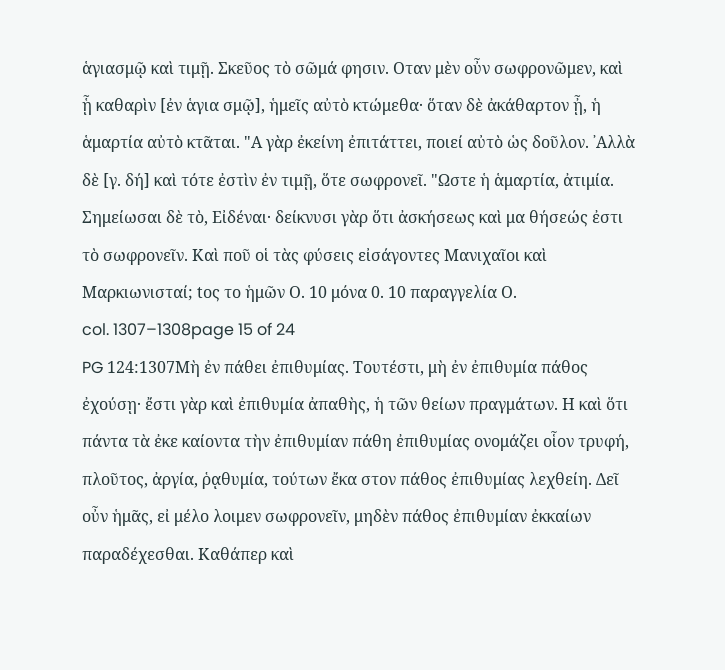ἁγιασμῷ καὶ τιμῇ. Σκεῦος τὸ σῶμά φησιν. Οταν μὲν οὖν σωφρονῶμεν, καὶ ᾗ καθαρὶν [ἐν ἁγια σμῷ], ἡμεῖς αὐτὸ κτώμεθα· ὅταν δὲ ἀκάθαρτον ᾖ, ἡ ἁμαρτία αὐτὸ κτᾶται. "Α γὰρ ἐκείνη ἐπιτάττει, ποιεί αὐτὸ ὡς δοῦλον. ᾿Αλλὰ δὲ [γ. δή] καὶ τότε ἐστὶν ἐν τιμῇ, ὅτε σωφρονεῖ. "Ωστε ἡ ἁμαρτία, ἀτιμία. Σημείωσαι δὲ τὸ, Εἰδέναι· δείκνυσι γὰρ ὅτι ἀσκήσεως καὶ μα θήσεώς ἐστι τὸ σωφρονεῖν. Καὶ ποῦ οἱ τὰς φύσεις εἰσάγοντες Μανιχαῖοι καὶ Μαρκιωνισταί; tος το ἡμῶν Ο. 10 μόνα 0. 10 παραγγελία Ο.
col. 1307–1308page 15 of 24
PG 124:1307Μὴ ἐν πάθει ἐπιθυμίας. Τουτέστι, μὴ ἐν ἐπιθυμία πάθος ἐχούσῃ· ἔστι γὰρ καὶ ἐπιθυμία ἀπαθὴς, ἡ τῶν θείων πραγμάτων. Η καὶ ὅτι πάντα τὰ ἐκε καίοντα τὴν ἐπιθυμίαν πάθη ἐπιθυμίας ονομάζει οἷον τρυφή, πλοῦτος, ἀργία, ῥᾳθυμία, τούτων ἔκα στον πάθος ἐπιθυμίας λεχθείη. Δεῖ οὖν ἡμᾶς, εἰ μέλο λοιμεν σωφρονεῖν, μηδὲν πάθος ἐπιθυμίαν ἐκκαίων παραδέχεσθαι. Καθάπερ καὶ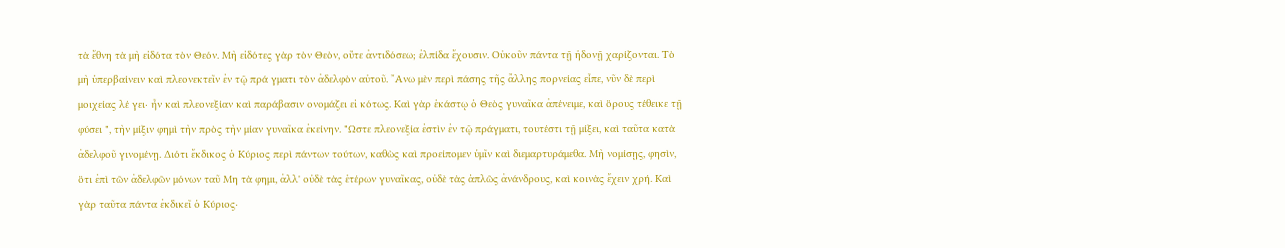τὰ ἔθνη τὰ μὴ εἰδότα τὸν Θεόν. Μὴ εἰδότες γὰρ τὸν Θεὸν, οὔτε ἀντιδόσεω; ἐλπίδα ἔχουσιν. Οὐκοῦν πάντα τῇ ἡδονῇ χαρίζονται. Τὸ μὴ ὑπερβαίνειν καὶ πλεονεκτεῖν ἐν τῷ πρά γματι τὸν ἀδελφὸν αὐτοῦ. ῎Ανω μὲν περὶ πάσης τῆς ἄλλης πορνείας εἶπε, νῦν δὲ περὶ μοιχείας λέ γει· ἦν καὶ πλεονεξίαν καὶ παράβασιν ονομάζει εἰ κότως. Καὶ γὰρ ἑκάστῳ ὁ Θεὸς γυναῖκα ἀπένειμε, καὶ ὅρους τέθεικε τῇ φύσει ", τὴν μίξιν φημὶ τὴν πρὸς τὴν μίαν γυναῖκα ἐκείνην. "Ωστε πλεονεξία ἐστὶν ἐν τῷ πράγματι, τουτέστι τῇ μίξει, καὶ ταῦτα κατὰ ἀδελφοῦ γινομένῃ. Διότι ἔκδικος ὁ Κύριος περὶ πάντων τούτων, καθὼς καὶ προείπομεν ὑμῖν καὶ διεμαρτυράμεθα. Μὴ νομίσῃς, φησὶν, ὅτι ἐπὶ τῶν ἀδελφῶν μόνων ταῦ Μη τὰ φημι, ἀλλ' οὐδὲ τὰς ἑτέρων γυναῖκας, οὐδὲ τὰς ἁπλῶς ἀνάνδρους, καὶ κοινὰς ἔχειν χρή. Καὶ γὰρ ταῦτα πάντα ἐκδικεῖ ὁ Κύριος·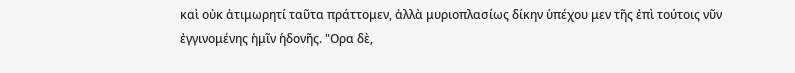καὶ οὐκ ἀτιμωρητί ταῦτα πράττομεν, ἀλλὰ μυριοπλασίως δίκην ὑπέχου μεν τῆς ἐπὶ τούτοις νῦν ἐγγινομένης ἡμῖν ἡδονῆς. "Ορα δὲ,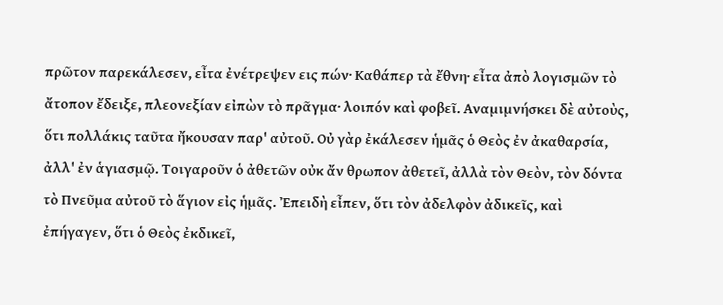πρῶτον παρεκάλεσεν, εἶτα ἐνέτρεψεν εις πών· Καθάπερ τὰ ἔθνη· εἶτα ἀπὸ λογισμῶν τὸ ἄτοπον ἔδειξε, πλεονεξίαν εἰπὼν τὸ πρᾶγμα· λοιπόν καὶ φοβεῖ. Αναμιμνήσκει δὲ αὐτοὺς, ὅτι πολλάκις ταῦτα ἤκουσαν παρ' αὐτοῦ. Οὐ γὰρ ἐκάλεσεν ἡμᾶς ὁ Θεὸς ἐν ἀκαθαρσία, ἀλλ' ἐν ἁγιασμῷ. Τοιγαροῦν ὁ ἀθετῶν οὐκ ἄν θρωπον ἀθετεῖ, ἀλλὰ τὸν Θεὸν, τὸν δόντα τὸ Πνεῦμα αὐτοῦ τὸ ἅγιον εἰς ἡμᾶς. Ἐπειδὴ εἶπεν, ὅτι τὸν ἀδελφὸν ἀδικεῖς, καὶ ἐπήγαγεν, ὅτι ὁ Θεὸς ἐκδικεῖ,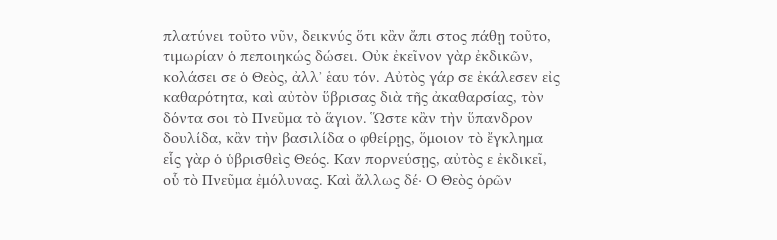πλατύνει τοῦτο νῦν, δεικνύς ὅτι κἂν ἄπι στος πάθῃ τοῦτο, τιμωρίαν ὁ πεποιηκώς δώσει. Οὐκ ἐκεῖνον γὰρ ἐκδικῶν, κολάσει σε ὁ Θεὸς, ἀλλ᾽ ἑαυ τόν. Αὐτὸς γάρ σε ἐκάλεσεν εἰς καθαρότητα, καὶ αὐτὸν ὕβρισας διὰ τῆς ἀκαθαρσίας, τὸν δόντα σοι τὸ Πνεῦμα τὸ ἅγιον. Ὥστε κἂν τὴν ὕπανδρον δουλίδα, κἂν τὴν βασιλίδα ο φθείρῃς, ὅμοιον τὸ ἔγκλημα εἷς γὰρ ὁ ὑβρισθεὶς Θεός. Καν πορνεύσῃς, αὐτὸς ε ἐκδικεῖ, οὗ τὸ Πνεῦμα ἐμόλυνας. Καὶ ἄλλως δέ· Ο Θεὸς ὁρῶν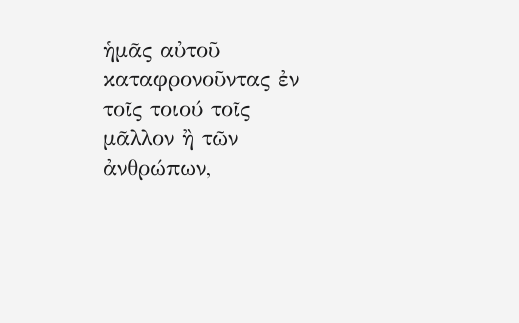ἡμᾶς αὐτοῦ καταφρονοῦντας ἐν τοῖς τοιού τοῖς μᾶλλον ἢ τῶν ἀνθρώπων,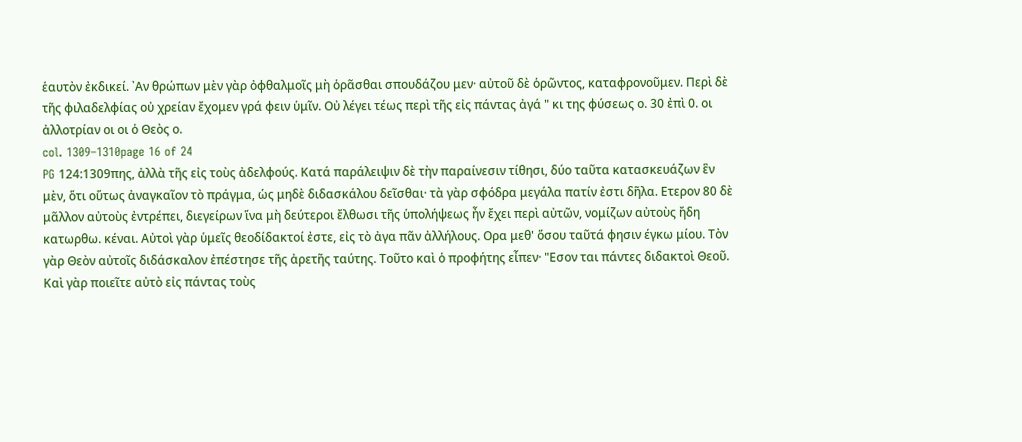ἑαυτὸν ἐκδικεί. ᾿Αν θρώπων μὲν γὰρ ὀφθαλμοῖς μὴ ὁρᾶσθαι σπουδάζου μεν· αὐτοῦ δὲ ὁρῶντος, καταφρονοῦμεν. Περὶ δὲ τῆς φιλαδελφίας οὐ χρείαν ἔχομεν γρά φειν ὑμῖν. Οὐ λέγει τέως περὶ τῆς εἰς πάντας ἀγά " κι της φύσεως ο. 30 ἐπὶ 0. οι ἀλλοτρίαν οι οι ὁ Θεὸς ο.
col. 1309–1310page 16 of 24
PG 124:1309πης, ἀλλὰ τῆς εἰς τοὺς ἀδελφούς. Κατά παράλειψιν δὲ τὴν παραίνεσιν τίθησι, δύο ταῦτα κατασκευάζων ἓν μὲν, ὅτι οὕτως ἀναγκαῖον τὸ πράγμα, ὡς μηδὲ διδασκάλου δεῖσθαι· τὰ γὰρ σφόδρα μεγάλα πατίν ἐστι δῆλα. Ετερον 80 δὲ μᾶλλον αὐτοὺς ἐντρέπει, διεγείρων ἵνα μὴ δεύτεροι ἔλθωσι τῆς ὑπολήψεως ἦν ἔχει περὶ αὐτῶν, νομίζων αὐτοὺς ἤδη κατωρθω. κέναι. Αὐτοὶ γὰρ ὑμεῖς θεοδίδακτοί ἐστε, εἰς τὸ ἀγα πᾶν ἀλλήλους. Ορα μεθ' ὅσου ταῦτά φησιν έγκω μίου. Τὸν γὰρ Θεὸν αὐτοῖς διδάσκαλον ἐπέστησε τῆς ἀρετῆς ταύτης. Τοῦτο καὶ ὁ προφήτης εἶπεν· "Εσον ται πάντες διδακτοὶ Θεοῦ. Καὶ γὰρ ποιεῖτε αὐτὸ εἰς πάντας τοὺς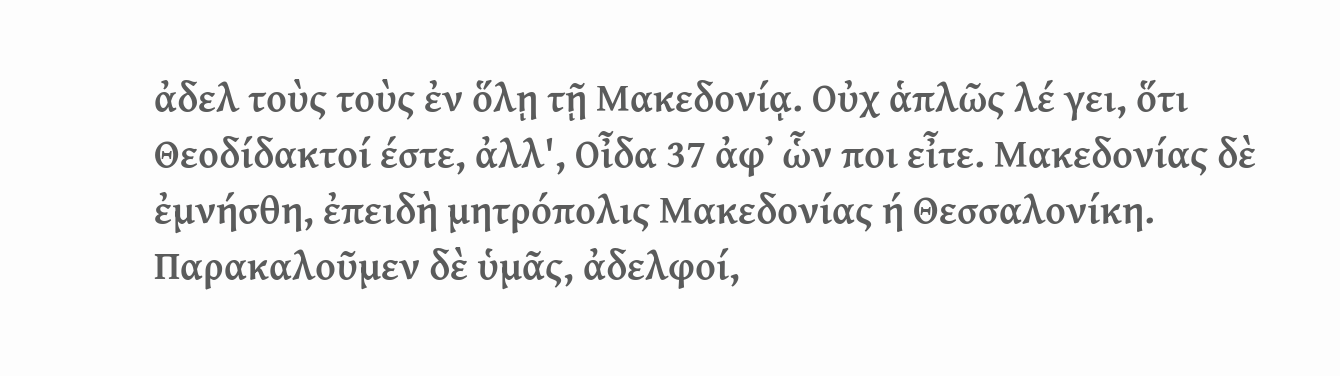ἀδελ τοὺς τοὺς ἐν ὅλῃ τῇ Μακεδονίᾳ. Οὐχ ἁπλῶς λέ γει, ὅτι Θεοδίδακτοί έστε, ἀλλ', Οἶδα 37 ἀφ᾽ ὧν ποι εἶτε. Μακεδονίας δὲ ἐμνήσθη, ἐπειδὴ μητρόπολις Μακεδονίας ή Θεσσαλονίκη. Παρακαλοῦμεν δὲ ὑμᾶς, ἀδελφοί,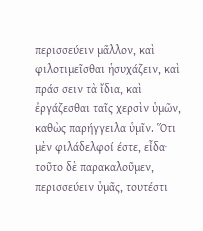περισσεύειν μᾶλλον, καὶ φιλοτιμεῖσθαι ἡσυχάζειν, καὶ πράσ σειν τὰ ἴδια, καὶ ἐργάζεσθαι ταῖς χερσὶν ὑμῶν, καθὼς παρήγγειλα ὑμῖν. Ὅτι μὲν φιλάδελφοί έστε, εἶδα· τοῦτο δὲ παρακαλοῦμεν, περισσεύειν ὑμᾶς, τουτέστι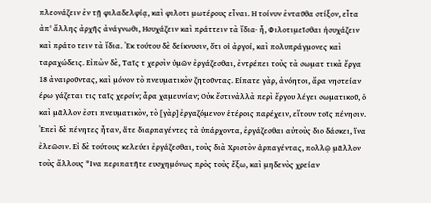πλεονάζειν ἐν τῇ φιλαδελφίᾳ, καὶ φιλοτι μωτέρους εἶναι. Η τοίνυν ἐνταῦθα στίξον, εἶτα ἀπ' ἄλλης ἀρχῆς ἀνάγνωθι, Ησυχάζειν καὶ πράττειν τὰ ἴδια· ἦ, Φιλοτιμεῖσθαι ἡσυχάζειν καὶ πράτο τειν τὰ ἴδια. Ἐκ τούτου δὲ δείκνυσιν, ὅτι οἱ ἀργοί, καὶ πολυπράγμονες καὶ ταραχώδεις. Εἰπὼν δὲ, Ταῖς τ χερσὶν ὑμῶν ἐργάζεσθαι, ἐντρέπει τοὺς τὰ σωματ τικὰ ἔργα 18 ἀναιροῦντας, καὶ μόνον τὸ πνευματικὸν ζητοῦντας. Είπατε γὰρ, ἀνόητοι, ἄρα νηστείαν έρω γάζεται τις ταῖς χερσίν; ἆρα χαμευνίαν; Οὐκ ἔστινἀλλὰ περὶ ἔργου λέγει σωματικοῦ, ὁ καὶ μᾶλλον ἐστι πνευματικὸν, τὸ [γὰρ] ἐργαζόμενον ἑτέροις παρέχειν, εἴτουν τοῖς πένησιν. Ἐπεὶ δὲ πένητες ἦταν, ἅτε διαρπαγέντες τὰ ὑπάρχοντα, ἐργάζεσθαι αὐτοὺς διο δάσκει, ἵνα ἐλεῶσιν. Εἰ δὲ τούτους κελεύει ἐργάζεσθαι, τοὺς διὰ Χριστὸν ἁρπαγέντας, πολλῷ μᾶλλον τοὺς ἄλλους "Ινα περιπατῆτε ευσχημόνως πρὸς τοὺς ἔξω, καὶ μηδενὸς χρείαν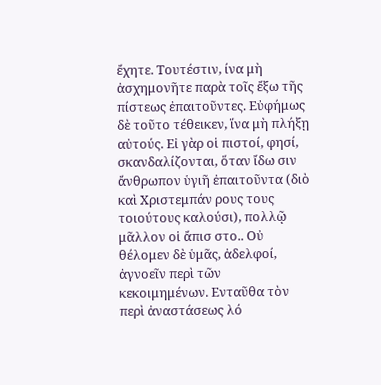ἔχητε. Τουτέστιν, ίνα μὴ ἀσχημονῆτε παρὰ τοῖς ἔξω τῆς πίστεως ἐπαιτοῦντες. Εὐφήμως δὲ τοῦτο τέθεικεν, ἵνα μὴ πλήξῃ αὐτούς. Εἰ γὰρ οἱ πιστοί, φησί, σκανδαλίζονται, ὅταν ἴδω σιν ἄνθρωπον ὑγιῆ ἐπαιτοῦντα (διὸ καὶ Χριστεμπάν ρους τους τοιούτους καλούσι), πολλῷ μᾶλλον οἱ ἄπισ στο.. Οὐ θέλομεν δὲ ὑμᾶς, ἀδελφοί, ἀγνοεῖν περὶ τῶν κεκοιμημένων. Ενταῦθα τὸν περὶ ἀναστάσεως λό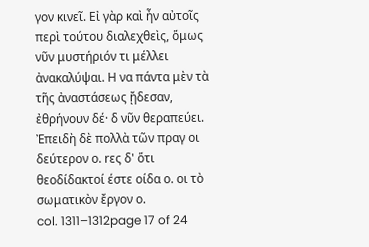γον κινεῖ. Εἰ γὰρ καὶ ἦν αὐτοῖς περὶ τούτου διαλεχθεὶς, ὅμως νῦν μυστήριόν τι μέλλει ἀνακαλύψαι. Η να πάντα μὲν τὰ τῆς ἀναστάσεως ᾔδεσαν, ἐθρήνουν δέ· δ νῦν θεραπεύει. Ἐπειδὴ δὲ πολλὰ τῶν πραγ οι δεύτερον ο. rες δ' ὅτι θεοδίδακτοί έστε οίδα ο. οι τὸ σωματικὸν ἔργον ο.
col. 1311–1312page 17 of 24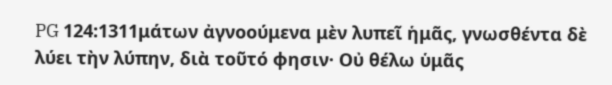PG 124:1311μάτων ἀγνοούμενα μὲν λυπεῖ ἡμᾶς, γνωσθέντα δὲ λύει τὴν λύπην, διὰ τοῦτό φησιν· Οὐ θέλω ὑμᾶς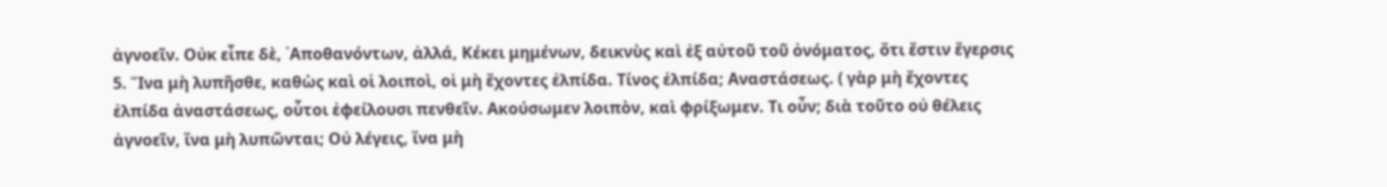ἀγνοεῖν. Οὐκ εἶπε δὲ, ᾿Αποθανόντων, ἀλλά, Κέκει μημένων, δεικνὺς καὶ ἐξ αὐτοῦ τοῦ ὀνόματος, ὅτι ἔστιν ἔγερσις 5. Ἵνα μὴ λυπῆσθε, καθὼς καὶ οἱ λοιποὶ, οἱ μὴ ἔχοντες ἐλπίδα. Τίνος ἐλπίδα; Αναστάσεως. ( γὰρ μὴ ἔχοντες ἐλπίδα ἀναστάσεως, οὗτοι ἐφείλουσι πενθεῖν. Ακούσωμεν λοιπὸν, καὶ φρίξωμεν. Τι οὖν; διὰ τοῦτο οὐ θέλεις ἀγνοεῖν, ἵνα μὴ λυπῶνται; Οὐ λέγεις, ἵνα μὴ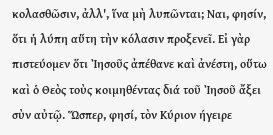κολασθῶσιν, ἀλλ', ἵνα μὴ λυπῶνται; Ναι, φησίν, ὅτι ἡ λύπη αὕτη τὴν κόλασιν προξενεῖ. Εἰ γὰρ πιστεύομεν ὅτι Ἰησοῦς ἀπέθανε καὶ ἀνέστη, οὕτω καὶ ὁ Θεὸς τοὺς κοιμηθέντας διά τοῦ Ἰησοῦ ἄξει σὺν αὐτῷ. Ὥσπερ, φησί, τὸν Κύριον ήγειρε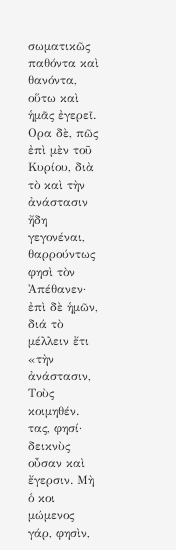σωματικῶς παθόντα καὶ θανόντα, οὕτω καὶ ἡμᾶς ἐγερεῖ. Ορα δὲ, πῶς ἐπὶ μὲν τοῦ Κυρίου, διὰ τὸ καὶ τὴν ἀνάστασιν ἤδη γεγονέναι, θαρρούντως φησὶ τὸν Ἀπέθανεν· ἐπὶ δὲ ἡμῶν, διά τὸ μέλλειν ἔτι «τὴν ἀνάστασιν, Τοὺς κοιμηθέν. τας, φησί· δεικνὺς οὖσαν καὶ ἔγερσιν. Μὴ ὁ κοι μώμενος γάρ, φησὶν,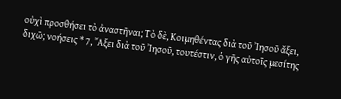οὐχὶ προσθήσει τὸ ἀναστῆναι; Τὸ δὲ, Κοιμηθέντας διὰ τοῦ Ἰησοῦ ἄξει, διχῶ; νοήσεις * 7, ῎Αξει διὰ τοῦ Ἰησοῦ, τουτέστιν, ὁ γῆς αὐτοῖς μεσίτης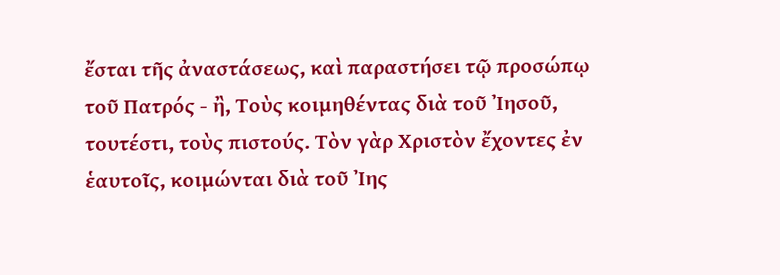ἔσται τῆς ἀναστάσεως, καὶ παραστήσει τῷ προσώπῳ τοῦ Πατρός - ἢ, Τοὺς κοιμηθέντας διὰ τοῦ Ἰησοῦ, τουτέστι, τοὺς πιστούς. Τὸν γὰρ Χριστὸν ἔχοντες ἐν ἑαυτοῖς, κοιμώνται διὰ τοῦ Ἰης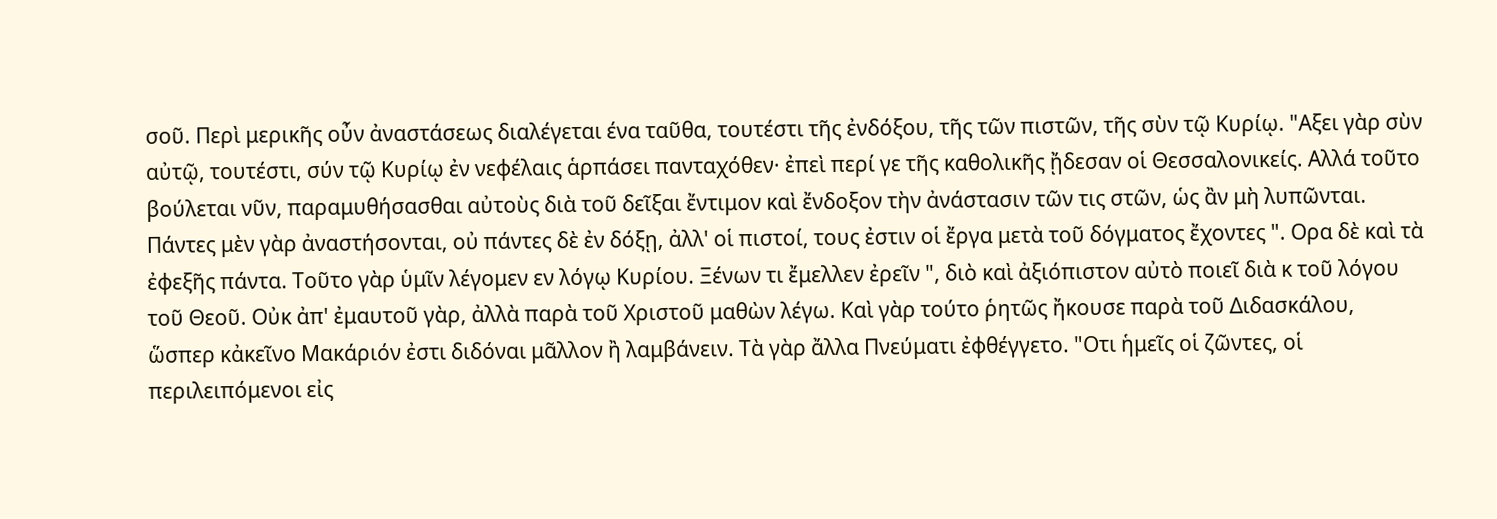σοῦ. Περὶ μερικῆς οὖν ἀναστάσεως διαλέγεται ένα ταῦθα, τουτέστι τῆς ἐνδόξου, τῆς τῶν πιστῶν, τῆς σὺν τῷ Κυρίῳ. "Αξει γὰρ σὺν αὐτῷ, τουτέστι, σύν τῷ Κυρίῳ ἐν νεφέλαις ἁρπάσει πανταχόθεν· ἐπεὶ περί γε τῆς καθολικῆς ᾔδεσαν οἱ Θεσσαλονικείς. Αλλά τοῦτο βούλεται νῦν, παραμυθήσασθαι αὐτοὺς διὰ τοῦ δεῖξαι ἔντιμον καὶ ἔνδοξον τὴν ἀνάστασιν τῶν τις στῶν, ὡς ἂν μὴ λυπῶνται. Πάντες μὲν γὰρ ἀναστήσονται, οὐ πάντες δὲ ἐν δόξῃ, ἀλλ' οἱ πιστοί, τους ἐστιν οἱ ἔργα μετὰ τοῦ δόγματος ἔχοντες ". Ορα δὲ καὶ τὰ ἐφεξῆς πάντα. Τοῦτο γὰρ ὑμῖν λέγομεν εν λόγῳ Κυρίου. Ξένων τι ἔμελλεν ἐρεῖν ", διὸ καὶ ἀξιόπιστον αὐτὸ ποιεῖ διὰ κ τοῦ λόγου τοῦ Θεοῦ. Οὐκ ἀπ' ἐμαυτοῦ γὰρ, ἀλλὰ παρὰ τοῦ Χριστοῦ μαθὼν λέγω. Καὶ γὰρ τούτο ῥητῶς ἤκουσε παρὰ τοῦ Διδασκάλου, ὥσπερ κἀκεῖνο Μακάριόν ἐστι διδόναι μᾶλλον ἢ λαμβάνειν. Τὰ γὰρ ἄλλα Πνεύματι ἐφθέγγετο. "Οτι ἡμεῖς οἱ ζῶντες, οἱ περιλειπόμενοι εἰς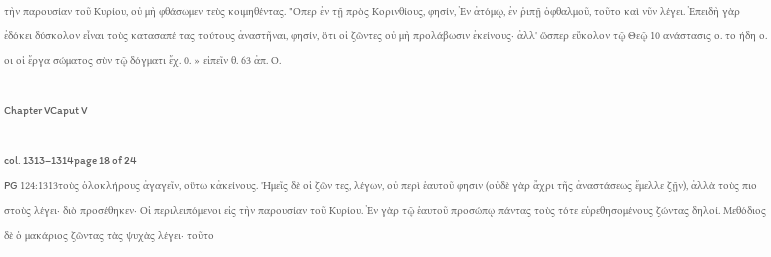τὴν παρουσίαν τοῦ Κυρίου, οὐ μὴ φθάσωμεν τεὺς κοιμηθέντας. "Οπερ ἐν τῇ πρὸς Κορινθίους, φησίν, Ἐν ἀτόμῳ, ἐν ῥιπῇ ὀφθαλμοῦ, τοῦτο καὶ νῦν λέγει. Ἐπειδὴ γὰρ ἐδόκει δύσκολον εἶναι τοὺς κατασαπέ τας τούτους ἀναστῆναι, φησίν, ὅτι οἱ ζῶντες οὐ μὴ προλάβωσιν ἐκείνους· ἀλλ' ὥσπερ εὔκολον τῷ Θεῷ 10 ανάστασις ο. το ήδη ο. οι οἱ ἔργα σώματος σὺν τῷ δόγματι ἔχ. 0. » εἰπεῖν θ. 63 ἀπ. Ο.

Chapter VCaput V

col. 1313–1314page 18 of 24
PG 124:1313τοὺς ὁλοκλήρους ἀγαγεῖν, οὕτω κἀκείνους. 'Ημεῖς δὲ οἱ ζῶν τες, λέγων, οὐ περὶ ἑαυτοῦ φησιν (οὐδὲ γὰρ ἄχρι τῆς ἀναστάσεως ἔμελλε ζῇν), ἀλλὰ τοὺς πιο στοὺς λέγει· διὸ προσέθηκεν· Οἱ περιλειπόμενοι εἰς τὴν παρουσίαν τοῦ Κυρίου. Ἐν γὰρ τῷ ἑαυτοῦ προσώπῳ πάντας τοὺς τότε εὑρεθησομένους ζώντας δηλοί. Μεθόδιος δὲ ὁ μακάριος ζῶντας τὰς ψυχὰς λέγει· τοῦτο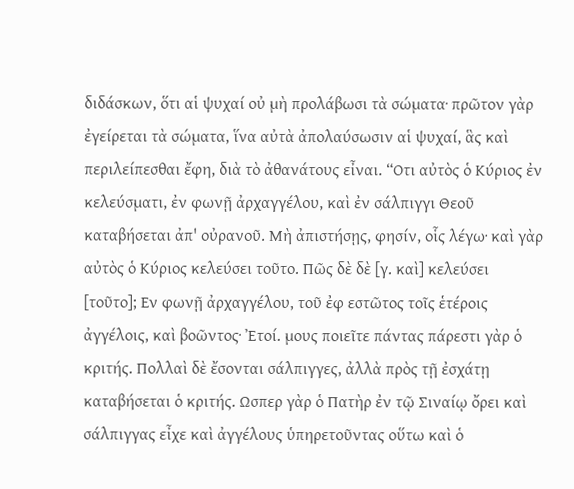διδάσκων, ὅτι αἱ ψυχαί οὐ μὴ προλάβωσι τὰ σώματα· πρῶτον γὰρ ἐγείρεται τὰ σώματα, ἵνα αὐτὰ ἀπολαύσωσιν αἱ ψυχαί, ἃς καὶ περιλείπεσθαι ἔφη, διὰ τὸ ἀθανάτους εἶναι. “Οτι αὐτὸς ὁ Κύριος ἐν κελεύσματι, ἐν φωνῇ ἀρχαγγέλου, καὶ ἐν σάλπιγγι Θεοῦ καταβήσεται ἀπ' οὐρανοῦ. Μὴ ἀπιστήσῃς, φησίν, οἷς λέγω· καὶ γὰρ αὐτὸς ὁ Κύριος κελεύσει τοῦτο. Πῶς δὲ δὲ [γ. καὶ] κελεύσει [τοῦτο]; Εν φωνῇ ἀρχαγγέλου, τοῦ ἐφ εστῶτος τοῖς ἑτέροις ἀγγέλοις, καὶ βοῶντος· Ἐτοί. μους ποιεῖτε πάντας πάρεστι γὰρ ὁ κριτής. Πολλαὶ δὲ ἔσονται σάλπιγγες, ἀλλὰ πρὸς τῇ ἐσχάτῃ καταβήσεται ὁ κριτής. Ωσπερ γὰρ ὁ Πατὴρ ἐν τῷ Σιναίῳ ὄρει καὶ σάλπιγγας εἶχε καὶ ἀγγέλους ὑπηρετοῦντας οὕτω καὶ ὁ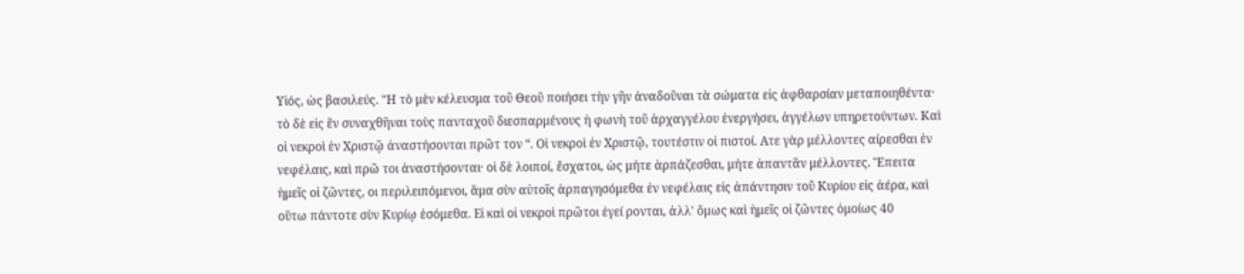Υἱός, ὡς βασιλεύς. "Η τὸ μὲν κέλευσμα τοῦ Θεοῦ ποιήσει τὴν γῆν ἀναδοῦναι τὰ σώματα εἰς ἀφθαρσίαν μεταποιηθέντα· τὸ δὲ εἰς ἓν συναχθῆναι τοὺς πανταχοῦ διεσπαρμένους ἡ φωνὴ τοῦ ἀρχαγγέλου ἐνεργήσει, ἀγγέλων υπηρετούντων. Καὶ οἱ νεκροὶ ἐν Χριστῷ ἀναστήσονται πρῶτ τον “. Οἱ νεκροὶ ἐν Χριστῷ, τουτέστιν οἱ πιστοί. Ατε γὰρ μέλλοντες αίρεσθαι ἐν νεφέλαις, καὶ πρῶ τοι ἀναστήσονται· οἱ δὲ λοιποί, ἔσχατοι, ὡς μήτε ἁρπάζεσθαι, μήτε ἀπαντᾶν μέλλοντες. Ἔπειτα ἡμεῖς οἱ ζῶντες, οι περιλειπόμενοι, ἅμα σὺν αὐτοῖς ἁρπαγησόμεθα ἐν νεφέλαις εἰς ἀπάντησιν τοῦ Κυρίου εἰς ἀέρα, καὶ οὕτω πάντοτε σὺν Κυρίῳ ἐσόμεθα. Εἰ καὶ οἱ νεκροὶ πρῶτοι ἐγεί ρονται, ἀλλ' ὅμως καὶ ἡμεῖς οἱ ζῶντες ὁμοίως 40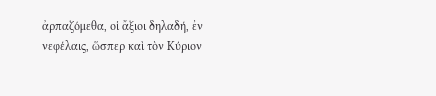ἀρπαζόμεθα, οἱ ἄξιοι δηλαδή, ἐν νεφέλαις, ὥσπερ καὶ τὸν Κύριον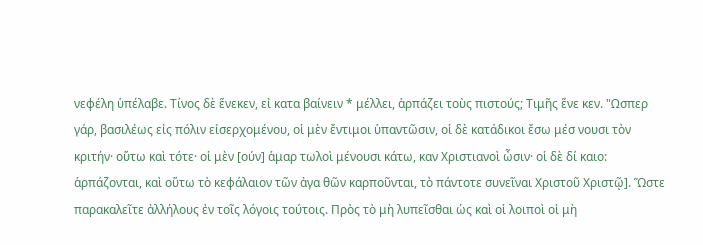νεφέλη ὑπέλαβε. Τίνος δὲ ἕνεκεν, εἰ κατα βαίνειν * μέλλει, ἁρπάζει τοὺς πιστούς; Τιμῆς ἕνε κεν. "Ωσπερ γάρ, βασιλέως εἰς πόλιν εἰσερχομένου, οἱ μὲν ἔντιμοι ὑπαντῶσιν, οἱ δὲ κατάδικοι ἔσω μέσ νουσι τὸν κριτήν· οὕτω καὶ τότε· οἱ μὲν [ούν] ἁμαρ τωλοὶ μένουσι κάτω, καν Χριστιανοὶ ὦσιν· οἱ δὲ δί καιο: ἁρπάζονται, καὶ οὕτω τὸ κεφάλαιον τῶν ἀγα θῶν καρποῦνται, τὸ πάντοτε συνεῖναι Χριστοῦ Χριστῷ]. Ὥστε παρακαλεῖτε ἀλλήλους ἐν τοῖς λόγοις τούτοις. Πρὸς τὸ μὴ λυπεῖσθαι ὡς καὶ οἱ λοιποὶ οἱ μὴ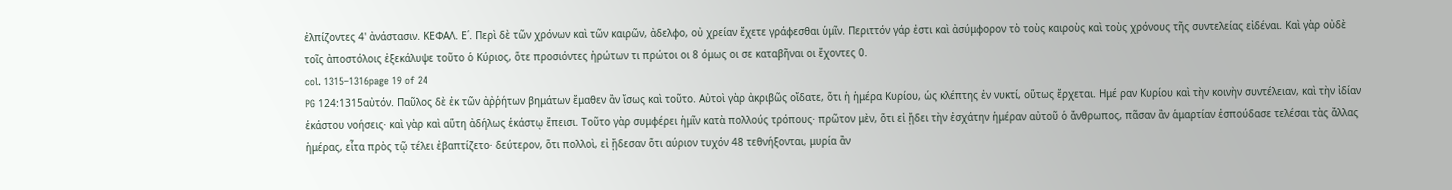ἐλπίζοντες 4' ἀνάστασιν. ΚΕΦΑΛ. Ε΄. Περὶ δὲ τῶν χρόνων καὶ τῶν καιρῶν, ἀδελφο, οὐ χρείαν ἔχετε γράφεσθαι ὑμῖν. Περιττόν γάρ ἐστι καὶ ἀσύμφορον τὸ τοὺς καιροὺς καὶ τοὺς χρόνους τῆς συντελείας εἰδέναι. Καὶ γὰρ οὐδὲ τοῖς ἀποστόλοις ἐξεκάλυψε τοῦτο ὁ Κύριος, ὅτε προσιόντες ἠρώτων τι πρώτοι οι 8 όμως οι σε καταβῆναι οι ἔχοντες 0.
col. 1315–1316page 19 of 24
PG 124:1315αὐτόν. Παῦλος δὲ ἐκ τῶν ἀῤῥήτων βημάτων ἔμαθεν ἂν ἴσως καὶ τοῦτο. Αὐτοὶ γὰρ ἀκριβῶς οἴδατε, ὅτι ἡ ἡμέρα Κυρίου, ὡς κλέπτης ἐν νυκτί, οὕτως ἔρχεται. Ημέ ραν Κυρίου καὶ τὴν κοινὴν συντέλειαν, καὶ τὴν ἰδίαν ἑκάστου νοήσεις· καὶ γὰρ καὶ αὕτη ἀδήλως ἑκάστῳ ἔπεισι. Τοῦτο γὰρ συμφέρει ἡμῖν κατὰ πολλούς τρόπους· πρῶτον μὲν, ὅτι εἰ ᾔδει τὴν ἐσχάτην ἡμέραν αὐτοῦ ὁ ἄνθρωπος, πᾶσαν ἂν ἁμαρτίαν ἐσπούδασε τελέσαι τὰς ἄλλας ἡμέρας, εἶτα πρὸς τῷ τέλει ἐβαπτίζετο· δεύτερον, ὅτι πολλοὶ, εἰ ᾔδεσαν ὅτι αύριον τυχόν 48 τεθνήξονται, μυρία ἂν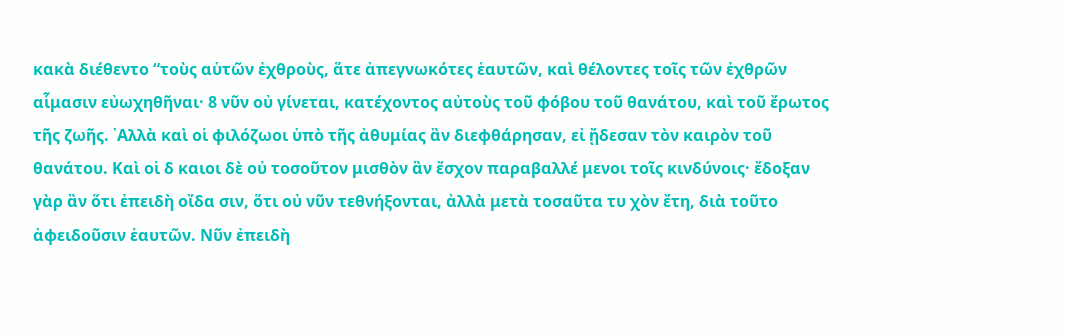κακὰ διέθεντο “τοὺς αὑτῶν ἐχθροὺς, ἅτε ἀπεγνωκότες ἑαυτῶν, καὶ θέλοντες τοῖς τῶν ἐχθρῶν αἷμασιν εὐωχηθῆναι· 8 νῦν οὐ γίνεται, κατέχοντος αὐτοὺς τοῦ φόβου τοῦ θανάτου, καὶ τοῦ ἔρωτος τῆς ζωῆς. ᾿Αλλὰ καὶ οἱ φιλόζωοι ὑπὸ τῆς ἀθυμίας ἂν διεφθάρησαν, εἰ ᾔδεσαν τὸν καιρὸν τοῦ θανάτου. Καὶ οἱ δ καιοι δὲ οὐ τοσοῦτον μισθὸν ἂν ἔσχον παραβαλλέ μενοι τοῖς κινδύνοις· ἔδοξαν γὰρ ἂν ὅτι ἐπειδὴ οἴδα σιν, ὅτι οὐ νῦν τεθνήξονται, ἀλλὰ μετὰ τοσαῦτα τυ χὸν ἔτη, διὰ τοῦτο ἀφειδοῦσιν ἑαυτῶν. Νῦν ἐπειδὴ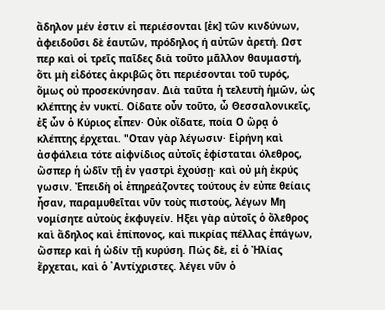ἄδηλον μέν ἐστιν εἰ περιέσονται [ἐκ] τῶν κινδύνων, ἀφειδοῦσι δὲ ἑαυτῶν, πρόδηλος ή αὐτῶν ἀρετή. Ωστ περ καὶ οἱ τρεῖς παῖδες διὰ τοῦτο μᾶλλον θαυμαστή, ὅτι μὴ εἰδότες ἀκριβῶς ὅτι περιέσονται τοῦ τυρός, ὅμως οὐ προσεκύνησαν. Διὰ ταῦτα ἡ τελευτὴ ἡμῶν, ὡς κλέπτης ἐν νυκτί. Οίδατε οὖν τοῦτο, ὦ Θεσσαλονικεῖς, ἐξ ὧν ὁ Κύριος εἶπεν· Οὐκ οἴδατε, ποία Ο ὥρᾳ ὁ κλέπτης έρχεται. "Οταν γὰρ λέγωσιν· Εἰρήνη καὶ ἀσφάλεια τότε αἰφνίδιος αὐτοῖς ἐφίσταται όλεθρος, ὥσπερ ἡ ὠδῖν τῇ ἐν γαστρὶ ἐχούσῃ· καὶ οὐ μὴ ἐκρύς γωσιν. Ἐπειδὴ οἱ ἐπηρεάζοντες τούτους ἐν εὐπε θείαις ἦσαν, παραμυθεῖται νῦν τοὺς πιστοὺς, λέγων Μη νομίσητε αὐτοὺς ἐκφυγείν. Ηξει γὰρ αὐτοῖς ὁ ὄλεθρος καὶ ἄδηλος καὶ ἐπίπονος, καὶ πικρίας πέλλας ἐπάγων, ὥσπερ καὶ ἡ ὠδίν τῇ κυρύση. Πώς δὲ, εἰ ὁ Ἠλίας ἔρχεται, καὶ ὁ ᾿Αντίχριστες. λέγει νῦν ὁ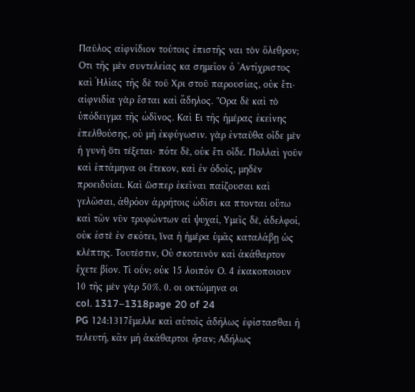Παῦλος αἰφνίδιον τούτοις ἐπιστῆς ναι τὸν ὄλεθρον; Οτι τῆς μὲν συντελείας κα σημεῖον ὁ ᾿Αντίχριστος καὶ Ἠλίας τῆς δὲ τοῦ Χρι στοῦ παρουσίας, οὐκ ἔτι· αἰφνιδία γὰρ ἔσται καὶ ἄδηλος. "Ορα δὲ καὶ τὸ ὑπόδειγμα τῆς ὠδῖνος. Καὶ Ει τῆς ἡμέρας ἐκείνης ἐπελθούσης, οὐ μὴ ἐκφύγωσιν. γὰρ ἐνταῦθα οἶδε μὲν ἡ γυνὴ ὅτι τέξεται· πότε δὲ, οὐκ ἔτι οἶδε. Πολλαὶ γοῦν καὶ ἑπτάμηνα οι ἔτεκον, καὶ ἐν ὁδοῖς, μηδὲν προειδυίαι. Καὶ ὥσπερ ἐκεῖναι παίζουσαι καὶ γελῶσαι, ἀθρόον ἀρρήτοις ὠδῖσι κα πτονται οὕτω καὶ τῶν νῦν τρυφώντων αἱ ψυχαί, Υμεῖς δὲ, ἀδελφοί, οὐκ ἐστὲ ἐν σκότει, ἵνα ἡ ἡμέρα ὑμᾶς καταλάβῃ ὡς κλέπτης. Τουτέστιν, Οὐ σκοτεινὸν καὶ ἀκάθαρτον ἔχετε βίον. Τί οὖν; οὐκ 15 λοιπόν Ο. 4 ἐκακοποιουν 10 τῆς μὲν γὰρ 50%. 0. οι οκτώμηνα οι
col. 1317–1318page 20 of 24
PG 124:1317ἔμελλε καὶ αὐτοῖς ἀδήλως ἐφίστασθαι ἡ τελευτή, κἂν μὴ ἀκάθαρτοι ἦσαν; Αδήλως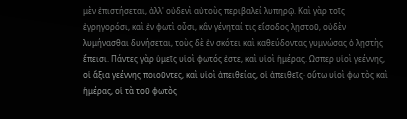μὲν ἐπιστήσεται, ἀλλ' οὐδενὶ αὐτοὺς περιβαλεί λυπηρῷ. Καὶ γὰρ τοῖς ἐγρηγορόσι, καὶ ἐν φωτὶ οὖσι, κἂν γένηταί τις εἴσοδος λῃστοῦ, οὐδὲν λυμήνασθαι δυνήσεται, τοὺς δὲ ἐν σκότει καὶ καθεύδοντας γυμνώσας ὁ λῃστὴς ἔπεισι. Πάντες γὰρ ὑμεῖς υἱοὶ φωτός ἐστε, καὶ υἱοὶ ἡμέρας. Ωσπερ υἱοὶ γεέννης, οἱ ἄξια γεέννης ποιοῦντες, καὶ υἱοὶ ἀπειθείας, οἱ ἀπειθεῖς· οὕτω υἱοὶ φω τὸς καὶ ἡμέρας, οἱ τὰ τοῦ φωτὸς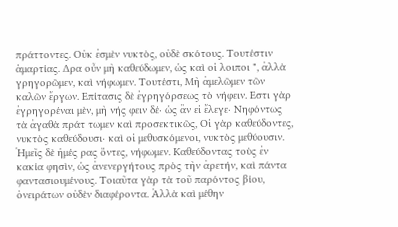πράττοντες. Οὐκ ἐσμὲν νυκτὸς, οὐδὲ σκότους. Τουτέστιν ἁμαρτίας. Δρα οὖν μὴ καθεύδωμεν, ὡς καὶ οἱ λοιποι ", ἀλλὰ γρηγορῶμεν, καὶ νήφωμεν. Τουτέστι, Μὴ ἀμελῶμεν τῶν καλῶν ἔργων. Επίτασις δὲ ἐγρηγόρσεως τὸ νήφειν. Εστι γὰρ ἐγρηγορέναι μὲν, μὴ νής φειν δέ· ὡς ἂν εἰ ἔλεγε· Νηφόντως τὰ ἀγαθὰ πράτ τωμεν καὶ προσεκτικῶς, Οἱ γὰρ καθεύδοντες, νυκτὸς καθεύδουσι· καὶ οἱ μεθυσκόμενοι, νυκτὸς μεθύουσιν. Ἡμεῖς δὲ ἡμές ρας ὄντες, νήφωμεν. Καθεύδοντας τοὺς ἐν κακία φησὶν, ὡς ἀνενεργήτους πρὸς τὴν ἀρετήν, καὶ πάντα φαντασιουμένους. Τοιαῦτα γὰρ τὰ τοῦ παρόντος βίου, ὀνειράτων οὐδὲν διαφέροντα. Ἀλλὰ καὶ μέθην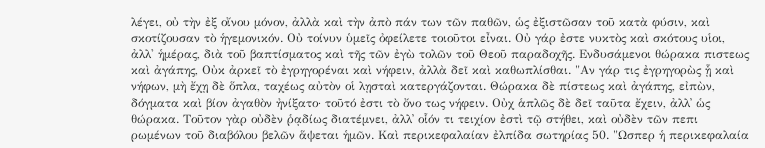λέγει, οὐ τὴν ἐξ οἴνου μόνον, ἀλλὰ καὶ τὴν ἀπὸ πάν των τῶν παθῶν, ὡς ἐξιστῶσαν τοῦ κατὰ φύσιν, καὶ σκοτίζουσαν τὸ ἡγεμονικόν. Οὐ τοίνυν ὑμεῖς ὀφείλετε τοιοῦτοι εἶναι. Οὐ γάρ ἐστε νυκτὸς καὶ σκότους υἱοι, ἀλλ' ἡμέρας, διὰ τοῦ βαπτίσματος καὶ τῆς τῶν ἐγὼ τολῶν τοῦ Θεοῦ παραδοχῆς. Ενδυσάμενοι θώρακα πιστεως καὶ ἀγάπης, Οὐκ ἀρκεῖ τὸ ἐγρηγορέναι καὶ νήφειν, ἀλλὰ δεῖ καὶ καθωπλίσθαι. "Αν γάρ τις ἐγρηγορὼς ᾗ καὶ νήφων, μὴ ἔχῃ δὲ ὅπλα, ταχέως αὐτὸν οἱ λῃσταὶ κατεργάζονται. Θώρακα δὲ πίστεως καὶ ἀγάπης, εἰπὼν, δόγματα καὶ βίον ἀγαθὸν ἠνίξατο· τοῦτό ἐστι τὸ ὄνο τως νήφειν. Οὐχ ἁπλῶς δὲ δεῖ ταῦτα ἔχειν, ἀλλ᾽ ὡς θώρακα. Τοῦτον γὰρ οὐδὲν ῥᾳδίως διατέμνει, ἀλλ᾽ οἷόν τι τειχίον ἐστὶ τῷ στήθει, καὶ οὐδὲν τῶν πεπι ρωμένων τοῦ διαβόλου βελῶν ἅψεται ἡμῶν. Καὶ περικεφαλαίαν ἐλπίδα σωτηρίας 50. "Ωσπερ ἡ περικεφαλαία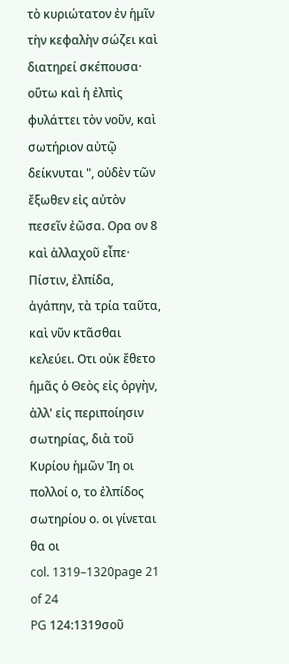τὸ κυριώτατον ἐν ἡμῖν τὴν κεφαλὴν σώζει καὶ διατηρεί σκέπουσα· οὕτω καὶ ἡ ἐλπὶς φυλάττει τὸν νοῦν, καὶ σωτήριον αὐτῷ δείκνυται ", οὐδὲν τῶν ἔξωθεν εἰς αὐτὸν πεσεῖν ἐῶσα. Ορα ον 8 καὶ ἀλλαχοῦ εἶπε· Πίστιν, ἐλπίδα, ἀγάπην, τὰ τρία ταῦτα, καὶ νῦν κτᾶσθαι κελεύει. Οτι οὐκ ἔθετο ἡμᾶς ὁ Θεὸς εἰς ὀργὴν, ἀλλ' εἰς περιποίησιν σωτηρίας, διὰ τοῦ Κυρίου ἡμῶν Ἰη οι πολλοί ο, το ἐλπίδος σωτηρίου ο. οι γίνεται θα οι
col. 1319–1320page 21 of 24
PG 124:1319σοῦ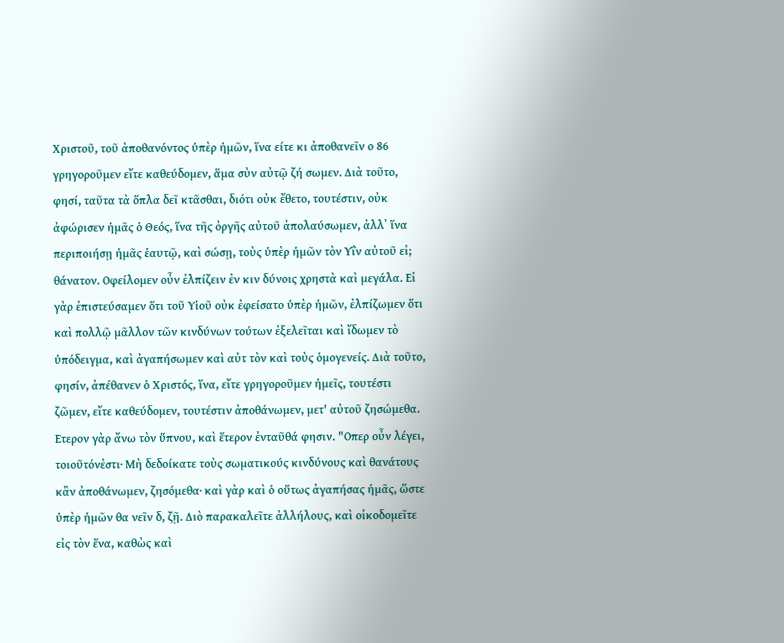Χριστοῦ, τοῦ ἀποθανόντος ὑπὲρ ἡμῶν, ἵνα είτε κι ἀποθανεῖν ο 86 γρηγοροῦμεν εἴτε καθεύδομεν, ἅμα σὺν αὐτῷ ζή σωμεν. Διὰ τοῦτο, φησί, ταῦτα τὰ ὅπλα δεῖ κτᾶσθαι, διότι οὐκ ἔθετο, τουτέστιν, οὐκ ἀφώρισεν ἡμᾶς ὁ Θεός, ἵνα τῆς ὀργῆς αὐτοῦ ἀπολαύσωμεν, ἀλλ᾽ ἵνα περιποιήσῃ ἡμᾶς ἑαυτῷ, καὶ σώσῃ, τοὺς ὑπὲρ ἡμῶν τὸν Υΐν αὐτοῦ εἰ; θάνατον. Οφείλομεν οὖν ἐλπίζειν ἐν κιν δύνοις χρηστὰ καὶ μεγάλα. Εἰ γὰρ ἐπιστεύσαμεν ὅτι τοῦ Υἱοῦ οὐκ ἐφείσατο ὑπὲρ ἡμῶν, ἐλπίζωμεν ὅτι καὶ πολλῷ μᾶλλον τῶν κινδύνων τούτων ἐξελεῖται καὶ ἴδωμεν τὸ ὑπόδειγμα, καὶ ἀγαπήσωμεν καὶ αὐτ τὸν καὶ τοὺς ὁμογενείς. Διὰ τοῦτο, φησίν, ἀπέθανεν ὁ Χριστός, ἵνα, εἴτε γρηγοροῦμεν ἡμεῖς, τουτέστι ζῶμεν, εἴτε καθεύδομεν, τουτέστιν ἀποθάνωμεν, μετ' αὐτοῦ ζησώμεθα. Ετερον γὰρ ἄνω τὸν ὕπνου, καὶ ἕτερον ἐνταῦθά φησιν. "Οπερ οὖν λέγει, τοιοῦτόνἐστι· Μὴ δεδοίκατε τοὺς σωματικούς κινδύνους καὶ θανάτους κἂν ἀποθάνωμεν, ζησόμεθα· καὶ γὰρ καὶ ὁ οὕτως ἀγαπήσας ἡμᾶς, ὥστε ὑπὲρ ἡμῶν θα νεῖν δ, ζῇ. Διὸ παρακαλεῖτε ἀλλήλους, καὶ οἰκοδομεῖτε εἰς τὸν ἕνα, καθὼς καὶ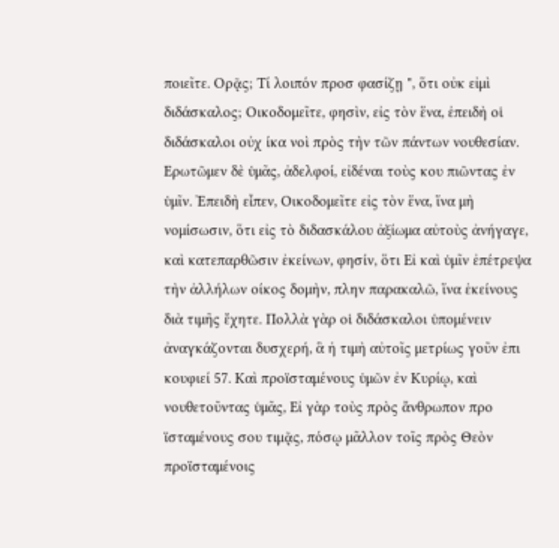ποιεῖτε. Ορᾷς; Τί λοιπόν προσ φασίζῃ ", ὅτι οὐκ εἰμὶ διδάσκαλος; Οικοδομεῖτε, φησὶν, εἰς τὸν ἕνα, ἐπειδὴ οἱ διδάσκαλοι οὐχ ίκα νοὶ πρὸς τὴν τῶν πάντων νουθεσίαν. Ερωτῶμεν δὲ ὑμᾶς, ἀδελφοί, εἰδέναι τοὺς κου πιῶντας ἐν ὑμῖν. Ἐπειδὴ εἶπεν, Οικοδομεῖτε εἰς τὸν ἕνα, ἵνα μὴ νομίσωσιν, ὅτι εἰς τὸ διδασκάλου ἀξίωμα αὐτοὺς ἀνήγαγε, καὶ κατεπαρθῶσιν ἐκείνων, φησίν, ὅτι Εἰ καὶ ὑμῖν ἐπέτρεψα τὴν ἀλλήλων οίκος δομὴν, πλην παρακαλῶ, ἵνα ἐκείνους διὰ τιμῆς ἔχητε. Πολλὰ γὰρ οἱ διδάσκαλοι ὑπομένειν ἀναγκάζονται δυσχερή, ἃ ἡ τιμὴ αὐτοῖς μετρίως γοῦν ἐπι κουφιεί 57. Καὶ προϊσταμένους ὑμῶν ἐν Κυρίῳ, καὶ νουθετοῦντας ὑμᾶς, Εἰ γὰρ τοὺς πρὸς ἄνθρωπον προ ϊσταμένους σου τιμᾷς, πόσῳ μᾶλλον τοῖς πρὸς Θεὸν προϊσταμένοις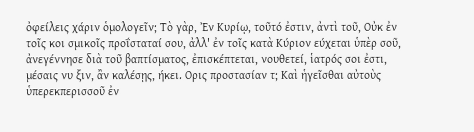ὀφείλεις χάριν ὁμολογεῖν; Τὸ γὰρ, Ἐν Κυρίῳ, τοῦτό ἐστιν, ἀντὶ τοῦ, Οὐκ ἐν τοῖς κοι σμικοῖς προΐσταταί σου, ἀλλ' ἐν τοῖς κατὰ Κύριον εύχεται ὑπὲρ σοῦ, ἀνεγέννησε διὰ τοῦ βαπτίσματος, ἐπισκέπτεται, νουθετεί, ἱατρός σοι ἐστι, μέσαις νυ ξιν, ἂν καλέσῃς, ήκει. Ορις προστασίαν τ; Καὶ ἡγεῖσθαι αὐτοὺς ὑπερεκπερισσοῦ ἐν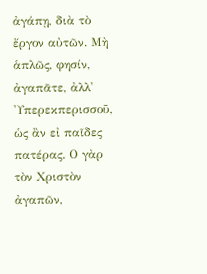ἀγάπῃ, διὰ τὸ ἔργον αὐτῶν. Μὴ ἁπλῶς, φησίν, ἀγαπᾶτε, ἀλλ' 'Υπερεκπερισσοῦ, ὡς ἂν εἰ παῖδες πατέρας. Ο γὰρ τὸν Χριστὸν ἀγαπῶν,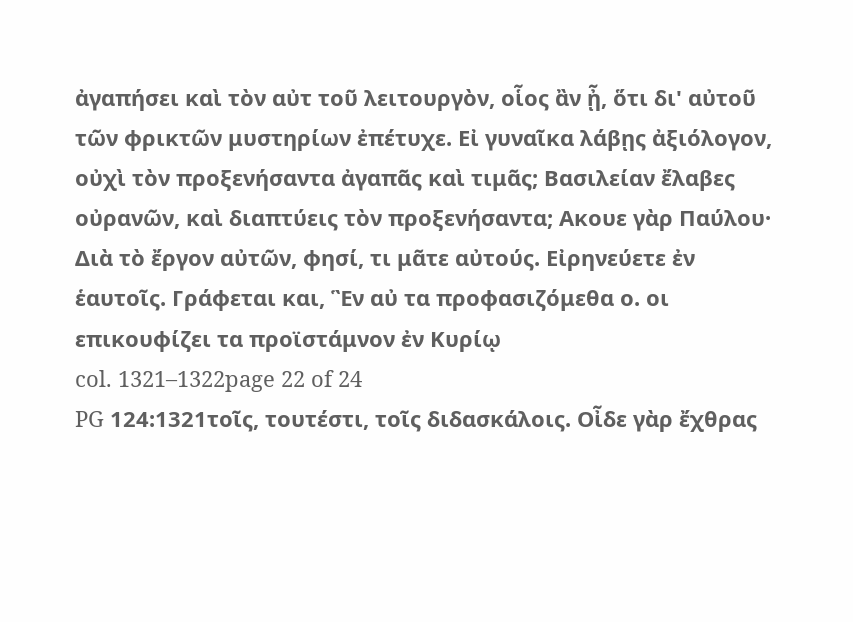ἀγαπήσει καὶ τὸν αὐτ τοῦ λειτουργὸν, οἷος ἂν ᾖ, ὅτι δι' αὐτοῦ τῶν φρικτῶν μυστηρίων ἐπέτυχε. Εἰ γυναῖκα λάβῃς ἀξιόλογον, οὐχὶ τὸν προξενήσαντα ἀγαπᾶς καὶ τιμᾶς; Βασιλείαν ἔλαβες οὐρανῶν, καὶ διαπτύεις τὸν προξενήσαντα; Ακουε γὰρ Παύλου· Διὰ τὸ ἔργον αὐτῶν, φησί, τι μᾶτε αὐτούς. Εἰρηνεύετε ἐν ἑαυτοῖς. Γράφεται και, Ἓν αὐ τα προφασιζόμεθα ο. οι επικουφίζει τα προϊστάμνον ἐν Κυρίῳ
col. 1321–1322page 22 of 24
PG 124:1321τοῖς, τουτέστι, τοῖς διδασκάλοις. Οἶδε γὰρ ἔχθρας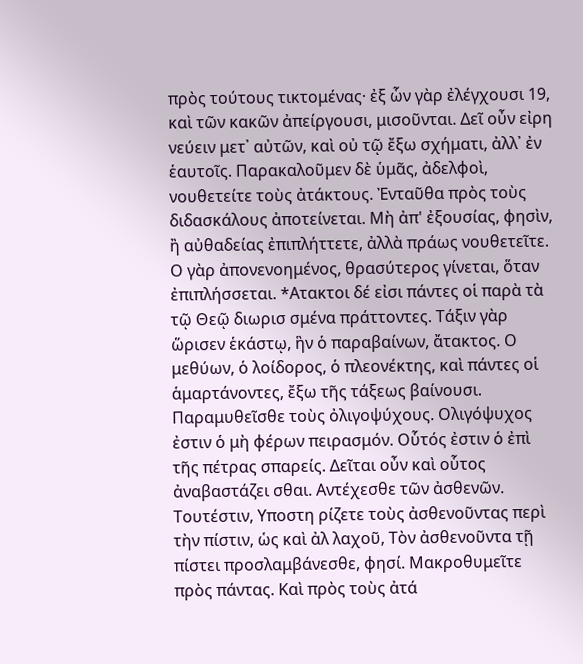πρὸς τούτους τικτομένας· ἐξ ὧν γὰρ ἐλέγχουσι 19, καὶ τῶν κακῶν ἀπείργουσι, μισοῦνται. Δεῖ οὖν εἰρη νεύειν μετ᾿ αὐτῶν, καὶ οὐ τῷ ἔξω σχήματι, ἀλλ᾽ ἐν ἑαυτοῖς. Παρακαλοῦμεν δὲ ὑμᾶς, ἀδελφοὶ, νουθετείτε τοὺς ἀτάκτους. Ἐνταῦθα πρὸς τοὺς διδασκάλους ἀποτείνεται. Μὴ ἀπ' ἐξουσίας, φησὶν, ἢ αὐθαδείας ἐπιπλήττετε, ἀλλὰ πράως νουθετεῖτε. Ο γὰρ ἀπονενοημένος, θρασύτερος γίνεται, ὅταν ἐπιπλήσσεται. *Ατακτοι δέ εἰσι πάντες οἱ παρὰ τὰ τῷ Θεῷ διωρισ σμένα πράττοντες. Τάξιν γὰρ ὥρισεν ἑκάστῳ, ἣν ὁ παραβαίνων, ἄτακτος. Ο μεθύων, ὁ λοίδορος, ὁ πλεονέκτης, καὶ πάντες οἱ ἁμαρτάνοντες, ἔξω τῆς τάξεως βαίνουσι. Παραμυθεῖσθε τοὺς ὀλιγοψύχους. Ολιγόψυχος ἐστιν ὁ μὴ φέρων πειρασμόν. Οὗτός ἐστιν ὁ ἐπὶ τῆς πέτρας σπαρείς. Δεῖται οὖν καὶ οὗτος ἀναβαστάζει σθαι. Αντέχεσθε τῶν ἀσθενῶν. Τουτέστιν, Υποστη ρίζετε τοὺς ἀσθενοῦντας περὶ τὴν πίστιν, ὡς καὶ ἀλ λαχοῦ, Τὸν ἀσθενοῦντα τῇ πίστει προσλαμβάνεσθε, φησί. Μακροθυμεῖτε πρὸς πάντας. Καὶ πρὸς τοὺς ἀτά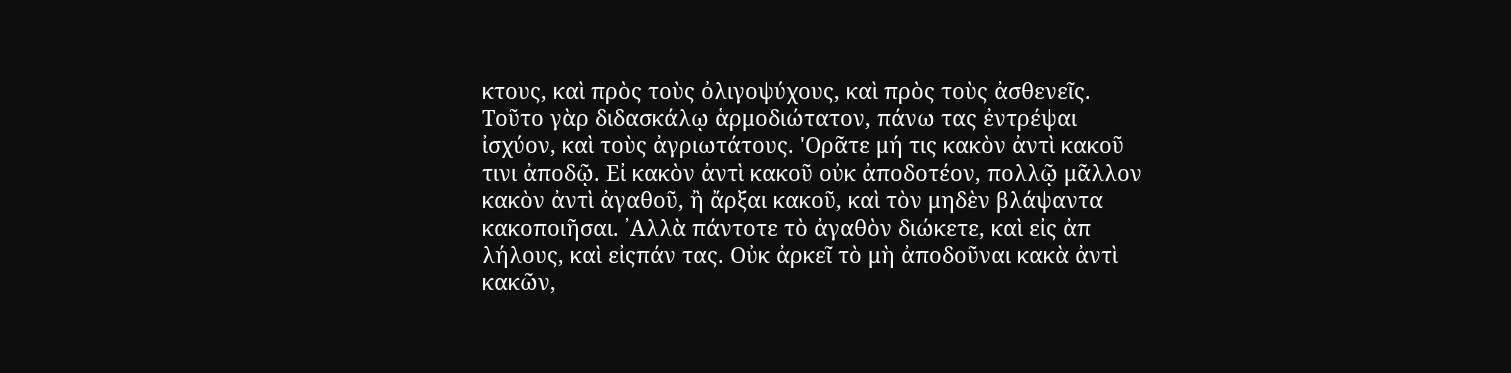κτους, καὶ πρὸς τοὺς ὀλιγοψύχους, καὶ πρὸς τοὺς ἀσθενεῖς. Τοῦτο γὰρ διδασκάλῳ ἁρμοδιώτατον, πάνω τας ἐντρέψαι ἰσχύον, καὶ τοὺς ἀγριωτάτους. 'Ορᾶτε μή τις κακὸν ἀντὶ κακοῦ τινι ἀποδῷ. Εἰ κακὸν ἀντὶ κακοῦ οὐκ ἀποδοτέον, πολλῷ μᾶλλον κακὸν ἀντὶ ἀγαθοῦ, ἢ ἄρξαι κακοῦ, καὶ τὸν μηδὲν βλάψαντα κακοποιῆσαι. ᾿Αλλὰ πάντοτε τὸ ἀγαθὸν διώκετε, καὶ εἰς ἀπ λήλους, καὶ εἰςπάν τας. Οὐκ ἀρκεῖ τὸ μὴ ἀποδοῦναι κακὰ ἀντὶ κακῶν,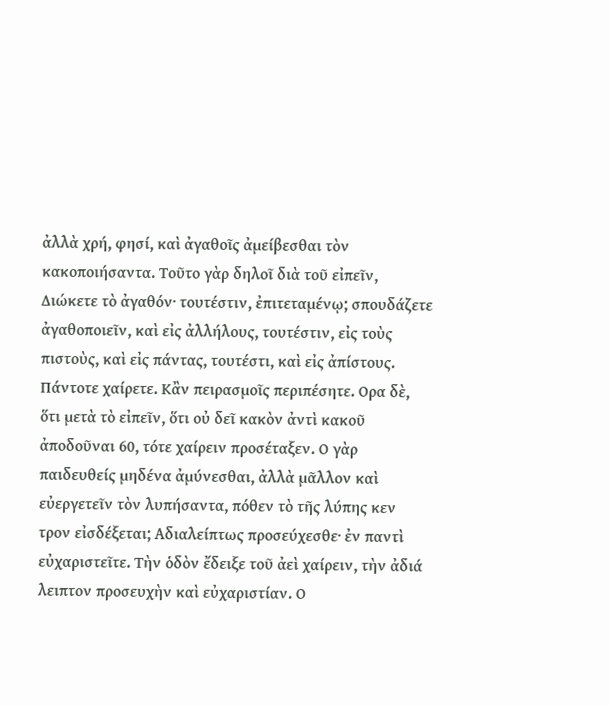ἀλλὰ χρή, φησί, καὶ ἀγαθοῖς ἀμείβεσθαι τὸν κακοποιήσαντα. Τοῦτο γὰρ δηλοῖ διὰ τοῦ εἰπεῖν, Διώκετε τὸ ἀγαθόν· τουτέστιν, ἐπιτεταμένῳ; σπουδάζετε ἀγαθοποιεῖν, καὶ εἰς ἀλλήλους, τουτέστιν, εἰς τοὺς πιστοὺς, καὶ εἰς πάντας, τουτέστι, καὶ εἰς ἀπίστους. Πάντοτε χαίρετε. Κἂν πειρασμοῖς περιπέσητε. Ορα δὲ, ὅτι μετὰ τὸ εἰπεῖν, ὅτι οὐ δεῖ κακὸν ἀντὶ κακοῦ ἀποδοῦναι 60, τότε χαίρειν προσέταξεν. Ο γὰρ παιδευθείς μηδένα ἀμύνεσθαι, ἀλλὰ μᾶλλον καὶ εὐεργετεῖν τὸν λυπήσαντα, πόθεν τὸ τῆς λύπης κεν τρον εἰσδέξεται; Αδιαλείπτως προσεύχεσθε· ἐν παντὶ εὐχαριστεῖτε. Τὴν ὁδὸν ἔδειξε τοῦ ἀεὶ χαίρειν, τὴν ἀδιά λειπτον προσευχὴν καὶ εὐχαριστίαν. Ο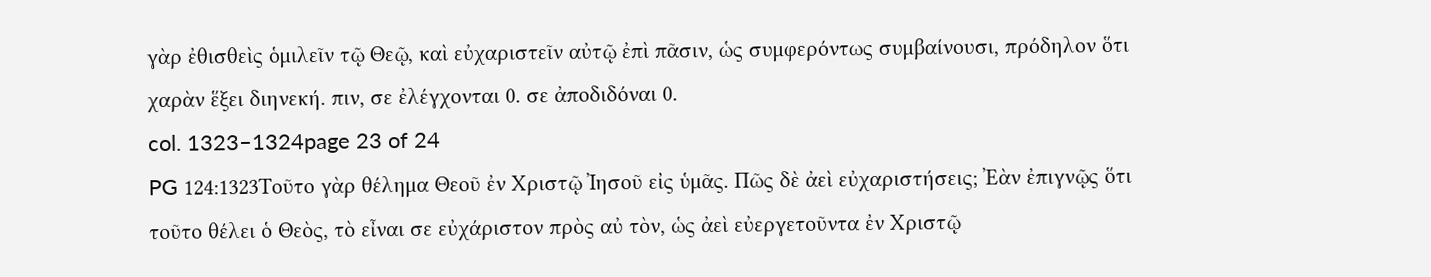γὰρ ἐθισθεὶς ὁμιλεῖν τῷ Θεῷ, καὶ εὐχαριστεῖν αὐτῷ ἐπὶ πᾶσιν, ὡς συμφερόντως συμβαίνουσι, πρόδηλον ὅτι χαρὰν ἕξει διηνεκή. πιν, σε ἐλέγχονται 0. σε ἀποδιδόναι 0.
col. 1323–1324page 23 of 24
PG 124:1323Τοῦτο γὰρ θέλημα Θεοῦ ἐν Χριστῷ Ἰησοῦ εἰς ὑμᾶς. Πῶς δὲ ἀεὶ εὐχαριστήσεις; Ἐὰν ἐπιγνῷς ὅτι τοῦτο θέλει ὁ Θεὸς, τὸ εἶναι σε εὐχάριστον πρὸς αὐ τὸν, ὡς ἀεὶ εὐεργετοῦντα ἐν Χριστῷ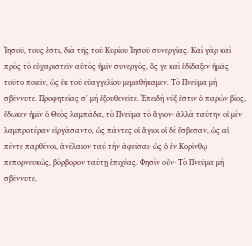Ἰησοῦ, τους ἐστι, διὰ τῆς τοῦ Κυρίου Ἰησοῦ συνεργίας. Καὶ γὰρ καὶ πρὸς τὸ εὐχαριστεῖν αὐτὸς ἡμῖν συνεργός, ὃς γε καὶ ἐδίδαξεν ἡμᾶς τοῦτο ποιεῖν, ὡς ἐκ τοῦ εὐαγγελίου μεμαθήκαμεν. Τὸ Πνεῦμα μὴ σβέννυτε. Προφητείας σ' μὴ ἐξουθενεῖτε. Ἐπειδὴ νύξ ἐστιν ὁ παρών βίος, ἔδωκεν ἡμῖν ὁ Θεὸς λαμπάδα, τὸ Πνεῦμα τὸ ἅγιον· ἀλλὰ ταύτην οἱ μὲν λαμπροτέραν εἰργάσαντο, ὡς πάντες οἱ ἅγιοι οἱ δὲ ἔσβεσαν, ὡς αἱ πέντε παρθένοι, ἀνέλαιον ταύ τὴν ἀφεῖσαι· ὡς ὁ ἐν Κορίνθῳ πεπορνευκώς, βόρβορον ταύτῃ ἐπιχέας. Φησὶν οὖν· Τὸ Πνεῦμα μὴ σβέννυτε,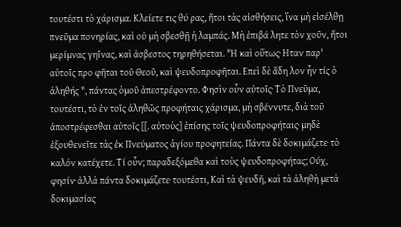τουτέστι τὸ χάρισμα. Κλείετε τις θύ ρας, ἤτοι τὰς αἰσθήσεις, ἵνα μὴ εἰσέλθῃ πνεῦμα πονηρίας, καὶ οὐ μὴ σβεσθῇ ἡ λαμπάς. Μὴ ἐπιβά λητε τὸν χοῦν, ἤτοι μερίμνας γηῖνας, καὶ ἀσβεστος τηρηθήσεται. "Η καὶ οὕτως· Ηταν παρ' αὐτοῖς προ φῆται τοῦ Θεοῦ, καὶ ψευδοπροφῆται. Επεὶ δὲ ἄδη λον ἦν τίς ὁ ἀληθής ", πάντας ὁμοῦ ἀπεστρέφοντο. Φησὶν οὖν αὐτοῖς· Τὸ Πνεῦμα, τουτέστι, τὸ ἐν τοῖς ἀληθῶς προφήταις χάρισμα, μὴ σβέννυτε, διὰ τοῦ ἀποστρέφεσθαι αὐτοῖς [[. αὐτοὺς] ἐπίσης τοῖς ψευδοπροφήταις· μηδὲ ἐξουθενεῖτε τὰς ἐκ Πνεύματος ἁγίου προφητείας. Πάντα δὲ δοκιμάζετε· τὸ καλόν κατέχετε. Τί οὖν; παραδεξόμεθα καὶ τοὺς ψευδοπροφήτας; Ούχ, φησίν· ἀλλὰ πάντα δοκιμάζετε· τουτέστι, Καὶ τὰ ψευδῆ, καὶ τὰ ἀληθὴ μετὰ δοκιμασίας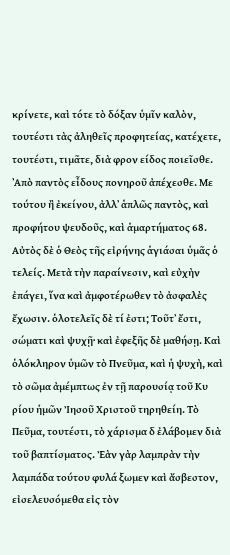κρίνετε, καὶ τότε τὸ δόξαν ὑμῖν καλὸν, τουτέστι τὰς ἀληθεῖς προφητείας, κατέχετε, τουτέστι, τιμᾶτε, διὰ φρον είδος ποιεῖσθε. ᾿Απὸ παντὸς εἶδους πονηροῦ ἀπέχεσθε. Με τούτου ἢ ἐκείνου, ἀλλ᾽ ἁπλῶς παντὸς, καὶ προφήτου ψευδοῦς, καὶ ἁμαρτήματος 68. Αὐτὸς δὲ ὁ Θεὸς τῆς εἰρήνης ἁγιάσαι ὑμᾶς ὁ τελείς. Μετὰ τὴν παραίνεσιν, καὶ εὐχὴν ἐπάγει, ἵνα καὶ ἀμφοτέρωθεν τὸ ἀσφαλὲς ἔχωσιν. ὁλοτελεῖς δὲ τί ἐστι; Τοῦτ᾽ ἔστι, σώματι καὶ ψυχῇ· καὶ ἐφεξῆς δὲ μαθήσῃ. Καὶ ὁλόκληρον ὑμῶν τὸ Πνεῦμα, καὶ ἡ ψυχὴ, καὶ τὸ σῶμα ἀμέμπτως ἐν τῇ παρουσίᾳ τοῦ Κυ ρίου ἡμῶν Ἰησοῦ Χριστοῦ τηρηθείη. Τὸ Πεῦμα, τουτέστι, τὸ χάρισμα δ ἐλάβομεν διὰ τοῦ βαπτίσματος. Ἐὰν γὰρ λαμπρὰν τὴν λαμπάδα τούτου φυλά ξωμεν καὶ ἄσβεστον, εἰσελευσόμεθα εἰς τὸν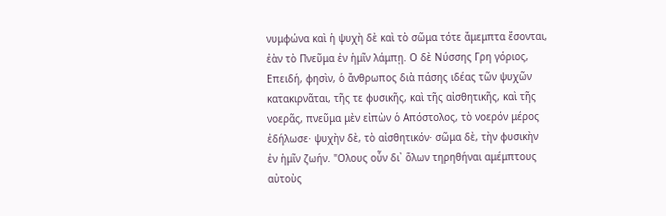νυμφώνα καὶ ἡ ψυχὴ δὲ καὶ τὸ σῶμα τότε ἄμεμπτα ἔσονται, ἐὰν τὸ Πνεῦμα ἐν ἡμῖν λάμπῃ. Ο δὲ Νύσσης Γρη γόριος, Επειδή, φησὶν, ὁ ἄνθρωπος διὰ πάσης ιδέας τῶν ψυχῶν κατακιρνᾶται, τῆς τε φυσικῆς, καὶ τῆς αἰσθητικῆς, καὶ τῆς νοερᾶς, πνεῦμα μὲν εἰπὼν ὁ Απόστολος, τὸ νοερόν μέρος ἐδήλωσε· ψυχὴν δὲ, τὸ αἰσθητικόν· σῶμα δὲ, τὴν φυσικὴν ἐν ἡμῖν ζωήν. "Ολους οὖν δι᾿ ὅλων τηρηθήναι αμέμπτους αὐτοὺς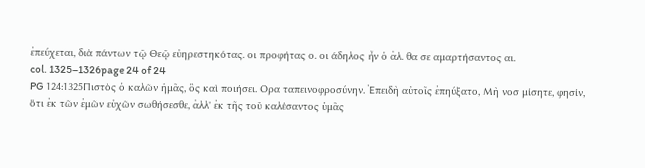ἐπεύχεται, διὰ πάντων τῷ Θεῷ εὐηρεστηκότας. οι προφήτας ο. οι άδηλος ἦν ὁ ἀλ. θα σε αμαρτήσαντος αι.
col. 1325–1326page 24 of 24
PG 124:1325Πιστὸς ὁ καλῶν ἡμᾶς, ὃς καὶ ποιήσει. Ορα ταπεινοφροσύνην. Ἐπειδὴ αὐτοῖς ἐπηύξατο, Μὴ νοσ μίσητε, φησίν, ὅτι ἐκ τῶν ἐμῶν εὐχῶν σωθήσεσθε, ἀλλ' ἐκ τῆς τοῦ καλέσαντος ὑμᾶς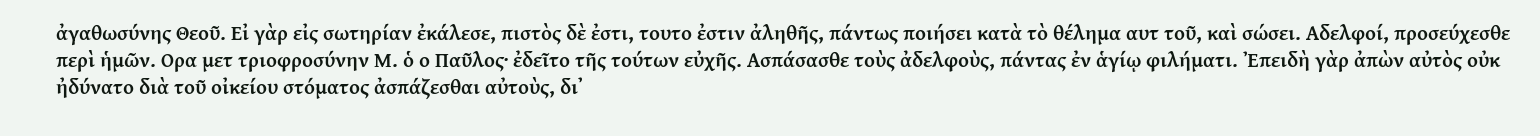ἀγαθωσύνης Θεοῦ. Εἰ γὰρ εἰς σωτηρίαν ἐκάλεσε, πιστὸς δὲ ἐστι, τουτο ἐστιν ἀληθῆς, πάντως ποιήσει κατὰ τὸ θέλημα αυτ τοῦ, καὶ σώσει. Αδελφοί, προσεύχεσθε περὶ ἡμῶν. Ορα μετ τριοφροσύνην Μ. ὁ ο Παῦλος· ἐδεῖτο τῆς τούτων εὐχῆς. Ασπάσασθε τοὺς ἀδελφοὺς, πάντας ἐν ἁγίῳ φιλήματι. Ἐπειδὴ γὰρ ἀπὼν αὐτὸς οὐκ ἠδύνατο διὰ τοῦ οἰκείου στόματος ἀσπάζεσθαι αὐτοὺς, δι᾿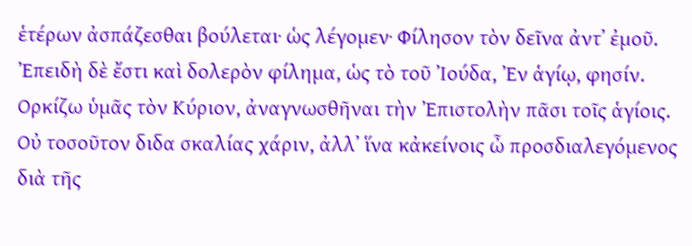ἑτέρων ἀσπάζεσθαι βούλεται· ὡς λέγομεν· Φίλησον τὸν δεῖνα ἀντ᾿ ἐμοῦ. Ἐπειδὴ δὲ ἔστι καὶ δολερὸν φίλημα, ὡς τὸ τοῦ Ἰούδα, Ἐν ἁγίῳ, φησίν. Ορκίζω ὑμᾶς τὸν Κύριον, ἀναγνωσθῆναι τὴν Ἐπιστολὴν πᾶσι τοῖς ἁγίοις. Οὐ τοσοῦτον διδα σκαλίας χάριν, ἀλλ᾽ ἵνα κἀκείνοις ὦ προσδιαλεγόμενος διὰ τῆς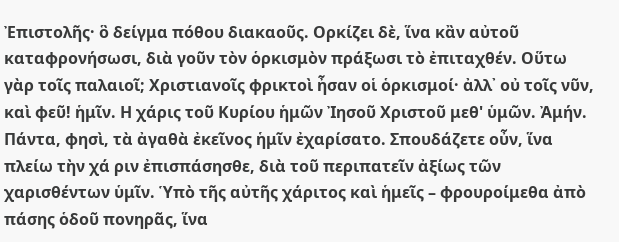Ἐπιστολῆς· ὃ δείγμα πόθου διακαοῦς. Ορκίζει δὲ, ἵνα κἂν αὐτοῦ καταφρονήσωσι, διὰ γοῦν τὸν ὁρκισμὸν πράξωσι τὸ ἐπιταχθέν. Οὕτω γὰρ τοῖς παλαιοῖ; Χριστιανοῖς φρικτοὶ ἦσαν οἱ ὁρκισμοί· ἀλλ᾽ οὐ τοῖς νῦν, καὶ φεῦ! ἡμῖν. Η χάρις τοῦ Κυρίου ἡμῶν Ἰησοῦ Χριστοῦ μεθ' ὑμῶν. Ἀμήν. Πάντα, φησὶ, τὰ ἀγαθὰ ἐκεῖνος ἡμῖν ἐχαρίσατο. Σπουδάζετε οὖν, ἵνα πλείω τὴν χά ριν ἐπισπάσησθε, διὰ τοῦ περιπατεῖν ἀξίως τῶν χαρισθέντων ὑμῖν. Ὑπὸ τῆς αὐτῆς χάριτος καὶ ἡμεῖς – φρουροίμεθα ἀπὸ πάσης ὁδοῦ πονηρᾶς, ἵνα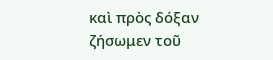καὶ πρὸς δόξαν ζήσωμεν τοῦ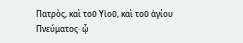Πατρὸς, καὶ τοῦ Υἱοῦ, καὶ τοῦ ἁγίου Πνεύματος· ᾧ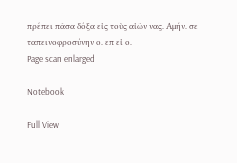πρέπει πᾶσα δόξα εἰς τοὺς αἰῶν νας. Αμήν. σε ταπεινοφροσύνην ο. επ εἰ ο.
Page scan enlarged

Notebook

Full View